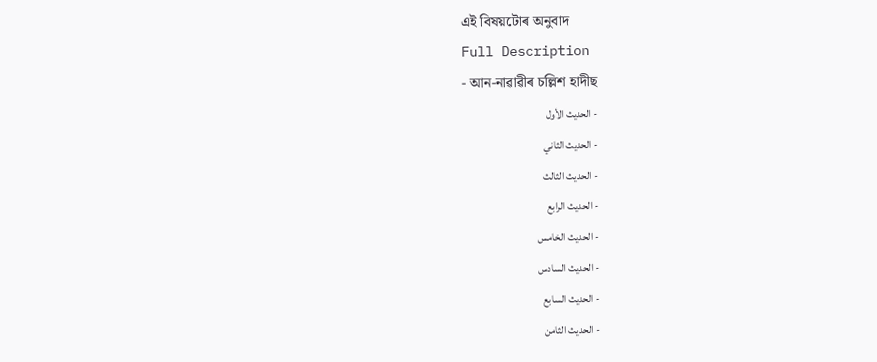এই বিষয়টোৰ অনুবাদ
Full Description
- আন-নাৱাৱীৰ চল্লিশ হাদীছ
- الحديث الأول
- الحديث الثاني
- الحديث الثالث
- الحديث الرابع
- الحديث الخامس
- الحديث السادس
- الحديث السابع
- الحديث الثامن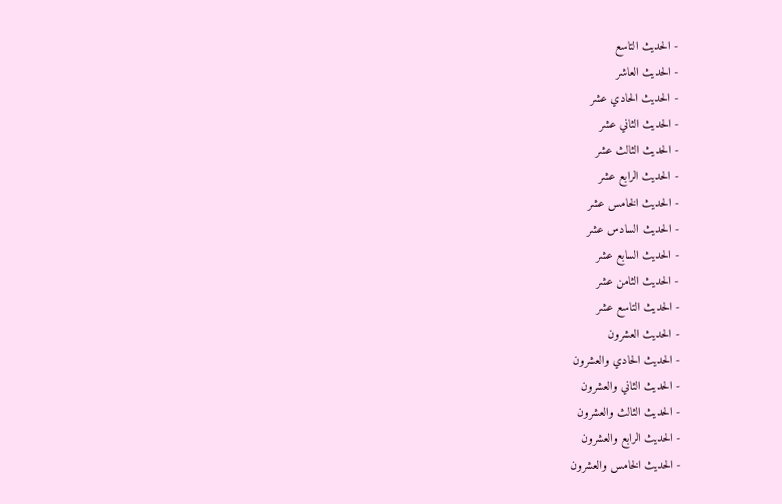- الحديث التاسع
- الحديث العاشر
- الحديث الحادي عشر
- الحديث الثاني عشر
- الحديث الثالث عشر
- الحديث الرابع عشر
- الحديث الخامس عشر
- الحديث السادس عشر
- الحديث السابع عشر
- الحديث الثامن عشر
- الحديث التاسع عشر
- الحديث العشرون
- الحديث الحادي والعشرون
- الحديث الثاني والعشرون
- الحديث الثالث والعشرون
- الحديث الرابع والعشرون
- الحديث الخامس والعشرون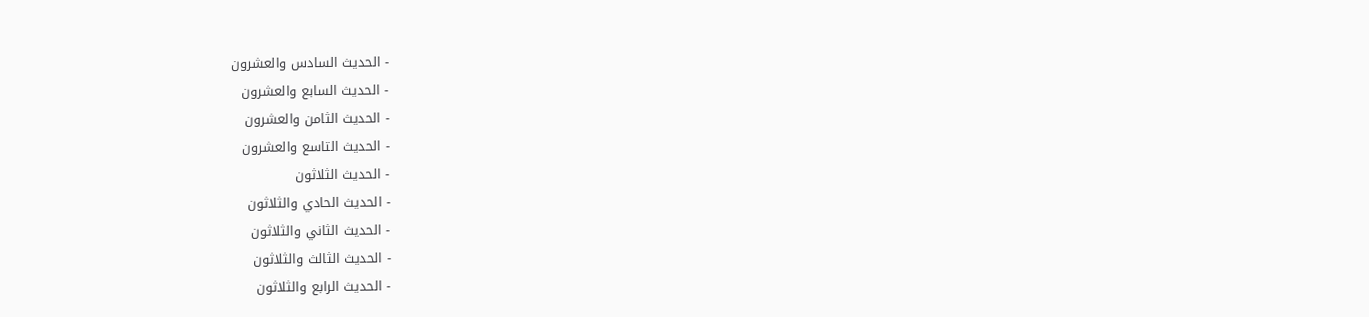- الحديث السادس والعشرون
- الحديث السابع والعشرون
- الحديث الثامن والعشرون
- الحديث التاسع والعشرون
- الحديث الثلاثون
- الحديث الحادي والثلاثون
- الحديث الثاني والثلاثون
- الحديث الثالث والثلاثون
- الحديث الرابع والثلاثون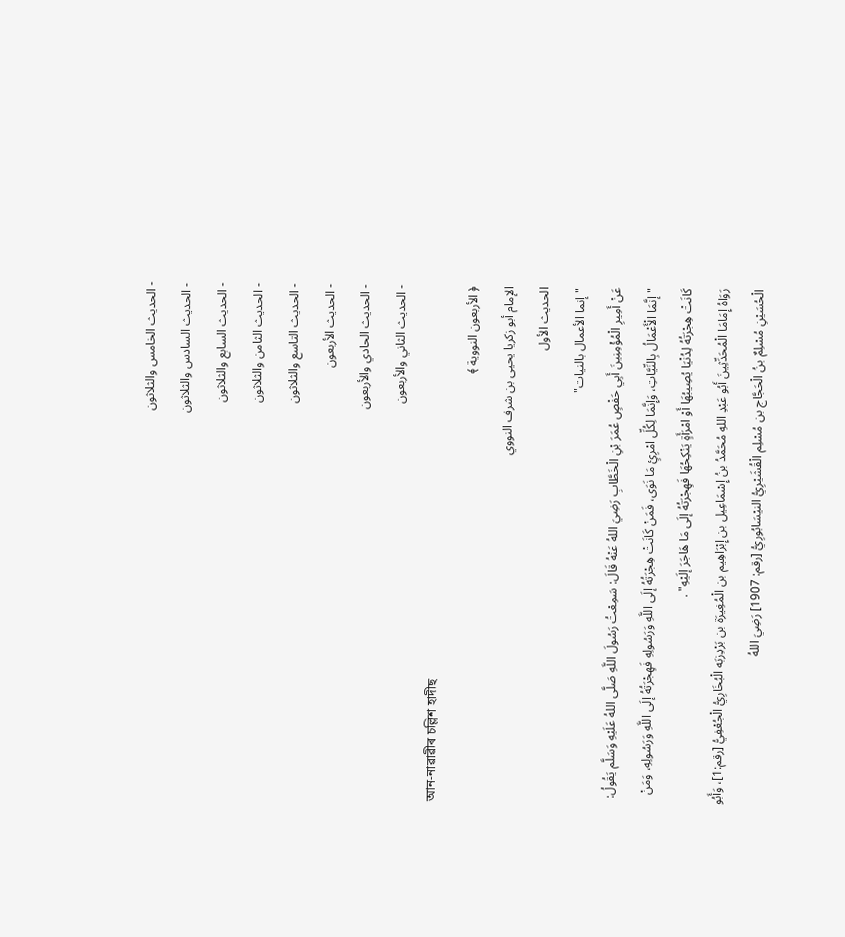- الحديث الخامس والثلاثون
- الحديث السادس والثلاثون
- الحديث السابع والثلاثون
- الحديث الثامن والثلاثون
- الحديث التاسع والثلاثون
- الحديث الأربعون
- الحديث الحادي والأربعون
- الحديث الثاني والأربعون
আন-নাৱাৱীৰ চল্লিশ হাদীছ
﴿ الأربعون النووية ﴾
الإمام أبو زكريا يحيى بن شرف النووي
الحديث الأول
"إنما الأعمال بالنيات"
عَنْ أَمِيرِ الْمُؤْمِنِينَ أَبِي حَفْصٍ عُمَرَ بْنِ الْخَطَّابِ رَضِيَ اللهُ عَنْهُ قَالَ: سَمِعْتُ رَسُولَ اللَّهِ صَلَّى اللهُ عَلَيْهِ وَسَلَّم يَقُولُ:
" إنَّمَا الْأَعْمَالُ بِالنِّيَّاتِ، وَإِنَّمَا لِكُلِّ امْرِئٍ مَا نَوَى، فَمَنْ كَانَتْ هِجْرَتُهُ إلَى اللَّهِ وَرَسُولِهِ فَهِجْرَتُهُ إلَى اللَّهِ وَرَسُولِهِ، وَمَنْ كَانَتْ هِجْرَتُهُ لِدُنْيَا يُصِيبُهَا أَوْ امْرَأَةٍ يَنْكِحُهَا فَهِجْرَتُهُ إلَى مَا هَاجَرَ إلَيْهِ" .
رَوَاهُ إِمَامَا الْمُحَدِّثِينَ أَبُو عَبْدِ اللهِ مُحَمَّدُ بنُ إِسْمَاعِيل بن إِبْرَاهِيم بن الْمُغِيرَة بن بَرْدِزبَه الْبُخَارِيُّ الْجُعْفِيُّ [رقم:1]، وَأَبُو الْحُسَيْنِ مُسْلِمٌ بنُ الْحَجَّاج بن مُسْلِم الْقُشَيْرِيُّ النيْسَابُورِيُّ [رقم: 1907] رَضِيَ اللهُ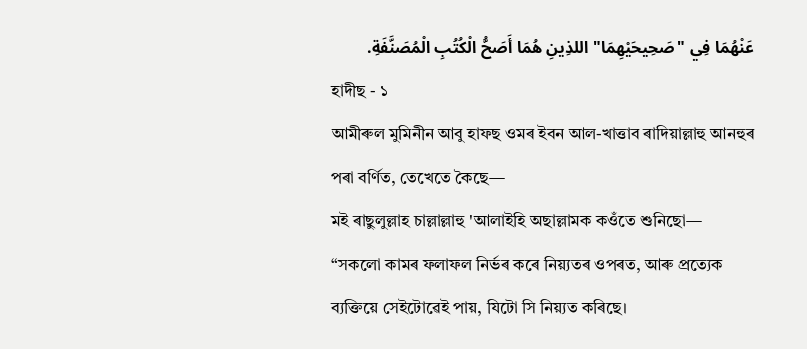عَنْهُمَا فِي "صَحِيحَيْهِمَا" اللذِينِ هُمَا أَصَحُّ الْكُتُبِ الْمُصَنَّفَةِ.
হাদীছ - ১
আমীৰুল মুমিনীন আবু হাফছ ওমৰ ইবন আল-খাত্তাব ৰাদিয়াল্লাহু আনহুৰ পৰা বৰ্ণিত, তেখেতে কৈছে—
মই ৰাছুলুল্লাহ চাল্লাল্লাহু 'আলাইহি অছাল্লামক কওঁতে শুনিছো—
“সকলো কামৰ ফলাফল নিৰ্ভৰ কৰে নিয়্যতৰ ওপৰত, আৰু প্ৰত্যেক ব্যক্তিয়ে সেইটোৱেই পায়, যিটো সি নিয়্যত কৰিছে।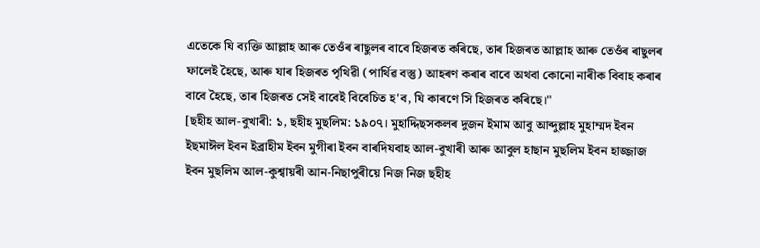এতেকে যি ব্যক্তি আল্লাহ আৰু তেওঁৰ ৰাছুলৰ বাবে হিজৰত কৰিছে, তাৰ হিজৰত আল্লাহ আৰু তেওঁৰ ৰাছুলৰ ফালেই হৈছে, আৰু যাৰ হিজৰত পৃথিৱী (পাৰ্থিৱ বস্তু) আহৰণ কৰাৰ বাবে অথবা কোনো নাৰীক বিবাহ কৰাৰ বাবে হৈছে, তাৰ হিজৰত সেই বাবেই বিবেচিত হ'ব, যি কাৰণে সি হিজৰত কৰিছে।"
[ছহীহ আল-বুখাৰী: ১, ছহীহ মুছলিম: ১৯০৭। মুহাদ্দিছসকলৰ দুজন ইমাম আবু আব্দুল্লাহ মুহাম্মদ ইবন ইছমাঈল ইবন ইব্ৰাহীম ইবন মুগীৰা ইবন বাৰদিযবাহ আল-বুখাৰী আৰু আবুল হাছান মুছলিম ইবন হাজ্জাজ ইবন মুছলিম আল-কুশ্বায়ৰী আন-নিছাপুৰীয়ে নিজ নিজ ছহীহ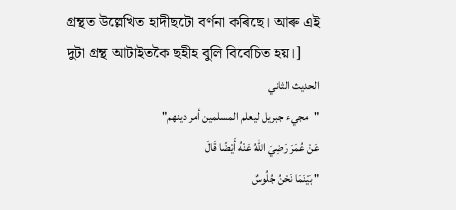গ্ৰন্থত উল্লেখিত হাদীছটো বৰ্ণনা কৰিছে। আৰু এই দুটা গ্ৰন্থ আটাইতকৈ ছহীহ বুলি বিবেচিত হয়।]
الحديث الثاني
"مجيء جبريل ليعلم المسلمين أمر دينهم"
عَنْ عُمَرَ رَضِيَ اللهُ عَنْهُ أَيْضًا قَالَ
" بَيْنَمَا نَحْنُ جُلُوسٌ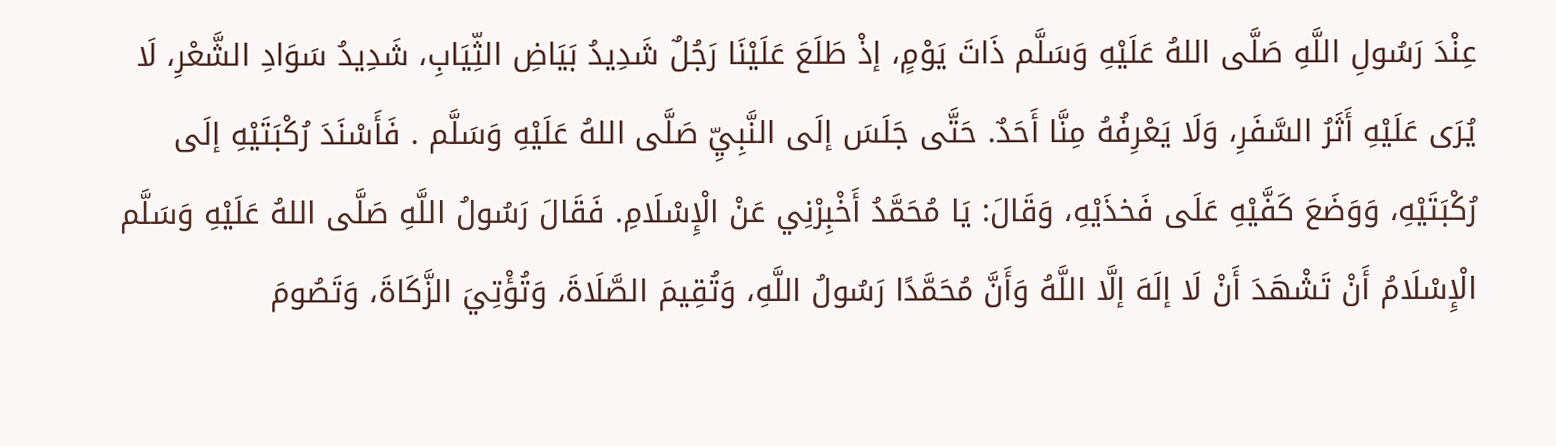عِنْدَ رَسُولِ اللَّهِ صَلَّى اللهُ عَلَيْهِ وَسَلَّم ذَاتَ يَوْمٍ، إذْ طَلَعَ عَلَيْنَا رَجُلٌ شَدِيدُ بَيَاضِ الثِّيَابِ، شَدِيدُ سَوَادِ الشَّعْرِ، لَا يُرَى عَلَيْهِ أَثَرُ السَّفَرِ، وَلَا يَعْرِفُهُ مِنَّا أَحَدٌ. حَتَّى جَلَسَ إلَى النَّبِيِّ صَلَّى اللهُ عَلَيْهِ وَسَلَّم . فَأَسْنَدَ رُكْبَتَيْهِ إلَى رُكْبَتَيْهِ، وَوَضَعَ كَفَّيْهِ عَلَى فَخذَيْهِ، وَقَالَ: يَا مُحَمَّدُ أَخْبِرْنِي عَنْ الْإِسْلَامِ. فَقَالَ رَسُولُ اللَّهِ صَلَّى اللهُ عَلَيْهِ وَسَلَّم الْإِسْلَامُ أَنْ تَشْهَدَ أَنْ لَا إلَهَ إلَّا اللَّهُ وَأَنَّ مُحَمَّدًا رَسُولُ اللَّهِ، وَتُقِيمَ الصَّلَاةَ، وَتُؤْتِيَ الزَّكَاةَ، وَتَصُومَ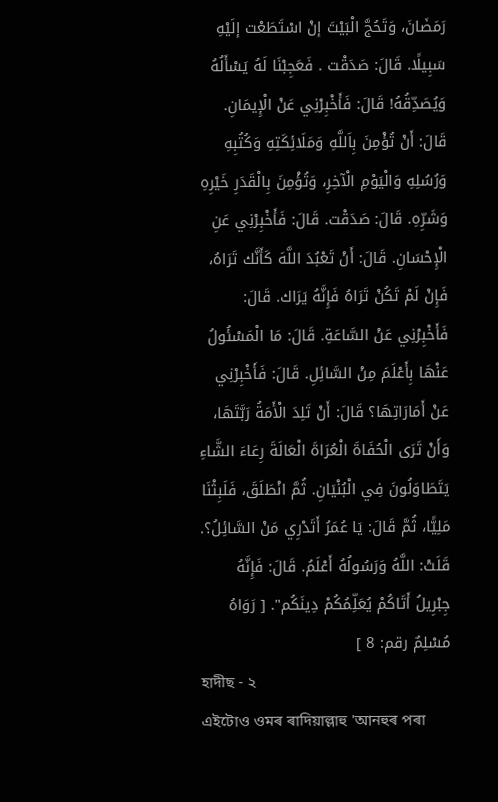رَمَضَانَ، وَتَحُجَّ الْبَيْتَ إنْ اسْتَطَعْت إلَيْهِ سَبِيلًا. قَالَ: صَدَقْت . فَعَجِبْنَا لَهُ يَسْأَلُهُ وَيُصَدِّقُهُ! قَالَ: فَأَخْبِرْنِي عَنْ الْإِيمَانِ. قَالَ: أَنْ تُؤْمِنَ بِاَللَّهِ وَمَلَائِكَتِهِ وَكُتُبِهِ وَرُسُلِهِ وَالْيَوْمِ الْآخِرِ، وَتُؤْمِنَ بِالْقَدَرِ خَيْرِهِ وَشَرِّهِ. قَالَ: صَدَقْت. قَالَ: فَأَخْبِرْنِي عَنِ الْإِحْسَانِ. قَالَ: أَنْ تَعْبُدَ اللَّهَ كَأَنَّك تَرَاهُ، فَإِنْ لَمْ تَكُنْ تَرَاهُ فَإِنَّهُ يَرَاك. قَالَ: فَأَخْبِرْنِي عَنْ السَّاعَةِ. قَالَ: مَا الْمَسْئُولُ عَنْهَا بِأَعْلَمَ مِنْ السَّائِلِ. قَالَ: فَأَخْبِرْنِي عَنْ أَمَارَاتِهَا؟ قَالَ: أَنْ تَلِدَ الْأَمَةُ رَبَّتَهَا، وَأَنْ تَرَى الْحُفَاةَ الْعُرَاةَ الْعَالَةَ رِعَاءَ الشَّاءِ يَتَطَاوَلُونَ فِي الْبُنْيَانِ. ثُمَّ انْطَلَقَ، فَلَبِثْنَا مَلِيًّا، ثُمَّ قَالَ: يَا عُمَرُ أَتَدْرِي مَنْ السَّائِلُ؟. قَلَتْ: اللَّهُ وَرَسُولُهُ أَعْلَمُ. قَالَ: فَإِنَّهُ جِبْرِيلُ أَتَاكُمْ يُعَلِّمُكُمْ دِينَكُم". [ رَوَاهُ مُسْلِمٌ رقم: 8 ]
হাদীছ - ২
এইটোও ওমৰ ৰাদিয়াল্লাহু 'আনহুৰ পৰা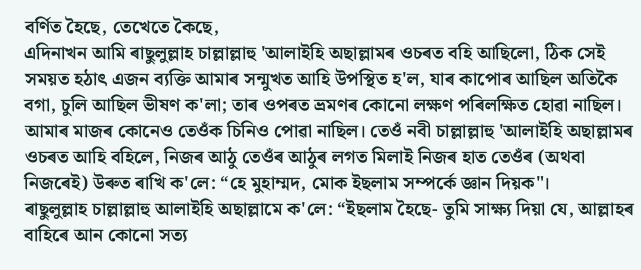বৰ্ণিত হৈছে, তেখেতে কৈছে,
এদিনাখন আমি ৰাছুলুল্লাহ চাল্লাল্লাহু 'আলাইহি অছাল্লামৰ ওচৰত বহি আছিলো, ঠিক সেই সময়ত হঠাৎ এজন ব্যক্তি আমাৰ সন্মুখত আহি উপস্থিত হ'ল, যাৰ কাপোৰ আছিল অতিকৈ বগা, চুলি আছিল ভীষণ ক'লা; তাৰ ওপৰত ভ্ৰমণৰ কোনো লক্ষণ পৰিলক্ষিত হোৱা নাছিল। আমাৰ মাজৰ কোনেও তেওঁক চিনিও পোৱা নাছিল। তেওঁ নবী চাল্লাল্লাহু 'আলাইহি অছাল্লামৰ ওচৰত আহি বহিলে, নিজৰ আঠু তেওঁৰ আঠুৰ লগত মিলাই নিজৰ হাত তেওঁৰ (অথবা নিজৰেই) উৰুত ৰাখি ক'লে: “হে মুহাম্মদ, মোক ইছলাম সম্পৰ্কে জ্ঞান দিয়ক"।
ৰাছুলুল্লাহ চাল্লাল্লাহু আলাইহি অছাল্লামে ক'লে: “ইছলাম হৈছে- তুমি সাক্ষ্য দিয়া যে, আল্লাহৰ বাহিৰে আন কোনো সত্য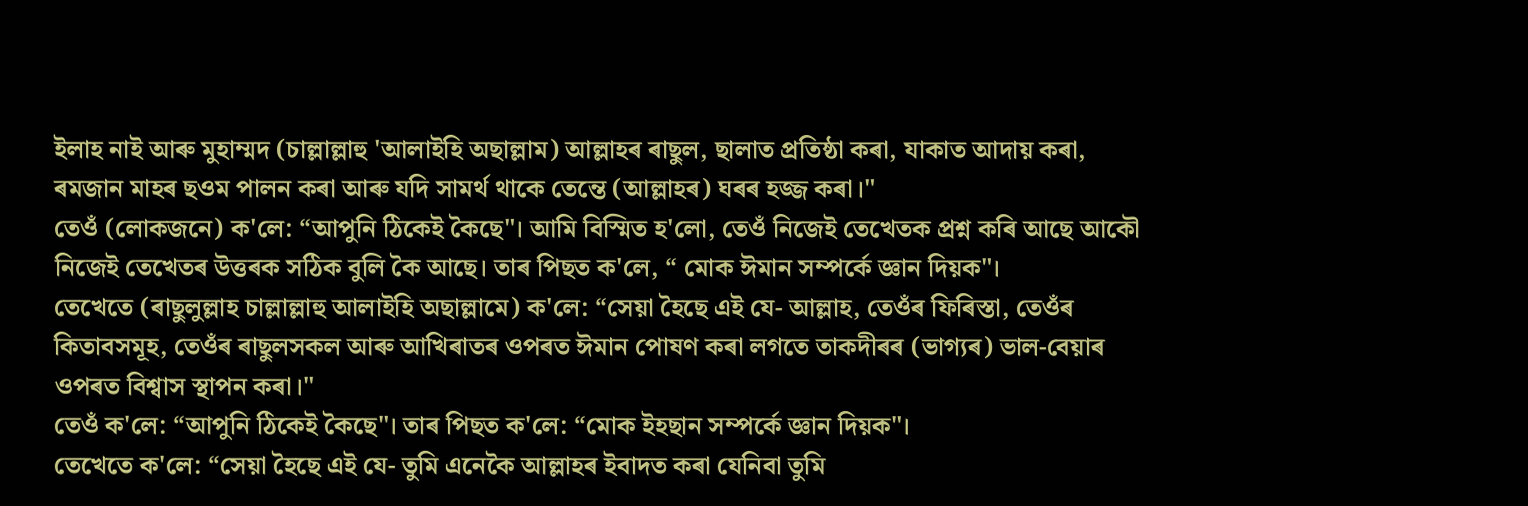ইলাহ নাই আৰু মুহাম্মদ (চাল্লাল্লাহু 'আলাইহি অছাল্লাম) আল্লাহৰ ৰাছুল, ছালাত প্ৰতিষ্ঠা কৰা, যাকাত আদায় কৰা, ৰমজান মাহৰ ছওম পালন কৰা আৰু যদি সামৰ্থ থাকে তেন্তে (আল্লাহৰ) ঘৰৰ হজ্জ কৰা।"
তেওঁ (লোকজনে) ক'লে: “আপুনি ঠিকেই কৈছে"। আমি বিস্মিত হ'লো, তেওঁ নিজেই তেখেতক প্ৰশ্ন কৰি আছে আকৌ নিজেই তেখেতৰ উত্তৰক সঠিক বুলি কৈ আছে। তাৰ পিছত ক'লে, “ মোক ঈমান সম্পৰ্কে জ্ঞান দিয়ক"।
তেখেতে (ৰাছুলুল্লাহ চাল্লাল্লাহু আলাইহি অছাল্লামে) ক'লে: “সেয়া হৈছে এই যে- আল্লাহ, তেওঁৰ ফিৰিস্তা, তেওঁৰ কিতাবসমূহ, তেওঁৰ ৰাছুলসকল আৰু আখিৰাতৰ ওপৰত ঈমান পোষণ কৰা লগতে তাকদীৰৰ (ভাগ্যৰ) ভাল-বেয়াৰ ওপৰত বিশ্বাস স্থাপন কৰা।"
তেওঁ ক'লে: “আপুনি ঠিকেই কৈছে"। তাৰ পিছত ক'লে: “মোক ইহছান সম্পৰ্কে জ্ঞান দিয়ক"।
তেখেতে ক'লে: “সেয়া হৈছে এই যে- তুমি এনেকৈ আল্লাহৰ ইবাদত কৰা যেনিবা তুমি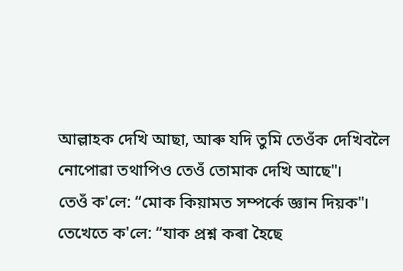আল্লাহক দেখি আছা, আৰু যদি তুমি তেওঁক দেখিবলৈ নোপোৱা তথাপিও তেওঁ তোমাক দেখি আছে"।
তেওঁ ক'লে: “মোক কিয়ামত সম্পৰ্কে জ্ঞান দিয়ক"।
তেখেতে ক'লে: “যাক প্ৰশ্ন কৰা হৈছে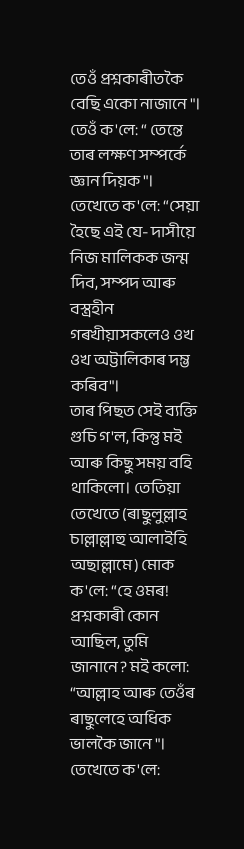তেওঁ প্ৰশ্নকাৰীতকৈ বেছি একো নাজানে"।
তেওঁ ক'লে: “ তেন্তে তাৰ লক্ষণ সম্পৰ্কে জ্ঞান দিয়ক"।
তেখেতে ক'লে: “সেয়া হৈছে এই যে- দাসীয়ে নিজ মালিকক জন্ম দিব, সম্পদ আৰু বস্ত্ৰহীন গৰখীয়াসকলেও ওখ ওখ অট্টালিকাৰ দম্ভ কৰিব"।
তাৰ পিছত সেই ব্যক্তি গুচি গ'ল, কিন্তু মই আৰু কিছু সময় বহি থাকিলো। তেতিয়া তেখেতে (ৰাছুলুল্লাহ চাল্লাল্লাহু আলাইহি অছাল্লামে) মোক ক'লে: “হে ওমৰ! প্ৰশ্নকাৰী কোন আছিল, তুমি জানানে? মই কলো: “আল্লাহ আৰু তেওঁৰ ৰাছুলেহে অধিক ভালকৈ জানে"। তেখেতে ক'লে: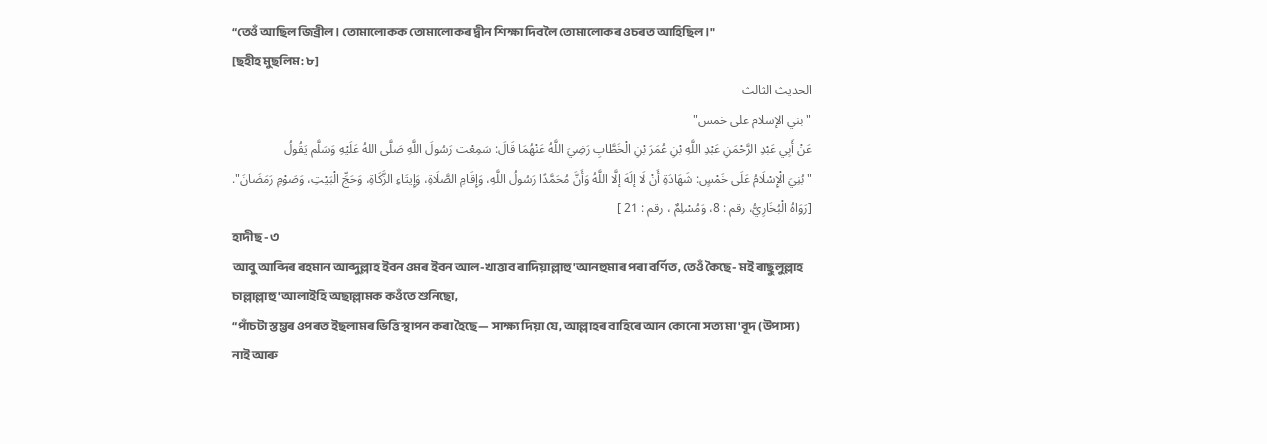“তেওঁ আছিল জিব্ৰীল। তোমালোকক তোমালোকৰ দ্বীন শিক্ষা দিবলৈ তোমালোকৰ ওচৰত আহিছিল।"
[ছহীহ মুছলিম: ৮]
الحديث الثالث
"بني الإسلام على خمس"
عَنْ أَبِي عَبْدِ الرَّحْمَنِ عَبْدِ اللَّهِ بْنِ عُمَرَ بْنِ الْخَطَّابِ رَضِيَ اللَّهُ عَنْهُمَا قَالَ: سَمِعْت رَسُولَ اللَّهِ صَلَّى اللهُ عَلَيْهِ وَسَلَّم يَقُولُ
" بُنِيَ الْإِسْلَامُ عَلَى خَمْسٍ: شَهَادَةِ أَنْ لَا إلَهَ إلَّا اللَّهُ وَأَنَّ مُحَمَّدًا رَسُولُ اللَّهِ، وَإِقَامِ الصَّلَاةِ، وَإِيتَاءِ الزَّكَاةِ، وَحَجِّ الْبَيْتِ، وَصَوْمِ رَمَضَانَ".
[رَوَاهُ الْبُخَارِيُّ، رقم : 8، وَمُسْلِمٌ ، رقم : 21 ]
হাদীছ - ৩
আবু আব্দিৰ ৰহমান আব্দুল্লাহ ইবন ওমৰ ইবন আল-খাত্তাব ৰাদিয়াল্লাহু 'আনহুমাৰ পৰা বৰ্ণিত, তেওঁ কৈছে- মই ৰাছুলুল্লাহ চাল্লাল্লাহু 'আলাইহি অছাল্লামক কওঁতে শুনিছো,
“পাঁচটা স্তম্ভৰ ওপৰত ইছলামৰ ভিত্তি স্থাপন কৰা হৈছে— সাক্ষ্য দিয়া যে, আল্লাহৰ বাহিৰে আন কোনো সত্য মা'বূদ (উপাস্য) নাই আৰু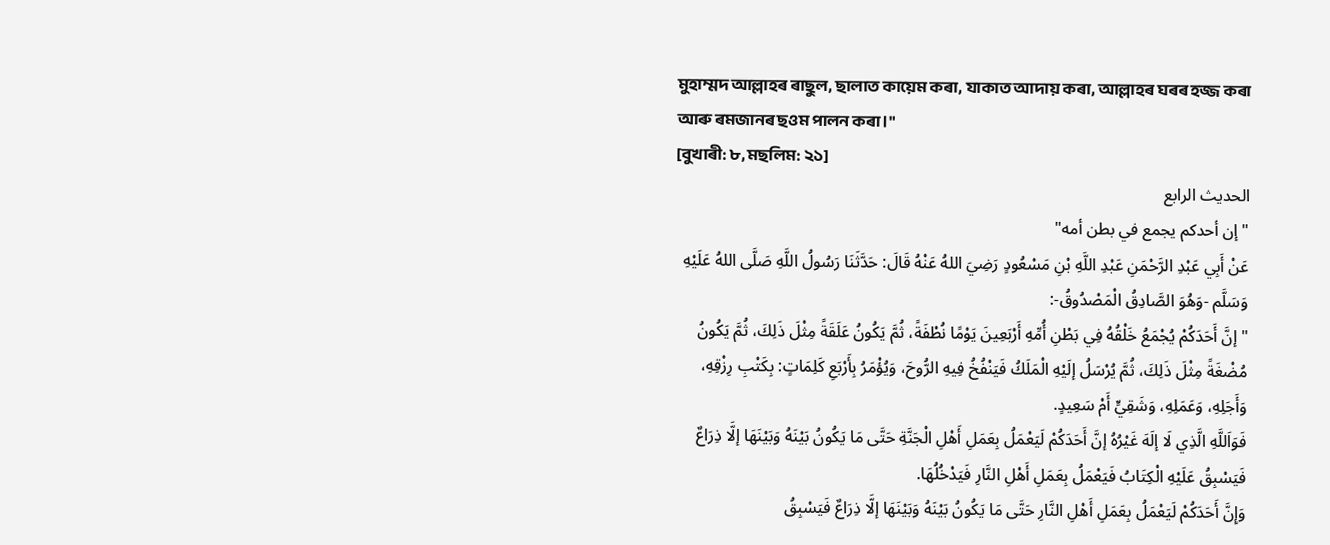মুহাম্মদ আল্লাহৰ ৰাছুল, ছালাত কায়েম কৰা, যাকাত আদায় কৰা, আল্লাহৰ ঘৰৰ হজ্জ কৰা আৰু ৰমজানৰ ছওম পালন কৰা।"
[বুখাৰী: ৮, মছলিম: ২১]
الحديث الرابع
"إن أحدكم يجمع في بطن أمه"
عَنْ أَبِي عَبْدِ الرَّحْمَنِ عَبْدِ اللَّهِ بْنِ مَسْعُودٍ رَضِيَ اللهُ عَنْهُ قَالَ: حَدَّثَنَا رَسُولُ اللَّهِ صَلَّى اللهُ عَلَيْهِ وَسَلَّم -وَهُوَ الصَّادِقُ الْمَصْدُوقُ-:
"إنَّ أَحَدَكُمْ يُجْمَعُ خَلْقُهُ فِي بَطْنِ أُمِّهِ أَرْبَعِينَ يَوْمًا نُطْفَةً، ثُمَّ يَكُونُ عَلَقَةً مِثْلَ ذَلِكَ، ثُمَّ يَكُونُ مُضْغَةً مِثْلَ ذَلِكَ، ثُمَّ يُرْسَلُ إلَيْهِ الْمَلَكُ فَيَنْفُخُ فِيهِ الرُّوحَ، وَيُؤْمَرُ بِأَرْبَعِ كَلِمَاتٍ: بِكَتْبِ رِزْقِهِ، وَأَجَلِهِ، وَعَمَلِهِ، وَشَقِيٍّ أَمْ سَعِيدٍ.
فَوَاَللَّهِ الَّذِي لَا إلَهَ غَيْرُهُ إنَّ أَحَدَكُمْ لَيَعْمَلُ بِعَمَلِ أَهْلِ الْجَنَّةِ حَتَّى مَا يَكُونُ بَيْنَهُ وَبَيْنَهَا إلَّا ذِرَاعٌ فَيَسْبِقُ عَلَيْهِ الْكِتَابُ فَيَعْمَلُ بِعَمَلِ أَهْلِ النَّارِ فَيَدْخُلُهَا.
وَإِنَّ أَحَدَكُمْ لَيَعْمَلُ بِعَمَلِ أَهْلِ النَّارِ حَتَّى مَا يَكُونُ بَيْنَهُ وَبَيْنَهَا إلَّا ذِرَاعٌ فَيَسْبِقُ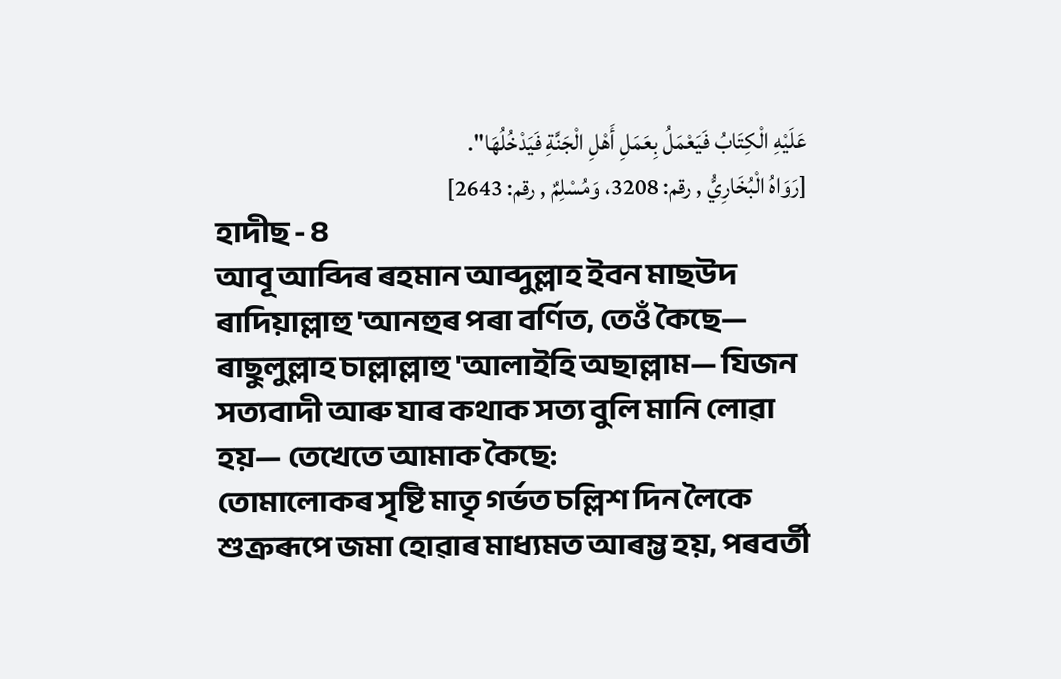عَلَيْهِ الْكِتَابُ فَيَعْمَلُ بِعَمَلِ أَهْلِ الْجَنَّةِ فَيَدْخُلُهَا".
[رَوَاهُ الْبُخَارِيُّ , رقم: 3208، وَمُسْلِمٌ , رقم: 2643]
হাদীছ - ৪
আবূ আব্দিৰ ৰহমান আব্দুল্লাহ ইবন মাছউদ ৰাদিয়াল্লাহু 'আনহুৰ পৰা বৰ্ণিত, তেওঁ কৈছে— ৰাছুলুল্লাহ চাল্লাল্লাহু 'আলাইহি অছাল্লাম— যিজন সত্যবাদী আৰু যাৰ কথাক সত্য বুলি মানি লোৱা হয়— তেখেতে আমাক কৈছে:
তোমালোকৰ সৃষ্টি মাতৃ গৰ্ভত চল্লিশ দিন লৈকে শুক্ৰৰূপে জমা হোৱাৰ মাধ্যমত আৰম্ভ হয়, পৰবৰ্তী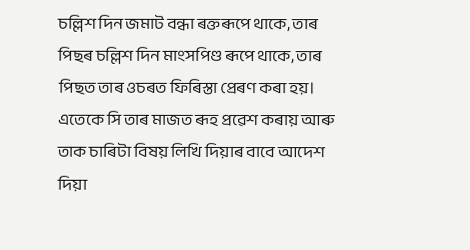চল্লিশ দিন জমাট বন্ধা ৰক্তৰূপে থাকে, তাৰ পিছৰ চল্লিশ দিন মাংসপিণ্ড ৰূপে থাকে, তাৰ পিছত তাৰ ওচৰত ফিৰিস্তা প্ৰেৰণ কৰা হয়। এতেকে সি তাৰ মাজত ৰূহ প্ৰৱেশ কৰায় আৰু তাক চাৰিটা বিষয় লিখি দিয়াৰ বাবে আদেশ দিয়া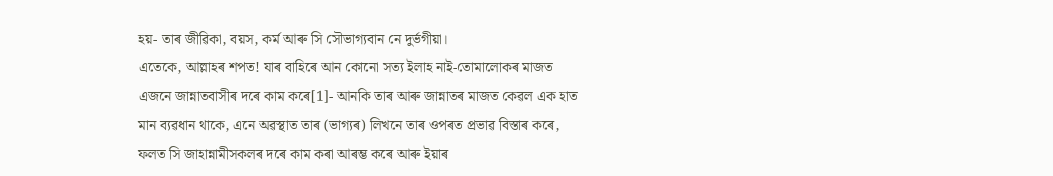হয়- তাৰ জীৱিকা, বয়স, কৰ্ম আৰু সি সৌভাগ্যবান নে দুৰ্ভগীয়া।
এতেকে, আল্লাহৰ শপত! যাৰ বাহিৰে আন কোনো সত্য ইলাহ নাই-তোমালোকৰ মাজত এজনে জান্নাতবাসীৰ দৰে কাম কৰে[1]- আনকি তাৰ আৰু জান্নাতৰ মাজত কেৱল এক হাত মান ব্যৱধান থাকে, এনে অৱস্থাত তাৰ (ভাগ্যৰ) লিখনে তাৰ ওপৰত প্ৰভাৱ বিস্তাৰ কৰে, ফলত সি জাহান্নামীসকলৰ দৰে কাম কৰা আৰম্ভ কৰে আৰু ইয়াৰ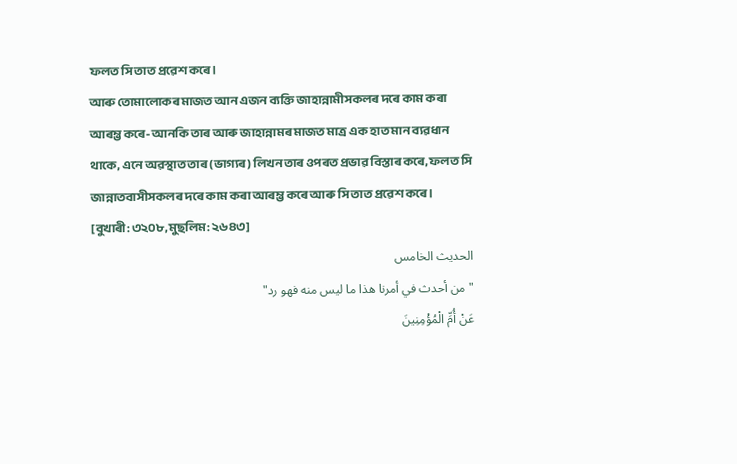ফলত সি তাত প্ৰৱেশ কৰে।
আৰু তোমালোকৰ মাজত আন এজন ব্যক্তি জাহান্নামীসকলৰ দৰে কাম কৰা আৰম্ভ কৰে- আনকি তাৰ আৰু জাহান্নামৰ মাজত মাত্ৰ এক হাত মান ব্যৱধান থাকে, এনে অৱস্থাত তাৰ (ভাগ্যৰ) লিখন তাৰ ওপৰত প্ৰভাৱ বিস্তাৰ কৰে, ফলত সি জান্নাতবাসীসকলৰ দৰে কাম কৰা আৰম্ভ কৰে আৰু সি তাত প্ৰৱেশ কৰে।
[বুখাৰী: ৩২০৮, মুছলিম: ২৬৪৩]
الحديث الخامس
"من أحدث في أمرنا هذا ما ليس منه فهو رد"
عَنْ أُمِّ الْمُؤْمِنِينَ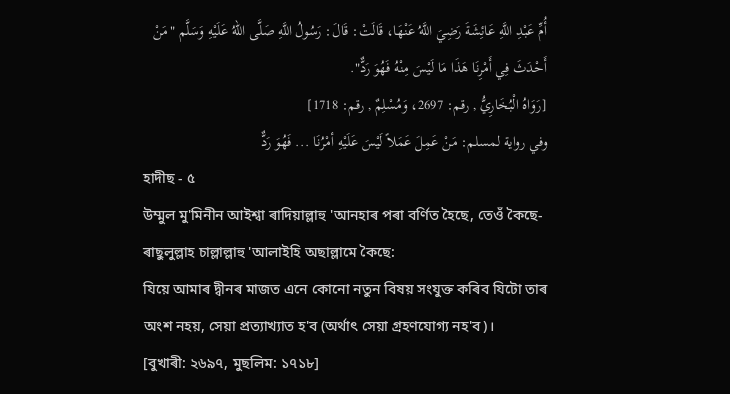أُمِّ عَبْدِ اللَّهِ عَائِشَةَ رَضِيَ اللَّهُ عَنْهَا، قَالَتْ: قَالَ: رَسُولُ اللَّهِ صَلَّى اللهُ عَلَيْهِ وَسَلَّم "مَنْ أَحْدَثَ فِي أَمْرِنَا هَذَا مَا لَيْسَ مِنْهُ فَهُوَ رَدٌّ".
[رَوَاهُ الْبُخَارِيُّ , رقم: 2697، وَمُسْلِمٌ , رقم: 1718]
وفي رواية لمسلم: مَنْ عَمِلَ عَمَلاً لَيْسَ عَلَيْهِ أمْرُنَا ... فَهُوَ رَدٌّ
হাদীছ - ৫
উম্মুল মু'মিনীন আইশ্বা ৰাদিয়াল্লাহু 'আনহাৰ পৰা বৰ্ণিত হৈছে, তেওঁ কৈছে- ৰাছুলুল্লাহ চাল্লাল্লাহু 'আলাইহি অছাল্লামে কৈছে:
যিয়ে আমাৰ দ্বীনৰ মাজত এনে কোনো নতুন বিষয় সংযুক্ত কৰিব যিটো তাৰ অংশ নহয়, সেয়া প্ৰত্যাখ্যাত হ'ব (অৰ্থাৎ সেয়া গ্ৰহণযোগ্য নহ'ব)।
[বুখাৰী: ২৬৯৭, মুছলিম: ১৭১৮]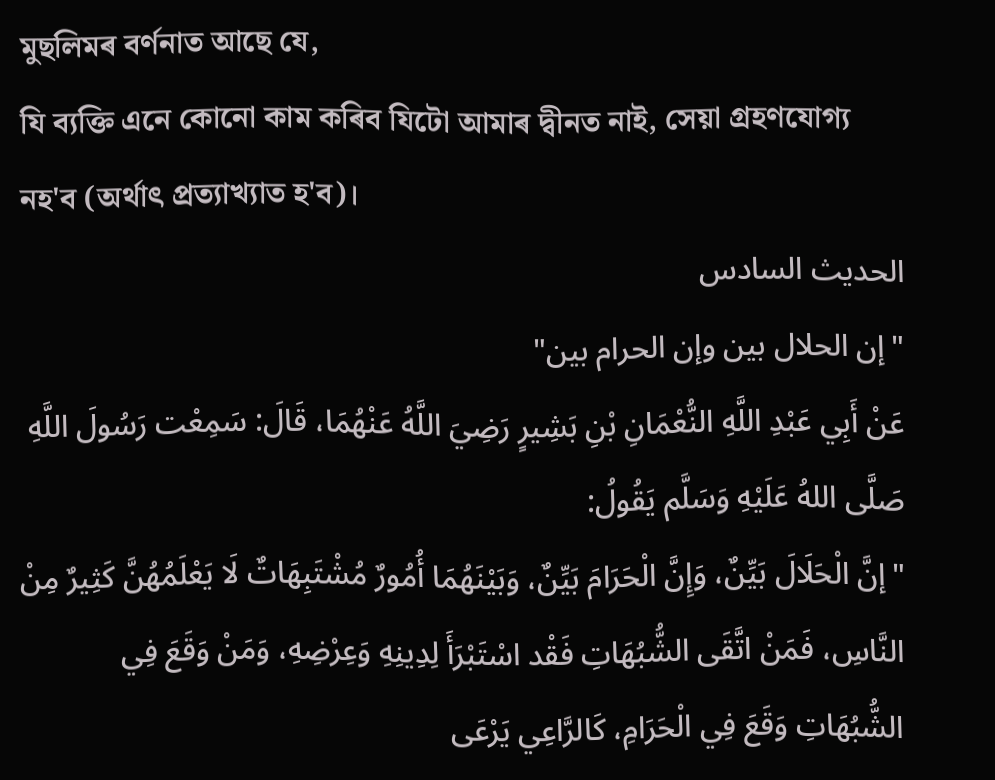মুছলিমৰ বৰ্ণনাত আছে যে,
যি ব্যক্তি এনে কোনো কাম কৰিব যিটো আমাৰ দ্বীনত নাই, সেয়া গ্ৰহণযোগ্য নহ'ব (অৰ্থাৎ প্ৰত্যাখ্যাত হ'ব)।
الحديث السادس
"إن الحلال بين وإن الحرام بين"
عَنْ أَبِي عَبْدِ اللَّهِ النُّعْمَانِ بْنِ بَشِيرٍ رَضِيَ اللَّهُ عَنْهُمَا، قَالَ: سَمِعْت رَسُولَ اللَّهِ صَلَّى اللهُ عَلَيْهِ وَسَلَّم يَقُولُ:
"إنَّ الْحَلَالَ بَيِّنٌ، وَإِنَّ الْحَرَامَ بَيِّنٌ، وَبَيْنَهُمَا أُمُورٌ مُشْتَبِهَاتٌ لَا يَعْلَمُهُنَّ كَثِيرٌ مِنْ النَّاسِ، فَمَنْ اتَّقَى الشُّبُهَاتِ فَقْد اسْتَبْرَأَ لِدِينِهِ وَعِرْضِهِ، وَمَنْ وَقَعَ فِي الشُّبُهَاتِ وَقَعَ فِي الْحَرَامِ، كَالرَّاعِي يَرْعَى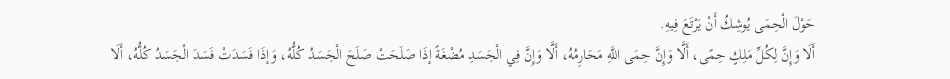حَوْلَ الْحِمَى يُوشِكُ أَنْ يَرْتَعَ فِيهِ.
أَلَا وَإِنَّ لِكُلِّ مَلِكٍ حِمًى، أَلَّا وَإِنَّ حِمَى اللَّهِ مَحَارِمُهُ، أَلَّا وَإِنَّ فِي الْجَسَدِ مُضْغَةً إذَا صَلَحَتْ صَلَحَ الْجَسَدُ كُلُّهُ، وَإذَا فَسَدَتْ فَسَدَ الْجَسَدُ كُلُّهُ، أَلَا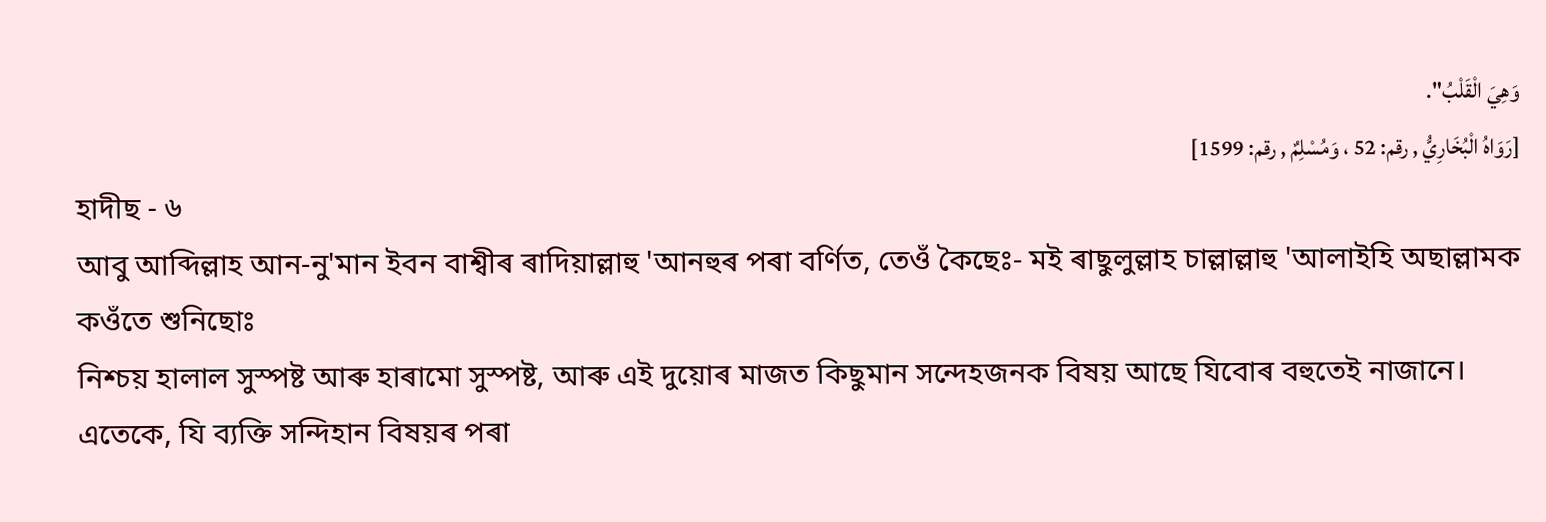وَهِيَ الْقَلْبُ".
[رَوَاهُ الْبُخَارِيُّ , رقم: 52 ، وَمُسْلِمٌ , رقم: 1599]
হাদীছ - ৬
আবু আব্দিল্লাহ আন-নু'মান ইবন বাশ্বীৰ ৰাদিয়াল্লাহু 'আনহুৰ পৰা বৰ্ণিত, তেওঁ কৈছেঃ- মই ৰাছুলুল্লাহ চাল্লাল্লাহু 'আলাইহি অছাল্লামক কওঁতে শুনিছোঃ
নিশ্চয় হালাল সুস্পষ্ট আৰু হাৰামো সুস্পষ্ট, আৰু এই দুয়োৰ মাজত কিছুমান সন্দেহজনক বিষয় আছে যিবোৰ বহুতেই নাজানে। এতেকে, যি ব্যক্তি সন্দিহান বিষয়ৰ পৰা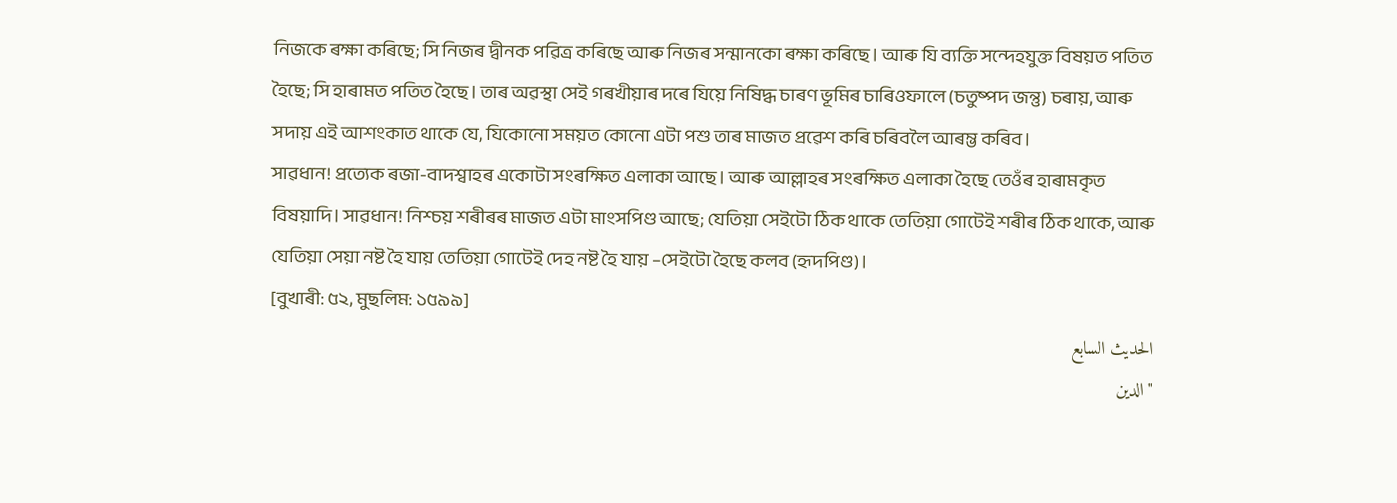নিজকে ৰক্ষা কৰিছে; সি নিজৰ দ্বীনক পৱিত্ৰ কৰিছে আৰু নিজৰ সন্মানকো ৰক্ষা কৰিছে। আৰু যি ব্যক্তি সন্দেহযুক্ত বিষয়ত পতিত হৈছে; সি হাৰামত পতিত হৈছে। তাৰ অৱস্থা সেই গৰখীয়াৰ দৰে যিয়ে নিষিদ্ধ চাৰণ ভূমিৰ চাৰিওফালে (চতুষ্পদ জন্তু) চৰায়, আৰু সদায় এই আশংকাত থাকে যে, যিকোনো সময়ত কোনো এটা পশু তাৰ মাজত প্ৰৱেশ কৰি চৰিবলৈ আৰম্ভ কৰিব।
সাৱধান! প্ৰত্যেক ৰজা-বাদশ্বাহৰ একোটা সংৰক্ষিত এলাকা আছে। আৰু আল্লাহৰ সংৰক্ষিত এলাকা হৈছে তেওঁৰ হাৰামকৃত বিষয়াদি। সাৱধান! নিশ্চয় শৰীৰৰ মাজত এটা মাংসপিণ্ড আছে; যেতিয়া সেইটো ঠিক থাকে তেতিয়া গোটেই শৰীৰ ঠিক থাকে, আৰু যেতিয়া সেয়া নষ্ট হৈ যায় তেতিয়া গোটেই দেহ নষ্ট হৈ যায় –সেইটো হৈছে কলব (হৃদপিণ্ড)।
[বুখাৰী: ৫২, মুছলিম: ১৫৯৯]
الحديث السابع
"الدين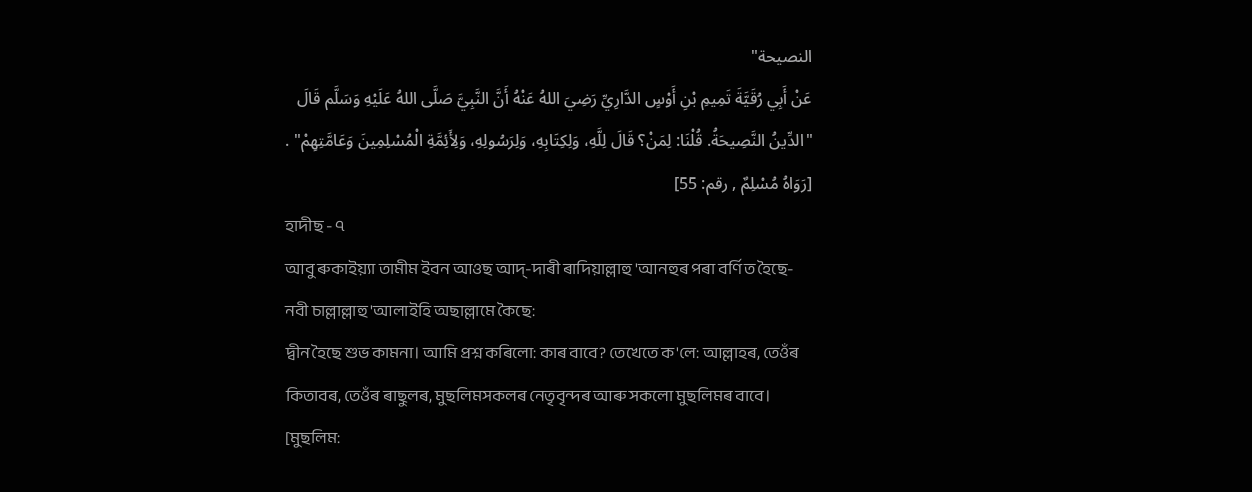النصيحة"
عَنْ أَبِي رُقَيَّةَ تَمِيمِ بْنِ أَوْسٍ الدَّارِيِّ رَضِيَ اللهُ عَنْهُ أَنَّ النَّبِيَّ صَلَّى اللهُ عَلَيْهِ وَسَلَّم قَالَ
"الدِّينُ النَّصِيحَةُ. قُلْنَا: لِمَنْ؟ قَالَ لِلَّهِ، وَلِكِتَابِهِ، وَلِرَسُولِهِ، وَلِأَئِمَّةِ الْمُسْلِمِينَ وَعَامَّتِهِمْ" .
[رَوَاهُ مُسْلِمٌ , رقم: 55]
হাদীছ - ৭
আবু ৰুকাইয়্যা তামীম ইবন আওছ আদ্-দাৰী ৰাদিয়াল্লাহু 'আনহুৰ পৰা বৰ্ণিত হৈছে- নবী চাল্লাল্লাহু 'আলাইহি অছাল্লামে কৈছে:
দ্বীন হৈছে শুভ কামনা। আমি প্ৰশ্ন কৰিলো: কাৰ বাবে? তেখেতে ক'লে: আল্লাহৰ, তেওঁৰ কিতাবৰ, তেওঁৰ ৰাছুলৰ, মুছলিমসকলৰ নেতৃবৃন্দৰ আৰু সকলো মুছলিমৰ বাবে।
[মুছলিম: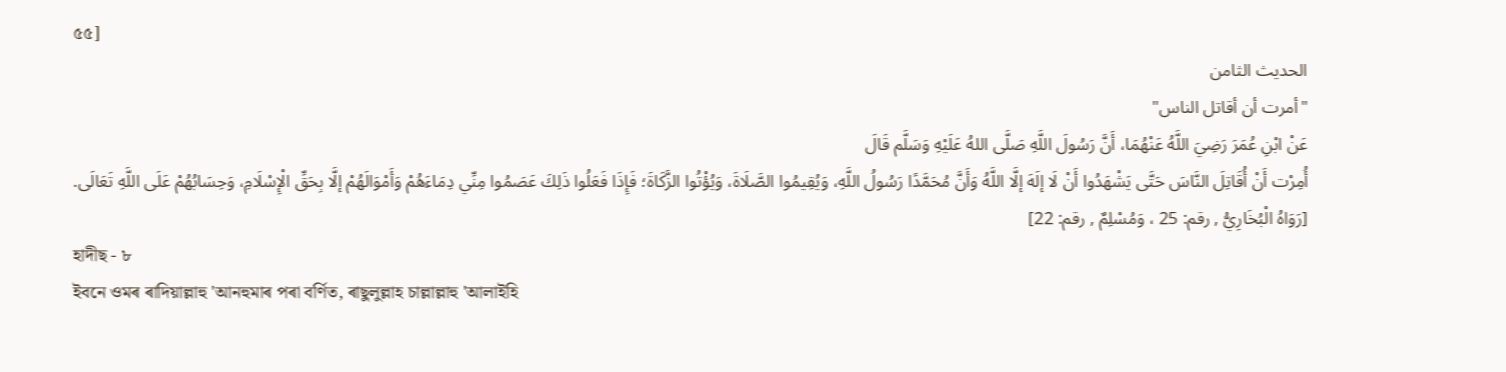৫৫]
الحديث الثامن
"أمرت أن أقاتل الناس"
عَنْ ابْنِ عُمَرَ رَضِيَ اللَّهُ عَنْهُمَا، أَنَّ رَسُولَ اللَّهِ صَلَّى اللهُ عَلَيْهِ وَسَلَّم قَالَ
أُمِرْت أَنْ أُقَاتِلَ النَّاسَ حَتَّى يَشْهَدُوا أَنْ لَا إلَهَ إلَّا اللَّهُ وَأَنَّ مُحَمَّدًا رَسُولُ اللَّهِ، وَيُقِيمُوا الصَّلَاةَ، وَيُؤْتُوا الزَّكَاةَ؛ فَإِذَا فَعَلُوا ذَلِكَ عَصَمُوا مِنِّي دِمَاءَهُمْ وَأَمْوَالَهُمْ إلَّا بِحَقِّ الْإِسْلَامِ، وَحِسَابُهُمْ عَلَى اللَّهِ تَعَالَى.
[رَوَاهُ الْبُخَارِيُّ , رقم: 25 ، وَمُسْلِمٌ , رقم: 22]
হাদীছ - ৮
ইবনে ওমৰ ৰাদিয়াল্লাহু 'আনহুমাৰ পৰা বৰ্ণিত, ৰাছুলুল্লাহ চাল্লাল্লাহু 'আলাইহি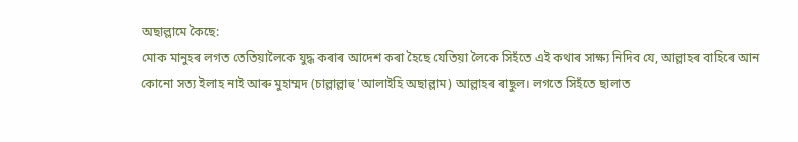অছাল্লামে কৈছে:
মোক মানুহৰ লগত তেতিয়ালৈকে যুদ্ধ কৰাৰ আদেশ কৰা হৈছে যেতিয়া লৈকে সিহঁতে এই কথাৰ সাক্ষ্য নিদিব যে, আল্লাহৰ বাহিৰে আন কোনো সত্য ইলাহ নাই আৰু মুহাম্মদ (চাল্লাল্লাহু 'আলাইহি অছাল্লাম) আল্লাহৰ ৰাছুল। লগতে সিহঁতে ছালাত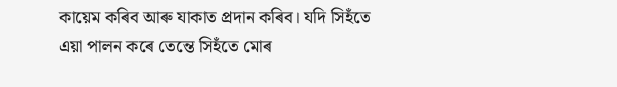কায়েম কৰিব আৰু যাকাত প্ৰদান কৰিব। যদি সিহঁতে এয়া পালন কৰে তেন্তে সিহঁতে মোৰ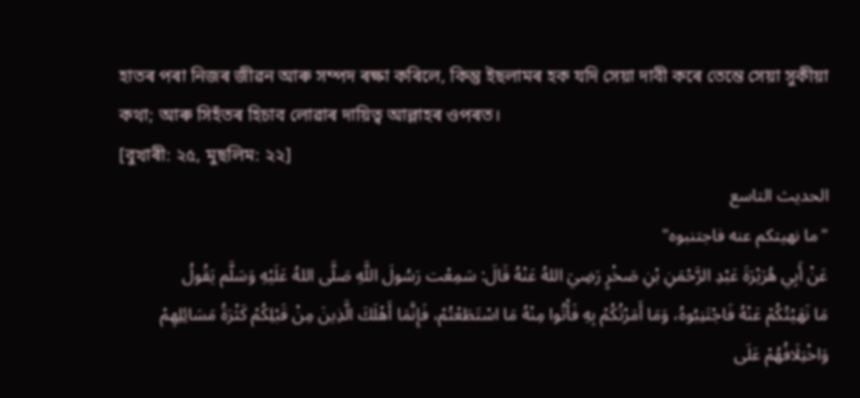হাতৰ পৰা নিজৰ জীৱন আৰু সম্পদ ৰক্ষা কৰিলে, কিন্তু ইছলামৰ হক যদি সেয়া দাবী কৰে তেন্তে সেয়া সুকীয়া কথা; আৰু সিহঁতৰ হিচাব লোৱাৰ দায়িত্ব আল্লাহৰ ওপৰত।
[বুখাৰী: ২৫, মুছলিম: ২২]
الحديث التاسع
"ما نهيتكم عنه فاجتنبوه"
عَنْ أَبِي هُرَيْرَةَ عَبْدِ الرَّحْمَنِ بْنِ صَخْرٍ رَضِيَ اللهُ عَنْهُ قَالَ: سَمِعْت رَسُولَ اللَّهِ صَلَّى اللهُ عَلَيْهِ وَسَلَّم يَقُولُ
مَا نَهَيْتُكُمْ عَنْهُ فَاجْتَنِبُوهُ، وَمَا أَمَرْتُكُمْ بِهِ فَأْتُوا مِنْهُ مَا اسْتَطَعْتُمْ، فَإِنَّمَا أَهْلَكَ الَّذِينَ مِنْ قَبْلِكُمْ كَثْرَةُ مَسَائِلِهِمْ وَاخْتِلَافُهُمْ عَلَى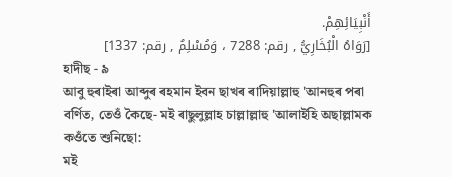أَنْبِيَائِهِمْ.
[رَوَاهُ الْبُخَارِيُّ , رقم: 7288 ، وَمُسْلِمٌ , رقم: 1337]
হাদীছ - ৯
আবু হুৰাইৰা আব্দুৰ ৰহমান ইবন ছাখৰ ৰাদিয়াল্লাহু 'আনহুৰ পৰা বৰ্ণিত, তেওঁ কৈছে- মই ৰাছুলুল্লাহ চাল্লাল্লাহু 'আলাইহি অছাল্লামক কওঁতে শুনিছো:
মই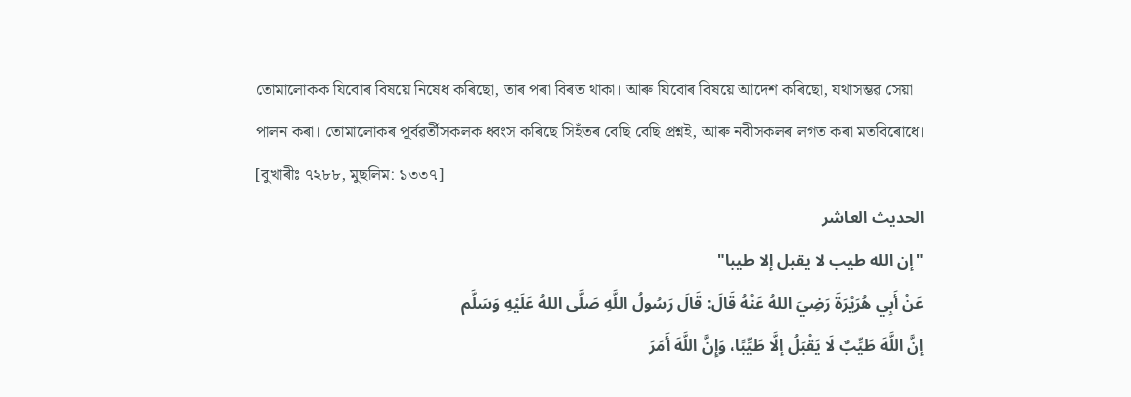তোমালোকক যিবোৰ বিষয়ে নিষেধ কৰিছো, তাৰ পৰা বিৰত থাকা। আৰু যিবোৰ বিষয়ে আদেশ কৰিছো, যথাসম্ভৱ সেয়া পালন কৰা। তোমালোকৰ পূৰ্বৱৰ্তীসকলক ধ্বংস কৰিছে সিহঁতৰ বেছি বেছি প্ৰশ্নই, আৰু নবীসকলৰ লগত কৰা মতবিৰোধে।
[বুখাৰীঃ ৭২৮৮, মুছলিম: ১৩৩৭]
الحديث العاشر
"إن الله طيب لا يقبل إلا طيبا"
عَنْ أَبِي هُرَيْرَةَ رَضِيَ اللهُ عَنْهُ قَالَ: قَالَ رَسُولُ اللَّهِ صَلَّى اللهُ عَلَيْهِ وَسَلَّم
إنَّ اللَّهَ طَيِّبٌ لَا يَقْبَلُ إلَّا طَيِّبًا، وَإِنَّ اللَّهَ أَمَرَ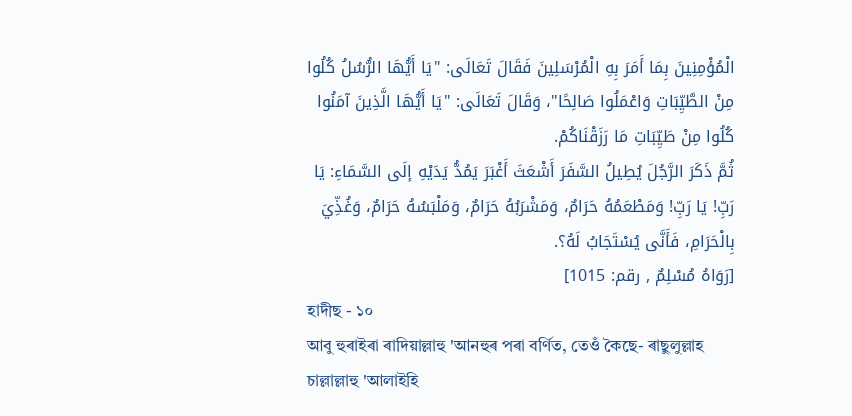الْمُؤْمِنِينَ بِمَا أَمَرَ بِهِ الْمُرْسَلِينَ فَقَالَ تَعَالَى: "يَا أَيُّهَا الرُّسُلُ كُلُوا مِنْ الطَّيِّبَاتِ وَاعْمَلُوا صَالِحًا"، وَقَالَ تَعَالَى: "يَا أَيُّهَا الَّذِينَ آمَنُوا كُلُوا مِنْ طَيِّبَاتِ مَا رَزَقْنَاكُمْ.
ثُمَّ ذَكَرَ الرَّجُلَ يُطِيلُ السَّفَرَ أَشْعَثَ أَغْبَرَ يَمُدُّ يَدَيْهِ إلَى السَّمَاءِ: يَا رَبِّ! يَا رَبِّ! وَمَطْعَمُهُ حَرَامٌ، وَمَشْرَبُهُ حَرَامٌ، وَمَلْبَسُهُ حَرَامٌ، وَغُذِّيَ بِالْحَرَامِ، فَأَنَّى يُسْتَجَابُ لَهُ؟.
[رَوَاهُ مُسْلِمٌ , رقم: 1015]
হাদীছ - ১০
আবু হুৰাইৰা ৰাদিয়াল্লাহু 'আনহুৰ পৰা বৰ্ণিত, তেওঁ কৈছে- ৰাছুলুল্লাহ চাল্লাল্লাহু 'আলাইহি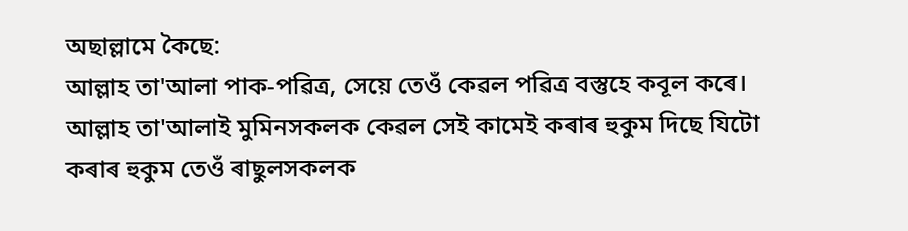অছাল্লামে কৈছে:
আল্লাহ তা'আলা পাক-পৱিত্ৰ, সেয়ে তেওঁ কেৱল পৱিত্ৰ বস্তুহে কবূল কৰে। আল্লাহ তা'আলাই মুমিনসকলক কেৱল সেই কামেই কৰাৰ হুকুম দিছে যিটো কৰাৰ হুকুম তেওঁ ৰাছুলসকলক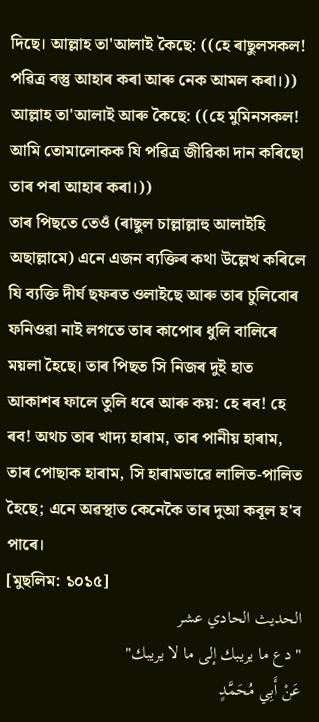দিছে। আল্লাহ তা'আলাই কৈছে: ((হে ৰাছুলসকল! পৱিত্ৰ বস্তু আহাৰ কৰা আৰু নেক আমল কৰা।)) আল্লাহ তা'আলাই আৰু কৈছে: ((হে মুমিনসকল! আমি তোমালোকক যি পৱিত্ৰ জীৱিকা দান কৰিছো তাৰ পৰা আহাৰ কৰা।))
তাৰ পিছতে তেওঁ (ৰাছুল চাল্লাল্লাহু আলাইহি অছাল্লামে) এনে এজন ব্যক্তিৰ কথা উল্লেখ কৰিলে যি ব্যক্তি দীৰ্ঘ ছফৰত ওলাইছে আৰু তাৰ চুলিবোৰ ফনিওৱা নাই লগতে তাৰ কাপোৰ ধুলি বালিৰে ময়লা হৈছে। তাৰ পিছত সি নিজৰ দুই হাত আকাশৰ ফালে তুলি ধৰে আৰু কয়: হে ৰব! হে ৰব! অথচ তাৰ খাদ্য হাৰাম, তাৰ পানীয় হাৰাম, তাৰ পোছাক হাৰাম, সি হাৰামভাৱে লালিত-পালিত হৈছে; এনে অৱস্থাত কেনেকৈ তাৰ দুআ কবূল হ'ব পাৰে।
[মুছলিম: ১০১৫]
الحديث الحادي عشر
"دع ما يريبك إلى ما لا يريبك"
عَنْ أَبِي مُحَمَّدٍ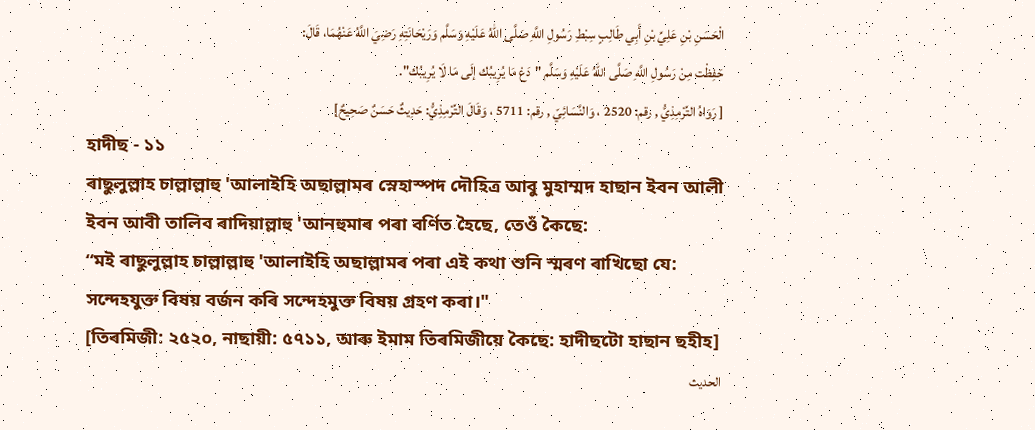الْحَسَنِ بْنِ عَلِيِّ بْنِ أَبِي طَالِبٍ سِبْطِ رَسُولِ اللَّهِ صَلَّى اللهُ عَلَيْهِ وَسَلَّم وَرَيْحَانَتِهِ رَضِيَ اللَّهُ عَنْهُمَا، قَالَ:
حَفِظْت مِنْ رَسُولِ اللَّهِ صَلَّى اللهُ عَلَيْهِ وَسَلَّم "دَعْ مَا يُرِيبُك إلَى مَا لَا يُرِيبُك".
[ رَوَاهُ التِّرْمِذِيُّ , رقم: 2520 ، وَالنَّسَائِيّ , رقم: 5711 ، وَقَالَ التِّرْمِذِيُّ: حَدِيثٌ حَسَنٌ صَحِيحٌ]
হাদীছ - ১১
ৰাছুলুল্লাহ চাল্লাল্লাহু 'আলাইহি অছাল্লামৰ স্নেহাস্পদ দৌহিত্ৰ আবু মুহাম্মদ হাছান ইবন আলী ইবন আবী তালিব ৰাদিয়াল্লাহু 'আনহুমাৰ পৰা বৰ্ণিত হৈছে, তেওঁ কৈছে:
“মই ৰাছুলুল্লাহ চাল্লাল্লাহু 'আলাইহি অছাল্লামৰ পৰা এই কথা শুনি স্মৰণ ৰাখিছো যে: সন্দেহযুক্ত বিষয় বৰ্জন কৰি সন্দেহমুক্ত বিষয় গ্ৰহণ কৰা।"
[তিৰমিজী: ২৫২০, নাছায়ী: ৫৭১১, আৰু ইমাম তিৰমিজীয়ে কৈছে: হাদীছটো হাছান ছহীহ]
الحديث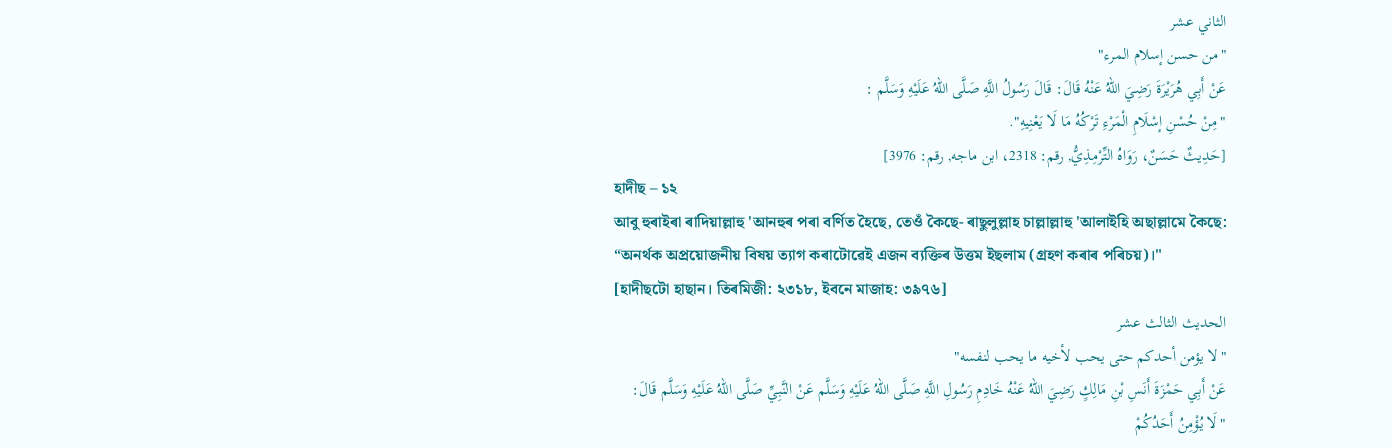الثاني عشر
"من حسن إسلام المرء"
عَنْ أَبِي هُرَيْرَةَ رَضِيَ اللهُ عَنْهُ قَالَ: قَالَ رَسُولُ اللَّهِ صَلَّى اللهُ عَلَيْهِ وَسَلَّم :
"مِنْ حُسْنِ إسْلَامِ الْمَرْءِ تَرْكُهُ مَا لَا يَعْنِيهِ".
[حَدِيثٌ حَسَنٌ، رَوَاهُ التِّرْمِذِيُّ, رقم: 2318، ابن ماجه, رقم: 3976]
হাদীছ – ১২
আবু হুৰাইৰা ৰাদিয়াল্লাহু 'আনহুৰ পৰা বৰ্ণিত হৈছে, তেওঁ কৈছে- ৰাছুলুল্লাহ চাল্লাল্লাহু 'আলাইহি অছাল্লামে কৈছে:
“অনৰ্থক অপ্ৰয়োজনীয় বিষয় ত্যাগ কৰাটোৱেই এজন ব্যক্তিৰ উত্তম ইছলাম (গ্ৰহণ কৰাৰ পৰিচয়)।"
[হাদীছটো হাছান। তিৰমিজী: ২৩১৮, ইবনে মাজাহ: ৩৯৭৬]
الحديث الثالث عشر
"لا يؤمن أحدكم حتى يحب لأخيه ما يحب لنفسه"
عَنْ أَبِي حَمْزَةَ أَنَسِ بْنِ مَالِكٍ رَضِيَ اللهُ عَنْهُ خَادِمِ رَسُولِ اللَّهِ صَلَّى اللهُ عَلَيْهِ وَسَلَّم عَنْ النَّبِيِّ صَلَّى اللهُ عَلَيْهِ وَسَلَّم قَالَ:
"لَا يُؤْمِنُ أَحَدُكُمْ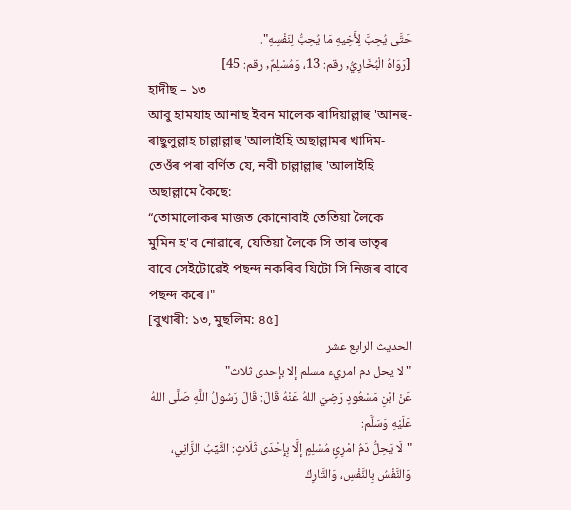حَتَّى يُحِبَّ لِأَخِيهِ مَا يُحِبُّ لِنَفْسِهِ".
[رَوَاهُ الْبُخَارِيُّ, رقم: 13، وَمُسْلِمٌ, رقم: 45]
হাদীছ – ১৩
আবু হামযাহ আনাছ ইবন মালেক ৰাদিয়াল্লাহু 'আনহু- ৰাছুলুল্লাহ চাল্লাল্লাহু 'আলাইহি অছাল্লামৰ খাদিম- তেওঁৰ পৰা বৰ্ণিত যে, নবী চাল্লাল্লাহু 'আলাইহি অছাল্লামে কৈছে:
“তোমালোকৰ মাজত কোনোবাই তেতিয়া লৈকে মুমিন হ'ব নোৱাৰে, যেতিয়া লৈকে সি তাৰ ভাতৃৰ বাবে সেইটোৱেই পছন্দ নকৰিব যিটো সি নিজৰ বাবে পছন্দ কৰে।"
[বুখাৰী: ১৩, মুছলিম: ৪৫]
الحديث الرابع عشر
" لا يحل دم امريء مسلم إلا بإحدى ثلاث"
عَنْ ابْنِ مَسْعُودٍ رَضِيَ اللهُ عَنْهُ قَالَ: قَالَ رَسُولُ اللَّهِ صَلَّى اللهُ عَلَيْهِ وَسَلَّم:
"لَا يَحِلُّ دَمُ امْرِئٍ مُسْلِمٍ إلَّا بِإِحْدَى ثَلَاثٍ: الثَّيِّبُ الزَّانِي، وَالنَّفْسُ بِالنَّفْسِ، وَالتَّارِكُ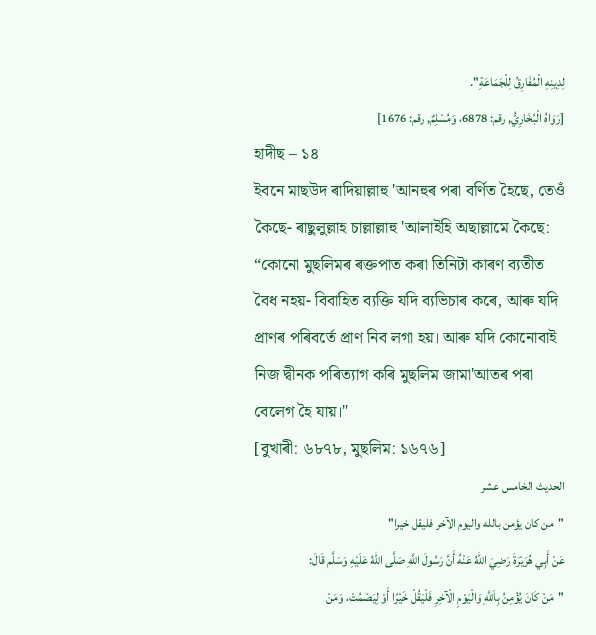لِدِينِهِ الْمُفَارِقُ لِلْجَمَاعَةِ".
[رَوَاهُ الْبُخَارِيُّ, رقم: 6878، وَمُسْلِمٌ, رقم: 1676]
হাদীছ – ১৪
ইবনে মাছউদ ৰাদিয়াল্লাহু 'আনহুৰ পৰা বৰ্ণিত হৈছে, তেওঁ কৈছে- ৰাছুলুল্লাহ চাল্লাল্লাহু 'আলাইহি অছাল্লামে কৈছে:
“কোনো মুছলিমৰ ৰক্তপাত কৰা তিনিটা কাৰণ ব্যতীত বৈধ নহয়- বিবাহিত ব্যক্তি যদি ব্যভিচাৰ কৰে, আৰু যদি প্ৰাণৰ পৰিবৰ্তে প্ৰাণ নিব লগা হয়। আৰু যদি কোনোবাই নিজ দ্বীনক পৰিত্যাগ কৰি মুছলিম জামা'আতৰ পৰা বেলেগ হৈ যায়।"
[বুখাৰী: ৬৮৭৮, মুছলিম: ১৬৭৬]
الحديث الخامس عشر
"من كان يؤمن بالله واليوم الآخر فليقل خيرا"
عَنْ أَبِي هُرَيْرَةَ رَضِيَ اللهُ عَنْهُ أَنَّ رَسُولَ اللَّهِ صَلَّى اللهُ عَلَيْهِ وَسَلَّم قَالَ:
"مَنْ كَانَ يُؤْمِنُ بِاَللَّهِ وَالْيَوْمِ الْآخِرِ فَلْيَقُلْ خَيْرًا أَوْ لِيَصْمُتْ، وَمَنْ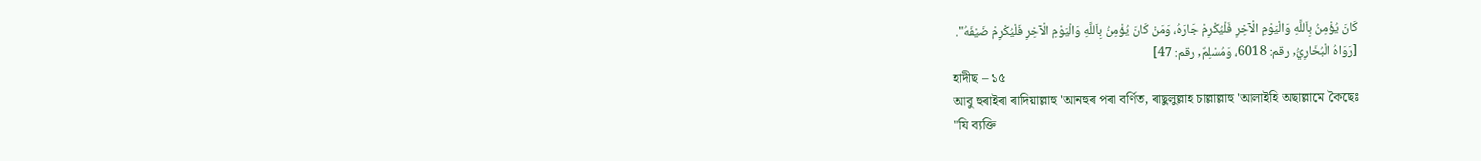كَانَ يُؤْمِنُ بِاَللَّهِ وَالْيَوْمِ الْآخِرِ فَلْيُكْرِمْ جَارَهُ، وَمَنْ كَانَ يُؤْمِنُ بِاَللَّهِ وَالْيَوْمِ الْآخِرِ فَلْيُكْرِمْ ضَيْفَهُ".
[رَوَاهُ الْبُخَارِيُّ, رقم: 6018، وَمُسْلِمٌ, رقم: 47]
হাদীছ – ১৫
আবু হুৰাইৰা ৰাদিয়াল্লাহু 'আনহুৰ পৰা বৰ্ণিত, ৰাছুলুল্লাহ চাল্লাল্লাহু 'আলাইহি অছাল্লামে কৈছেঃ
"যি ব্যক্তি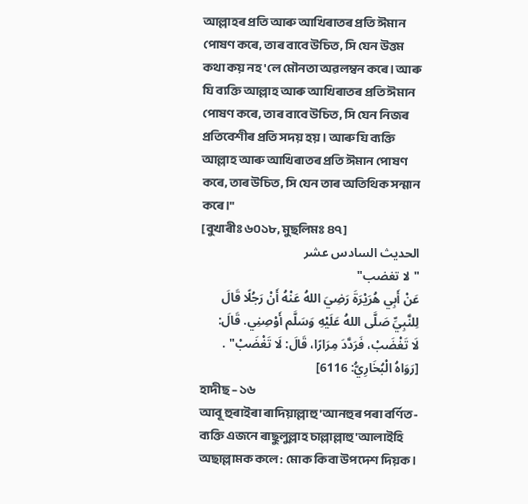আল্লাহৰ প্ৰতি আৰু আখিৰাতৰ প্ৰতি ঈমান পোষণ কৰে, তাৰ বাবে উচিত, সি যেন উত্তম কথা কয় নহ'লে মৌনতা অৱলম্বন কৰে। আৰু যি ব্যক্তি আল্লাহ আৰু আখিৰাতৰ প্ৰতি ঈমান পোষণ কৰে, তাৰ বাবে উচিত, সি যেন নিজৰ প্ৰতিবেশীৰ প্ৰতি সদয় হয়। আৰু যি ব্যক্তি আল্লাহ আৰু আখিৰাতৰ প্ৰতি ঈমান পোষণ কৰে, তাৰ উচিত, সি যেন তাৰ অতিথিক সন্মান কৰে।"
[বুখাৰীঃ ৬০১৮, মুছলিমঃ ৪৭]
الحديث السادس عشر
" لا تغضب"
عَنْ أَبِي هُرَيْرَةَ رَضِيَ اللهُ عَنْهُ أَنْ رَجُلًا قَالَ لِلنَّبِيِّ صَلَّى اللهُ عَلَيْهِ وَسَلَّم أَوْصِنِي. قَالَ:
لَا تَغْضَبْ، فَرَدَّدَ مِرَارًا، قَالَ: لَا تَغْضَبْ" .
[رَوَاهُ الْبُخَارِيُّ: 6116]
হাদীছ – ১৬
আবূ হুৰাইৰা ৰাদিয়াল্লাহু 'আনহুৰ পৰা বৰ্ণিত- ব্যক্তি এজনে ৰাছুলুল্লাহ চাল্লাল্লাহু 'আলাইহি অছাল্লামক কলে: মোক কিবা উপদেশ দিয়ক।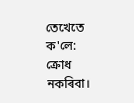তেখেতে ক'লে:
ক্ৰোধ নকৰিবা।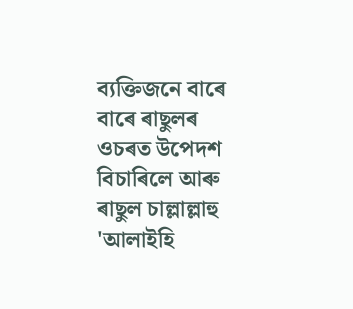ব্যক্তিজনে বাৰে বাৰে ৰাছুলৰ ওচৰত উপেদশ বিচাৰিলে আৰু ৰাছুল চাল্লাল্লাহু 'আলাইহি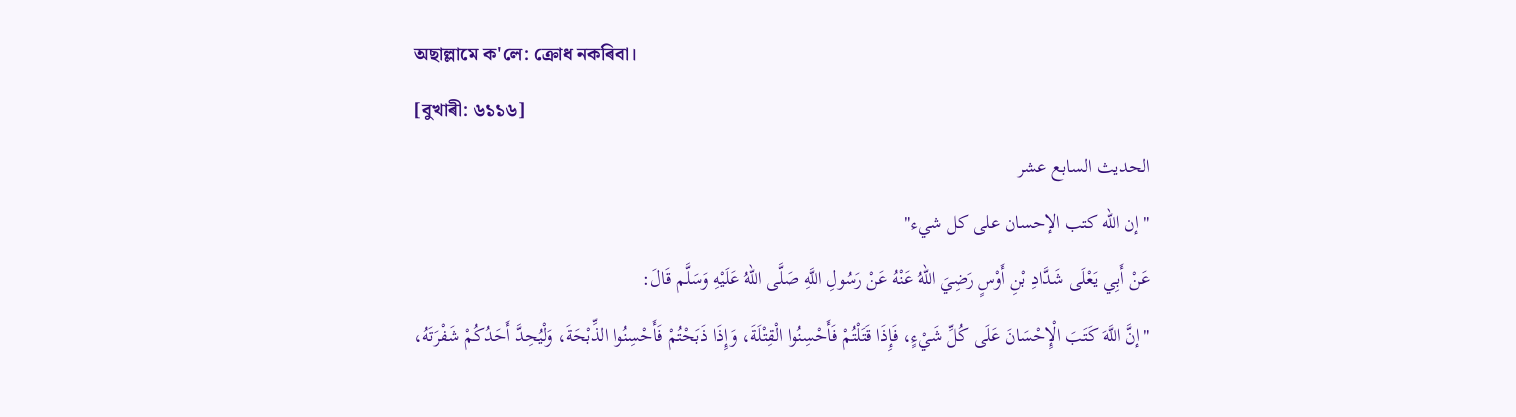অছাল্লামে ক'লে: ক্ৰোধ নকৰিবা।
[বুখাৰী: ৬১১৬]
الحديث السابع عشر
"إن الله كتب الإحسان على كل شيء"
عَنْ أَبِي يَعْلَى شَدَّادِ بْنِ أَوْسٍ رَضِيَ اللهُ عَنْهُ عَنْ رَسُولِ اللَّهِ صَلَّى اللهُ عَلَيْهِ وَسَلَّم قَالَ:
"إنَّ اللَّهَ كَتَبَ الْإِحْسَانَ عَلَى كُلِّ شَيْءٍ، فَإِذَا قَتَلْتُمْ فَأَحْسِنُوا الْقِتْلَةَ، وَإِذَا ذَبَحْتُمْ فَأَحْسِنُوا الذِّبْحَةَ، وَلْيُحِدَّ أَحَدُكُمْ شَفْرَتَهُ،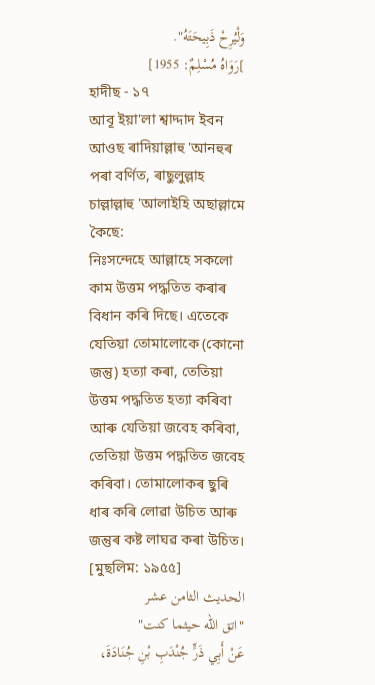وَلْيُرِحْ ذَبِيحَتَهُ".
]رَوَاهُ مُسْلِمٌ: 1955]
হাদীছ - ১৭
আবূ ইয়া'লা শ্বাদ্দাদ ইবন আওছ ৰাদিয়াল্লাহু 'আনহুৰ পৰা বৰ্ণিত, ৰাছুলুল্লাহ চাল্লাল্লাহু 'আলাইহি অছাল্লামে কৈছে:
নিঃসন্দেহে আল্লাহে সকলো কাম উত্তম পদ্ধতিত কৰাৰ বিধান কৰি দিছে। এতেকে যেতিয়া তোমালোকে (কোনো জন্তু) হত্যা কৰা, তেতিয়া উত্তম পদ্ধতিত হত্যা কৰিবা আৰু যেতিয়া জবেহ কৰিবা, তেতিয়া উত্তম পদ্ধতিত জবেহ কৰিবা। তোমালোকৰ ছুৰি ধাৰ কৰি লোৱা উচিত আৰু জন্তুৰ কষ্ট লাঘৱ কৰা উচিত।
[মুছলিম: ১৯৫৫]
الحديث الثامن عشر
"اتق الله حيثما كنت"
عَنْ أَبِي ذَرٍّ جُنْدَبِ بْنِ جُنَادَةَ،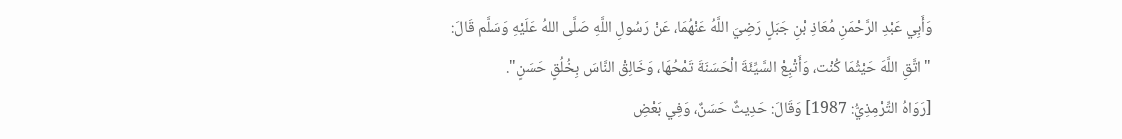وَأَبِي عَبْدِ الرَّحْمَنِ مُعَاذِ بْنِ جَبَلٍ رَضِيَ اللَّهُ عَنْهُمَا، عَنْ رَسُولِ اللَّهِ صَلَّى اللهُ عَلَيْهِ وَسَلَّم قَالَ:
"اتَّقِ اللَّهَ حَيْثُمَا كُنْت، وَأَتْبِعْ السَّيِّئَةَ الْحَسَنَةَ تَمْحُهَا، وَخَالِقْ النَّاسَ بِخُلُقٍ حَسَنٍ".
[رَوَاهُ التِّرْمِذِيُّ: 1987] وَقَالَ: حَدِيثٌ حَسَنٌ، وَفِي بَعْضِ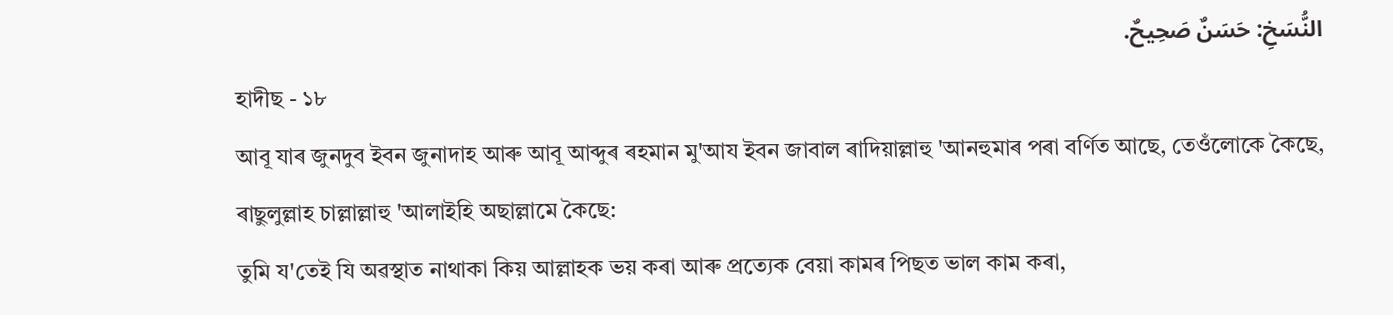النُّسَخِ: حَسَنٌ صَحِيحٌ.
হাদীছ - ১৮
আবূ যাৰ জুনদুব ইবন জুনাদাহ আৰু আবূ আব্দুৰ ৰহমান মু'আয ইবন জাবাল ৰাদিয়াল্লাহু 'আনহুমাৰ পৰা বৰ্ণিত আছে, তেওঁলোকে কৈছে, ৰাছুলুল্লাহ চাল্লাল্লাহু 'আলাইহি অছাল্লামে কৈছে:
তুমি য'তেই যি অৱস্থাত নাথাকা কিয় আল্লাহক ভয় কৰা আৰু প্ৰত্যেক বেয়া কামৰ পিছত ভাল কাম কৰা,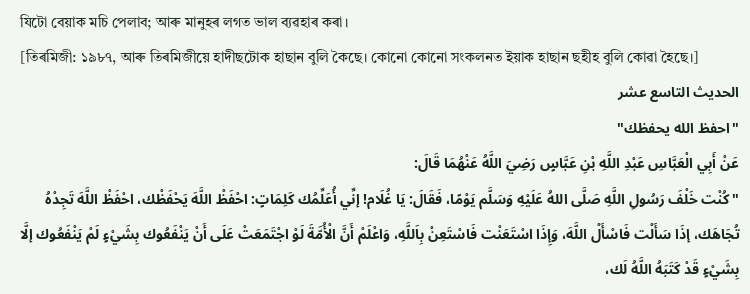যিটো বেয়াক মচি পেলাব; আৰু মানুহৰ লগত ভাল ব্যৱহাৰ কৰা।
[তিৰমিজী: ১৯৮৭, আৰু তিৰমিজীয়ে হাদীছটোক হাছান বুলি কৈছে। কোনো কোনো সংকলনত ইয়াক হাছান ছহীহ বুলি কোৱা হৈছে।]
الحديث التاسع عشر
"احفظ الله يحفظك"
عَنْ أَبِي الْعَبَّاسِ عَبْدِ اللَّهِ بْنِ عَبَّاسٍ رَضِيَ اللَّهُ عَنْهُمَا قَالَ:
"كُنْت خَلْفَ رَسُولِ اللَّهِ صَلَّى اللهُ عَلَيْهِ وَسَلَّم يَوْمًا، فَقَالَ: يَا غُلَام! إنِّي أُعَلِّمُك كَلِمَاتٍ: احْفَظْ اللَّهَ يَحْفَظْك، احْفَظْ اللَّهَ تَجِدْهُ تُجَاهَك، إذَا سَأَلْت فَاسْأَلْ اللَّهَ، وَإِذَا اسْتَعَنْت فَاسْتَعِنْ بِاَللَّهِ، وَاعْلَمْ أَنَّ الْأُمَّةَ لَوْ اجْتَمَعَتْ عَلَى أَنْ يَنْفَعُوك بِشَيْءٍ لَمْ يَنْفَعُوك إلَّا بِشَيْءٍ قَدْ كَتَبَهُ اللَّهُ لَك،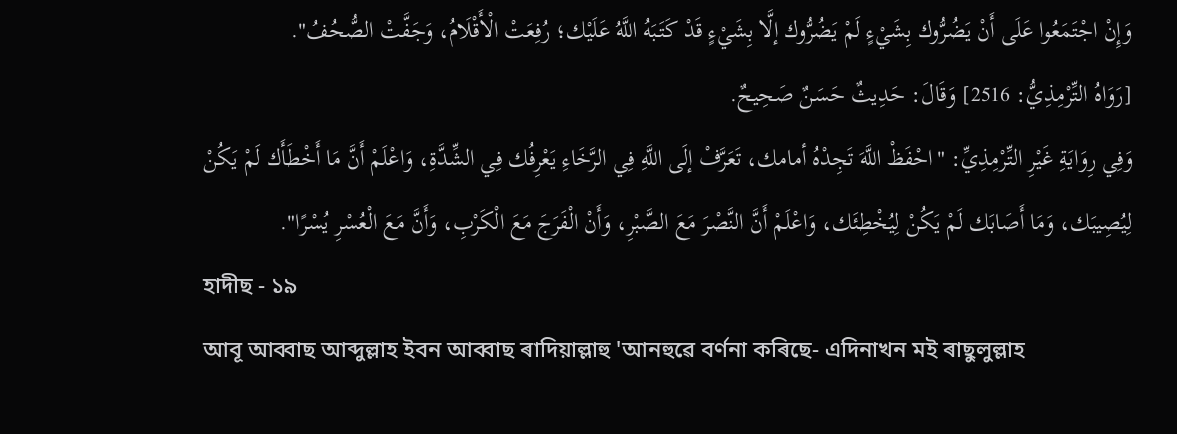وَإِنْ اجْتَمَعُوا عَلَى أَنْ يَضُرُّوك بِشَيْءٍ لَمْ يَضُرُّوك إلَّا بِشَيْءٍ قَدْ كَتَبَهُ اللَّهُ عَلَيْك؛ رُفِعَتْ الْأَقْلَامُ، وَجَفَّتْ الصُّحُفُ".
[رَوَاهُ التِّرْمِذِيُّ: 2516] وَقَالَ: حَدِيثٌ حَسَنٌ صَحِيحٌ.
وَفِي رِوَايَةِ غَيْرِ التِّرْمِذِيِّ: "احْفَظْ اللَّهَ تَجِدْهُ أمامك، تَعَرَّفْ إلَى اللَّهِ فِي الرَّخَاءِ يَعْرِفُك فِي الشِّدَّةِ، وَاعْلَمْ أَنَّ مَا أَخْطَأَك لَمْ يَكُنْ لِيُصِيبَك، وَمَا أَصَابَك لَمْ يَكُنْ لِيُخْطِئَك، وَاعْلَمْ أَنَّ النَّصْرَ مَعَ الصَّبْرِ، وَأَنْ الْفَرَجَ مَعَ الْكَرْبِ، وَأَنَّ مَعَ الْعُسْرِ يُسْرًا".
হাদীছ - ১৯
আবূ আব্বাছ আব্দুল্লাহ ইবন আব্বাছ ৰাদিয়াল্লাহু 'আনহুৱে বৰ্ণনা কৰিছে- এদিনাখন মই ৰাছুলুল্লাহ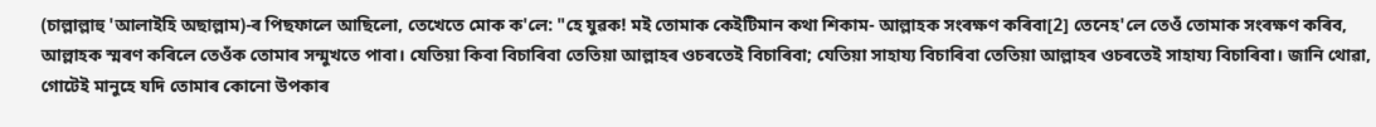(চাল্লাল্লাহু 'আলাইহি অছাল্লাম)-ৰ পিছফালে আছিলো, তেখেতে মোক ক'লে: "হে যুৱক! মই তোমাক কেইটিমান কথা শিকাম- আল্লাহক সংৰক্ষণ কৰিবা[2] তেনেহ'লে তেওঁ তোমাক সংৰক্ষণ কৰিব, আল্লাহক স্মৰণ কৰিলে তেওঁক তোমাৰ সন্মুখতে পাবা। যেতিয়া কিবা বিচাৰিবা তেতিয়া আল্লাহৰ ওচৰতেই বিচাৰিবা; যেতিয়া সাহায্য বিচাৰিবা তেতিয়া আল্লাহৰ ওচৰতেই সাহায্য বিচাৰিবা। জানি থোৱা, গোটেই মানুহে যদি তোমাৰ কোনো উপকাৰ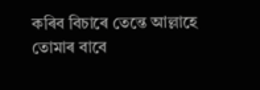কৰিব বিচাৰে তেন্তে আল্লাহে তোমাৰ বাবে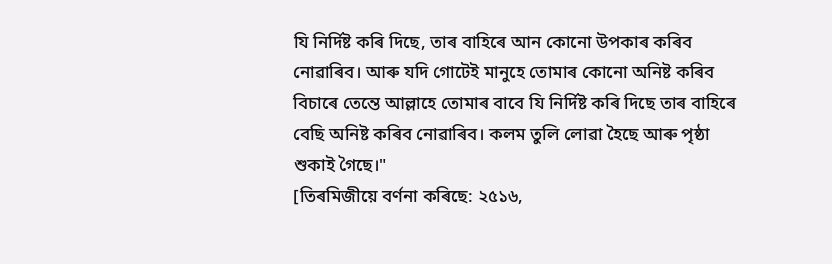যি নিৰ্দিষ্ট কৰি দিছে, তাৰ বাহিৰে আন কোনো উপকাৰ কৰিব নোৱাৰিব। আৰু যদি গোটেই মানুহে তোমাৰ কোনো অনিষ্ট কৰিব বিচাৰে তেন্তে আল্লাহে তোমাৰ বাবে যি নিৰ্দিষ্ট কৰি দিছে তাৰ বাহিৰে বেছি অনিষ্ট কৰিব নোৱাৰিব। কলম তুলি লোৱা হৈছে আৰু পৃষ্ঠা শুকাই গৈছে।"
[তিৰমিজীয়ে বৰ্ণনা কৰিছে: ২৫১৬,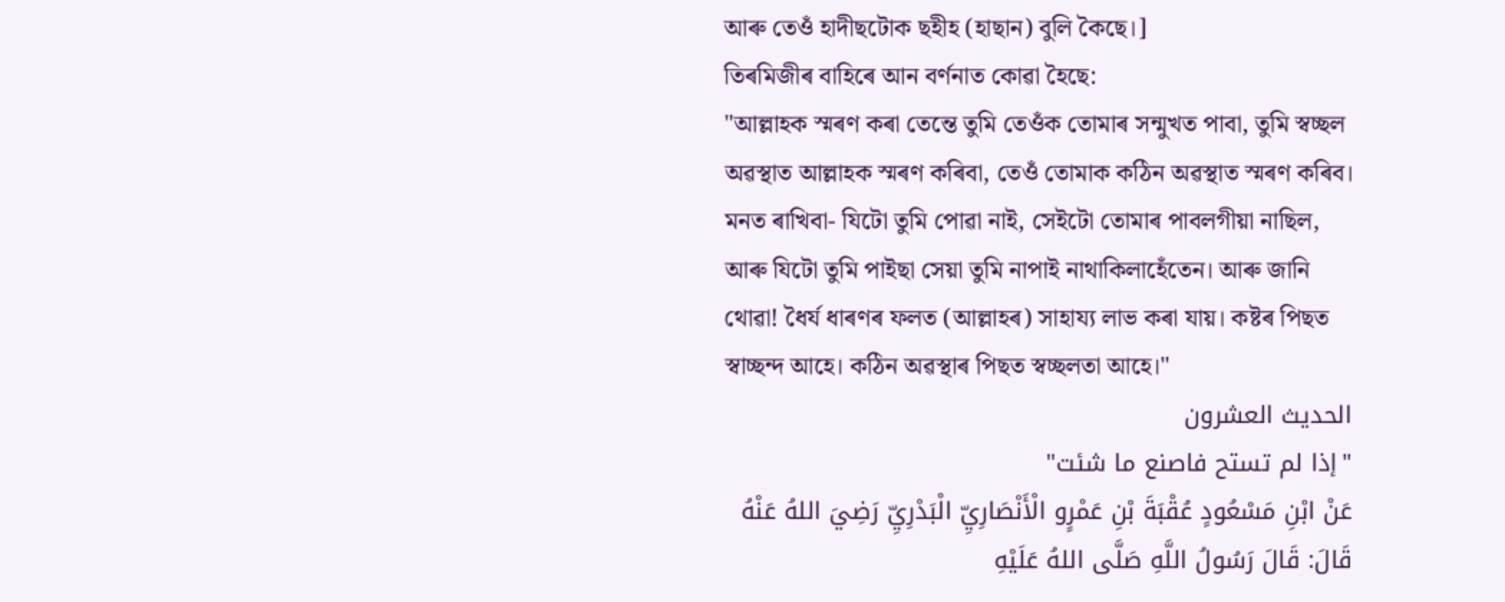আৰু তেওঁ হাদীছটোক ছহীহ (হাছান) বুলি কৈছে।]
তিৰমিজীৰ বাহিৰে আন বৰ্ণনাত কোৱা হৈছে:
"আল্লাহক স্মৰণ কৰা তেন্তে তুমি তেওঁক তোমাৰ সন্মুখত পাবা, তুমি স্বচ্ছল অৱস্থাত আল্লাহক স্মৰণ কৰিবা, তেওঁ তোমাক কঠিন অৱস্থাত স্মৰণ কৰিব। মনত ৰাখিবা- যিটো তুমি পোৱা নাই, সেইটো তোমাৰ পাবলগীয়া নাছিল, আৰু যিটো তুমি পাইছা সেয়া তুমি নাপাই নাথাকিলাহেঁতেন। আৰু জানি থোৱা! ধৈৰ্য ধাৰণৰ ফলত (আল্লাহৰ) সাহায্য লাভ কৰা যায়। কষ্টৰ পিছত স্বাচ্ছন্দ আহে। কঠিন অৱস্থাৰ পিছত স্বচ্ছলতা আহে।"
الحديث العشرون
"إذا لم تستح فاصنع ما شئت"
عَنْ ابْنِ مَسْعُودٍ عُقْبَةَ بْنِ عَمْرٍو الْأَنْصَارِيِّ الْبَدْرِيِّ رَضِيَ اللهُ عَنْهُ قَالَ: قَالَ رَسُولُ اللَّهِ صَلَّى اللهُ عَلَيْهِ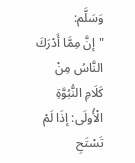وَسَلَّم:
"إنَّ مِمَّا أَدْرَكَ النَّاسُ مِنْ كَلَامِ النُّبُوَّةِ الْأُولَى: إذَا لَمْ تَسْتَحِ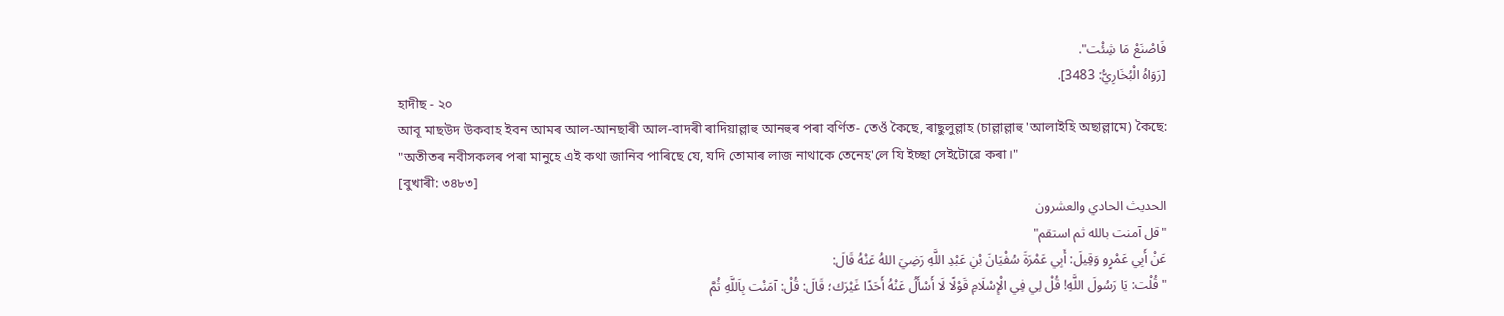فَاصْنَعْ مَا شِئْت".
[رَوَاهُ الْبُخَارِيُّ: 3483].
হাদীছ - ২০
আবূ মাছউদ উকবাহ ইবন আমৰ আল-আনছাৰী আল-বাদৰী ৰাদিয়াল্লাহু আনহুৰ পৰা বৰ্ণিত- তেওঁ কৈছে, ৰাছুলুল্লাহ (চাল্লাল্লাহু 'আলাইহি অছাল্লামে) কৈছে:
"অতীতৰ নবীসকলৰ পৰা মানুহে এই কথা জানিব পাৰিছে যে, যদি তোমাৰ লাজ নাথাকে তেনেহ'লে যি ইচ্ছা সেইটোৱে কৰা।"
[বুখাৰী: ৩৪৮৩]
الحديث الحادي والعشرون
"قل آمنت بالله ثم استقم"
عَنْ أَبِي عَمْرٍو وَقِيلَ: أَبِي عَمْرَةَ سُفْيَانَ بْنِ عَبْدِ اللَّهِ رَضِيَ اللهُ عَنْهُ قَالَ:
"قُلْت: يَا رَسُولَ اللَّهِ! قُلْ لِي فِي الْإِسْلَامِ قَوْلًا لَا أَسْأَلُ عَنْهُ أَحَدًا غَيْرَك؛ قَالَ: قُلْ: آمَنْت بِاَللَّهِ ثُمَّ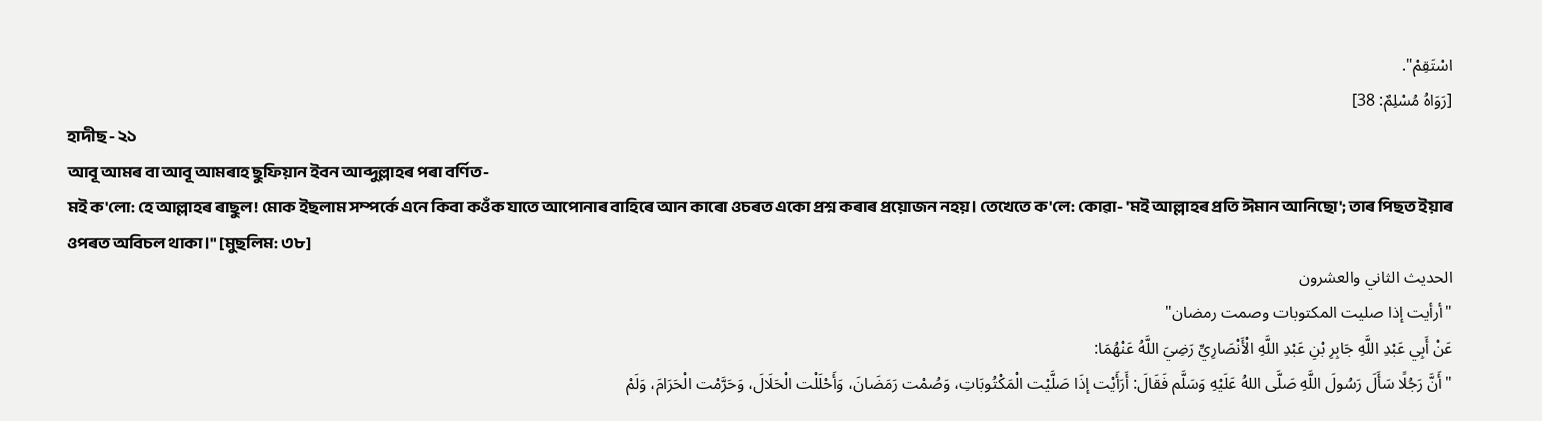اسْتَقِمْ".
[رَوَاهُ مُسْلِمٌ: 38]
হাদীছ - ২১
আবূ আমৰ বা আবূ আমৰাহ ছুফিয়ান ইবন আব্দুল্লাহৰ পৰা বৰ্ণিত-
মই ক'লো: হে আল্লাহৰ ৰাছুল! মোক ইছলাম সম্পৰ্কে এনে কিবা কওঁক যাতে আপোনাৰ বাহিৰে আন কাৰো ওচৰত একো প্ৰশ্ন কৰাৰ প্ৰয়োজন নহয়। তেখেতে ক'লে: কোৱা- 'মই আল্লাহৰ প্ৰতি ঈমান আনিছো'; তাৰ পিছত ইয়াৰ ওপৰত অবিচল থাকা।" [মুছলিম: ৩৮]
الحديث الثاني والعشرون
"أرأيت إذا صليت المكتوبات وصمت رمضان"
عَنْ أَبِي عَبْدِ اللَّهِ جَابِرِ بْنِ عَبْدِ اللَّهِ الْأَنْصَارِيِّ رَضِيَ اللَّهُ عَنْهُمَا:
"أَنَّ رَجُلًا سَأَلَ رَسُولَ اللَّهِ صَلَّى اللهُ عَلَيْهِ وَسَلَّم فَقَالَ: أَرَأَيْت إذَا صَلَّيْت الْمَكْتُوبَاتِ، وَصُمْت رَمَضَانَ، وَأَحْلَلْت الْحَلَالَ، وَحَرَّمْت الْحَرَامَ، وَلَمْ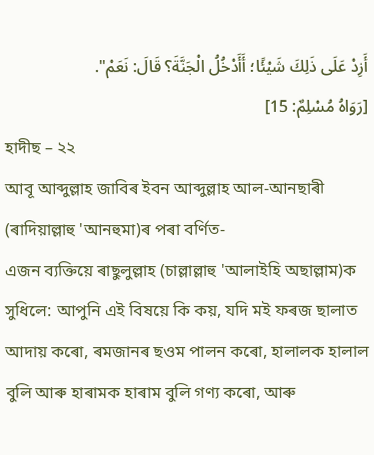أَزِدْ عَلَى ذَلِكَ شَيْئًا؛ أَأَدْخُلُ الْجَنَّةَ؟ قَالَ: نَعَمْ".
[رَوَاهُ مُسْلِمٌ: 15]
হাদীছ – ২২
আবূ আব্দুল্লাহ জাবিৰ ইবন আব্দুল্লাহ আল-আনছাৰী (ৰাদিয়াল্লাহু 'আনহুমা)ৰ পৰা বৰ্ণিত-
এজন ব্যক্তিয়ে ৰাছুলুল্লাহ (চাল্লাল্লাহু 'আলাইহি অছাল্লাম)ক সুধিলে: আপুনি এই বিষয়ে কি কয়, যদি মই ফৰজ ছালাত আদায় কৰো, ৰমজানৰ ছওম পালন কৰো, হালালক হালাল বুলি আৰু হাৰামক হাৰাম বুলি গণ্য কৰো, আৰু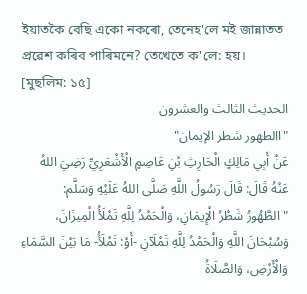ইয়াতকৈ বেছি একো নকৰো, তেনেহ'লে মই জান্নাতত প্ৰৱেশ কৰিব পাৰিমনে? তেখেতে ক'লে: হয়।
[মুছলিম: ১৫]
الحديث الثالث والعشرون
"االطهور شطر الإيمان"
عَنْ أَبِي مَالِكٍ الْحَارِثِ بْنِ عَاصِمٍ الْأَشْعَرِيِّ رَضِيَ اللهُ عَنْهُ قَالَ: قَالَ رَسُولُ اللَّهِ صَلَّى اللهُ عَلَيْهِ وَسَلَّم:
"الطَّهُورُ شَطْرُ الْإِيمَانِ، وَالْحَمْدُ لِلَّهِ تَمْلَأُ الْمِيزَانَ، وَسُبْحَانَ اللَّهِ وَالْحَمْدُ لِلَّهِ تَمْلَآنِ -أَوْ: تَمْلَأُ- مَا بَيْنَ السَّمَاءِ وَالْأَرْضِ، وَالصَّلَاةُ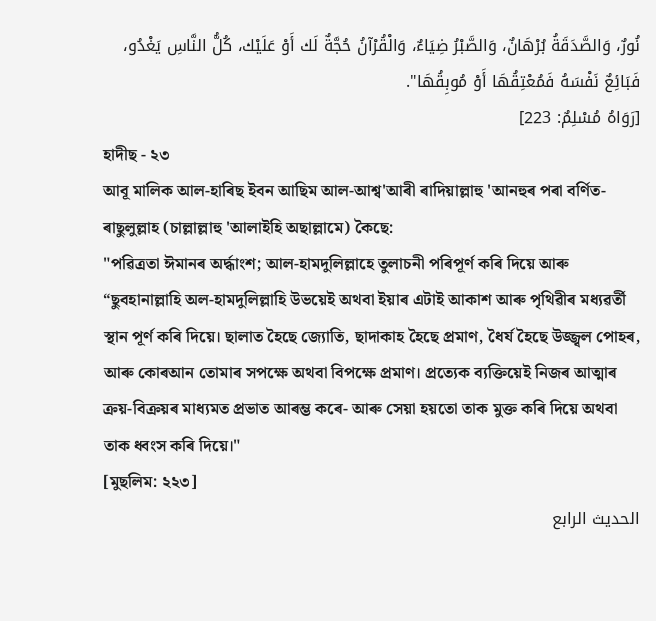نُورٌ، وَالصَّدَقَةُ بُرْهَانٌ، وَالصَّبْرُ ضِيَاءٌ، وَالْقُرْآنُ حُجَّةٌ لَك أَوْ عَلَيْك، كُلُّ النَّاسِ يَغْدُو، فَبَائِعٌ نَفْسَهُ فَمُعْتِقُهَا أَوْ مُوبِقُهَا".
[رَوَاهُ مُسْلِمٌ: 223]
হাদীছ - ২৩
আবূ মালিক আল-হাৰিছ ইবন আছিম আল-আশ্ব'আৰী ৰাদিয়াল্লাহু 'আনহুৰ পৰা বৰ্ণিত- ৰাছুলুল্লাহ (চাল্লাল্লাহু 'আলাইহি অছাল্লামে) কৈছে:
"পৱিত্ৰতা ঈমানৰ অৰ্দ্ধাংশ; আল-হামদুলিল্লাহে তুলাচনী পৰিপূৰ্ণ কৰি দিয়ে আৰু “ছুবহানাল্লাহি অল-হামদুলিল্লাহি উভয়েই অথবা ইয়াৰ এটাই আকাশ আৰু পৃথিৱীৰ মধ্যৱৰ্তী স্থান পূৰ্ণ কৰি দিয়ে। ছালাত হৈছে জ্যোতি, ছাদাকাহ হৈছে প্ৰমাণ, ধৈৰ্য হৈছে উজ্জ্বল পোহৰ, আৰু কোৰআন তোমাৰ সপক্ষে অথবা বিপক্ষে প্ৰমাণ। প্ৰত্যেক ব্যক্তিয়েই নিজৰ আত্মাৰ ক্ৰয়-বিক্ৰয়ৰ মাধ্যমত প্ৰভাত আৰম্ভ কৰে- আৰু সেয়া হয়তো তাক মুক্ত কৰি দিয়ে অথবা তাক ধ্বংস কৰি দিয়ে।"
[মুছলিম: ২২৩]
الحديث الرابع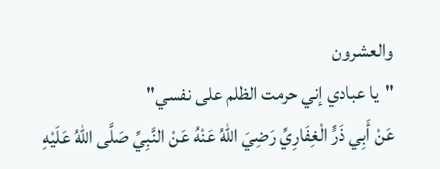والعشرون
"يا عبادي إني حرمت الظلم على نفسي"
عَنْ أَبِي ذَرٍّ الْغِفَارِيِّ رَضِيَ اللهُ عَنْهُ عَنْ النَّبِيِّ صَلَّى اللهُ عَلَيْهِ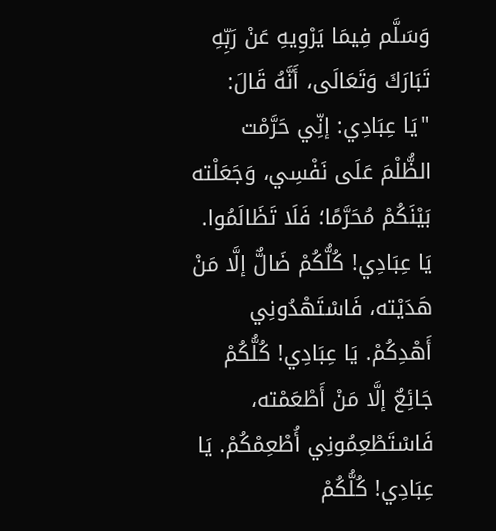وَسَلَّم فِيمَا يَرْوِيهِ عَنْ رَبِّهِ تَبَارَكَ وَتَعَالَى، أَنَّهُ قَالَ:
"يَا عِبَادِي: إنِّي حَرَّمْت الظُّلْمَ عَلَى نَفْسِي، وَجَعَلْته بَيْنَكُمْ مُحَرَّمًا؛ فَلَا تَظَالَمُوا. يَا عِبَادِي! كُلُّكُمْ ضَالٌّ إلَّا مَنْ هَدَيْته، فَاسْتَهْدُونِي أَهْدِكُمْ. يَا عِبَادِي! كُلُّكُمْ جَائِعٌ إلَّا مَنْ أَطْعَمْته، فَاسْتَطْعِمُونِي أُطْعِمْكُمْ. يَا عِبَادِي! كُلُّكُمْ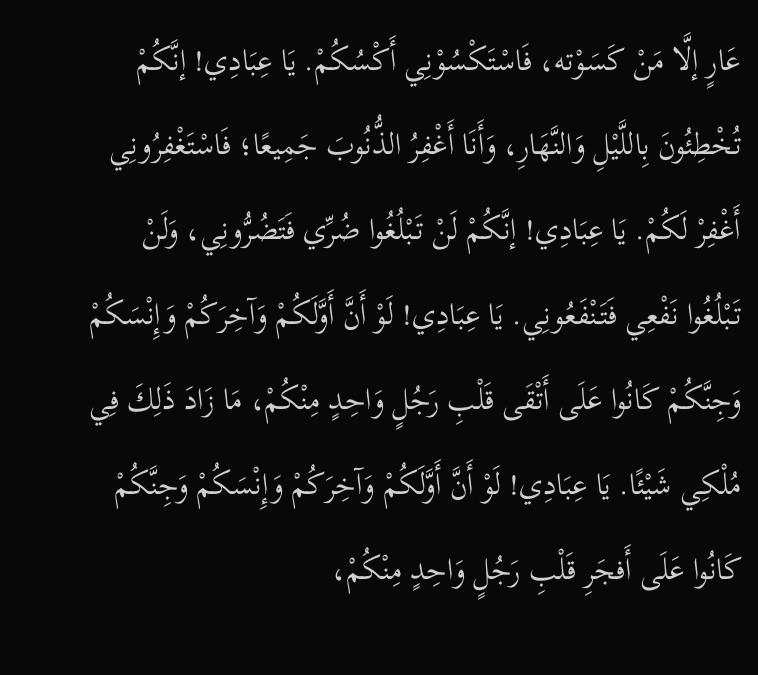عَارٍ إلَّا مَنْ كَسَوْته، فَاسْتَكْسُوْنِي أَكْسُكُمْ. يَا عِبَادِي! إنَّكُمْ تُخْطِئُونَ بِاللَّيْلِ وَالنَّهَارِ، وَأَنَا أَغْفِرُ الذُّنُوبَ جَمِيعًا؛ فَاسْتَغْفِرُونِي أَغْفِرْ لَكُمْ. يَا عِبَادِي! إنَّكُمْ لَنْ تَبْلُغُوا ضُرِّي فَتَضُرُّونِي، وَلَنْ تَبْلُغُوا نَفْعِي فَتَنْفَعُونِي. يَا عِبَادِي! لَوْ أَنَّ أَوَّلَكُمْ وَآخِرَكُمْ وَإِنْسَكُمْ وَجِنَّكُمْ كَانُوا عَلَى أَتْقَى قَلْبِ رَجُلٍ وَاحِدٍ مِنْكُمْ، مَا زَادَ ذَلِكَ فِي مُلْكِي شَيْئًا. يَا عِبَادِي! لَوْ أَنَّ أَوَّلَكُمْ وَآخِرَكُمْ وَإِنْسَكُمْ وَجِنَّكُمْ كَانُوا عَلَى أَفجَرِ قَلْبِ رَجُلٍ وَاحِدٍ مِنْكُمْ،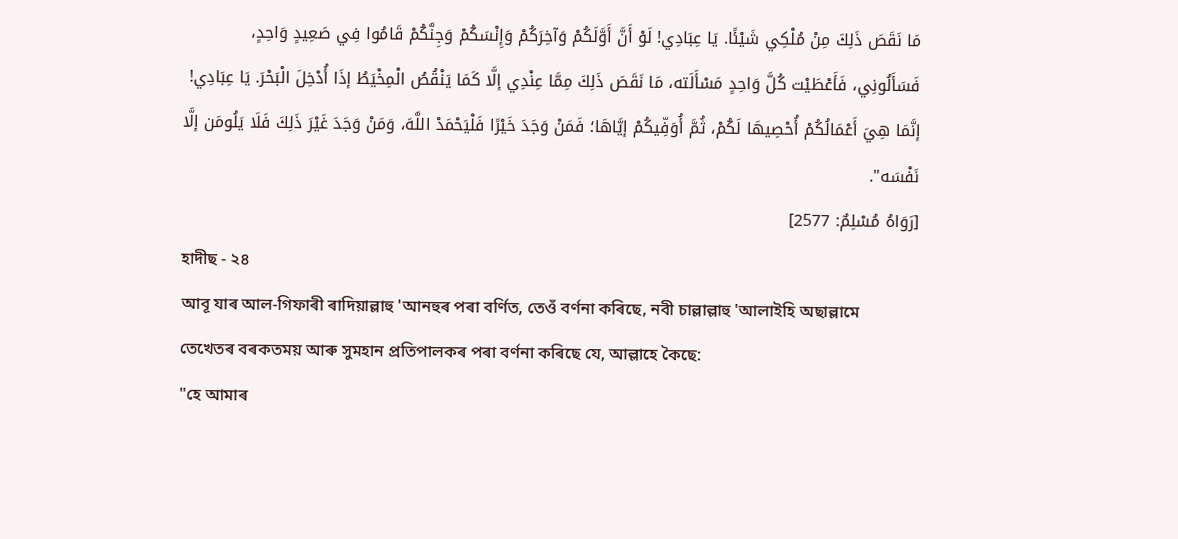مَا نَقَصَ ذَلِكَ مِنْ مُلْكِي شَيْئًا. يَا عِبَادِي! لَوْ أَنَّ أَوَّلَكُمْ وَآخِرَكُمْ وَإِنْسَكُمْ وَجِنَّكُمْ قَامُوا فِي صَعِيدٍ وَاحِدٍ، فَسَأَلُونِي، فَأَعْطَيْت كُلَّ وَاحِدٍ مَسْأَلَته، مَا نَقَصَ ذَلِكَ مِمَّا عِنْدِي إلَّا كَمَا يَنْقُصُ الْمِخْيَطُ إذَا أُدْخِلَ الْبَحْرَ. يَا عِبَادِي! إنَّمَا هِيَ أَعْمَالُكُمْ أُحْصِيهَا لَكُمْ، ثُمَّ أُوَفِّيكُمْ إيَّاهَا؛ فَمَنْ وَجَدَ خَيْرًا فَلْيَحْمَدْ اللَّهَ، وَمَنْ وَجَدَ غَيْرَ ذَلِكَ فَلَا يَلُومَن إلَّا نَفْسَه".
[رَوَاهُ مُسْلِمٌ: 2577]
হাদীছ - ২৪
আবূ যাৰ আল-গিফাৰী ৰাদিয়াল্লাহু 'আনহুৰ পৰা বৰ্ণিত, তেওঁ বৰ্ণনা কৰিছে, নবী চাল্লাল্লাহু 'আলাইহি অছাল্লামে তেখেতৰ বৰকতময় আৰু সুমহান প্ৰতিপালকৰ পৰা বৰ্ণনা কৰিছে যে, আল্লাহে কৈছে:
"হে আমাৰ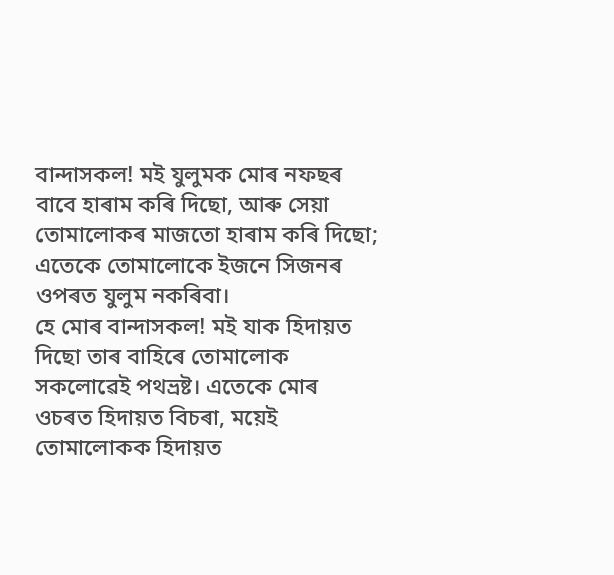বান্দাসকল! মই যুলুমক মোৰ নফছৰ বাবে হাৰাম কৰি দিছো, আৰু সেয়া তোমালোকৰ মাজতো হাৰাম কৰি দিছো; এতেকে তোমালোকে ইজনে সিজনৰ ওপৰত যুলুম নকৰিবা।
হে মোৰ বান্দাসকল! মই যাক হিদায়ত দিছো তাৰ বাহিৰে তোমালোক সকলোৱেই পথভ্ৰষ্ট। এতেকে মোৰ ওচৰত হিদায়ত বিচৰা, ময়েই তোমালোকক হিদায়ত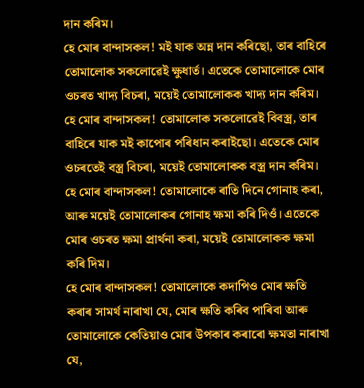দান কৰিম।
হে মোৰ বান্দাসকল! মই যাক অন্ন দান কৰিছো, তাৰ বাহিৰে তোমালোক সকলোৱেই ক্ষুধাৰ্ত। এতেকে তোমালোকে মোৰ ওচৰত খাদ্য বিচৰা, ময়েই তোমালোকক খাদ্য দান কৰিম।
হে মোৰ বান্দাসকল! তোমালোক সকলোৱেই বিবস্ত্ৰ, তাৰ বাহিৰে যাক মই কাপোৰ পৰিধান কৰাইছো। এতেকে মোৰ ওচৰতেই বস্ত্ৰ বিচৰা, ময়েই তোমালোকক বস্ত্ৰ দান কৰিম।
হে মোৰ বান্দাসকল! তোমালোকে ৰাতি দিনে গোনাহ কৰা, আৰু ময়েই তোমালোকৰ গোনাহ ক্ষমা কৰি দিওঁ। এতেকে মোৰ ওচৰত ক্ষমা প্ৰাৰ্থনা কৰা, ময়েই তোমালোকক ক্ষমা কৰি দিম।
হে মোৰ বান্দাসকল! তোমালোকে কদাপিও মোৰ ক্ষতি কৰাৰ সামৰ্থ নাৰাখা যে, মোৰ ক্ষতি কৰিব পাৰিবা আৰু তোমালোকে কেতিয়াও মোৰ উপকাৰ কৰাৰো ক্ষমতা নাৰাখা যে,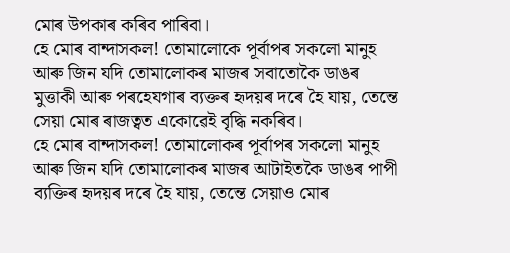মোৰ উপকাৰ কৰিব পাৰিবা।
হে মোৰ বান্দাসকল! তোমালোকে পূৰ্বাপৰ সকলো মানুহ আৰু জিন যদি তোমালোকৰ মাজৰ সবাতোকৈ ডাঙৰ মুত্তাকী আৰু পৰহেযগাৰ ব্যক্তৰ হৃদয়ৰ দৰে হৈ যায়, তেন্তে সেয়া মোৰ ৰাজত্বত একোৱেই বৃদ্ধি নকৰিব।
হে মোৰ বান্দাসকল! তোমালোকৰ পূৰ্বাপৰ সকলো মানুহ আৰু জিন যদি তোমালোকৰ মাজৰ আটাইতকৈ ডাঙৰ পাপী ব্যক্তিৰ হৃদয়ৰ দৰে হৈ যায়, তেন্তে সেয়াও মোৰ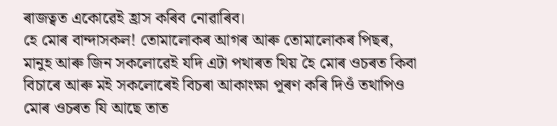ৰাজত্বত একোৱেই হ্ৰাস কৰিব নোৱাৰিব।
হে মোৰ বান্দাসকল! তোমালোকৰ আগৰ আৰু তোমালোকৰ পিছৰ, মানুহ আৰু জিন সকলোৱেই যদি এটা পথাৰত থিয় হৈ মোৰ ওচৰত কিবা বিচাৰে আৰু মই সকলোৰেই বিচৰা আকাংক্ষা পূৰণ কৰি দিওঁ তথাপিও মোৰ ওচৰত যি আছে তাত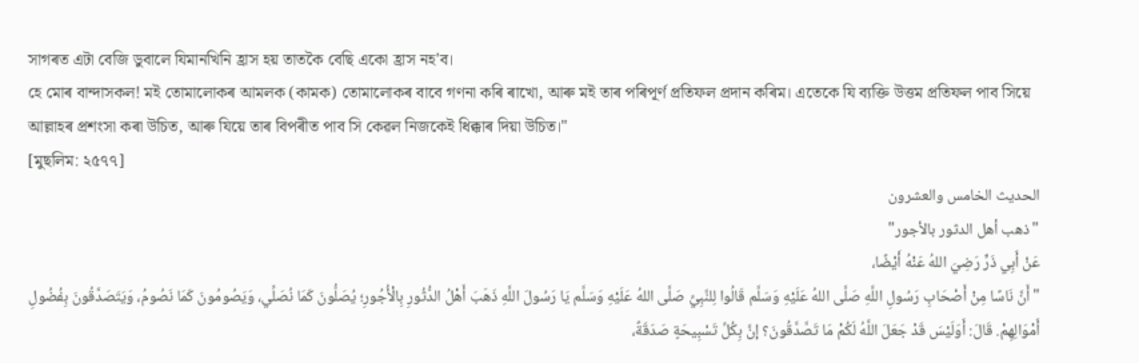সাগৰত এটা বেজি ডুবালে যিমানখিনি হ্ৰাস হয় তাতকৈ বেছি একো হ্ৰাস নহ'ব।
হে মোৰ বান্দাসকল! মই তোমালোকৰ আমলক (কামক) তোমালোকৰ বাবে গণনা কৰি ৰাখো, আৰু মই তাৰ পৰিপূৰ্ণ প্ৰতিফল প্ৰদান কৰিম। এতেকে যি ব্যক্তি উত্তম প্ৰতিফল পাব সিয়ে আল্লাহৰ প্ৰশংসা কৰা উচিত, আৰু যিয়ে তাৰ বিপৰীত পাব সি কেৱল নিজকেই ধিক্কাৰ দিয়া উচিত।"
[মুছলিম: ২৫৭৭]
الحديث الخامس والعشرون
"ذهب أهل الدثور بالأجور"
عَنْ أَبِي ذَرٍّ رَضِيَ اللهُ عَنْهُ أَيْضًا،
"أَنَّ نَاسًا مِنْ أَصْحَابِ رَسُولِ اللَّهِ صَلَّى اللهُ عَلَيْهِ وَسَلَّم قَالُوا لِلنَّبِيِّ صَلَّى اللهُ عَلَيْهِ وَسَلَّم يَا رَسُولَ اللَّهِ ذَهَبَ أَهْلُ الدُّثُورِ بِالْأُجُورِ؛ يُصَلُّونَ كَمَا نُصَلِّي، وَيَصُومُونَ كَمَا نَصُومُ، وَيَتَصَدَّقُونَ بِفُضُولِ أَمْوَالِهِمْ. قَالَ: أَوَلَيْسَ قَدْ جَعَلَ اللَّهُ لَكُمْ مَا تَصَّدَّقُونَ؟ إنَّ بِكُلِّ تَسْبِيحَةٍ صَدَقَةً،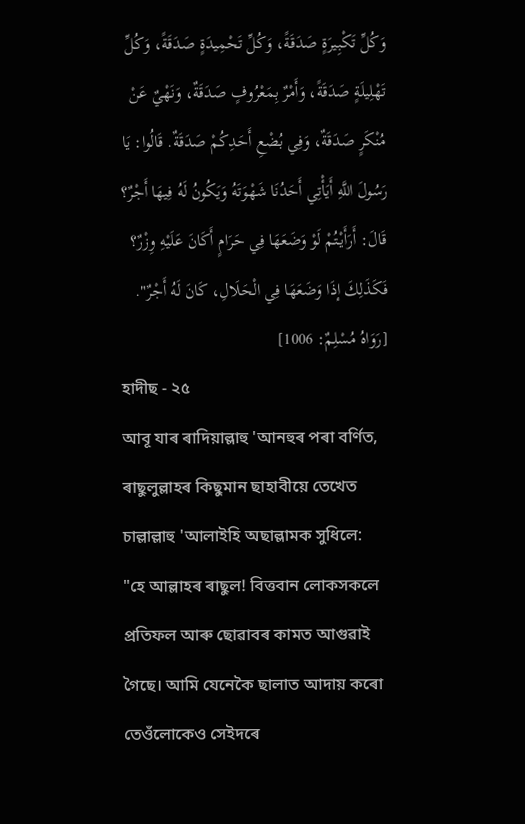وَكُلِّ تَكْبِيرَةٍ صَدَقَةً، وَكُلِّ تَحْمِيدَةٍ صَدَقَةً، وَكُلِّ تَهْلِيلَةٍ صَدَقَةً، وَأَمْرٌ بِمَعْرُوفٍ صَدَقَةٌ، وَنَهْيٌ عَنْ مُنْكَرٍ صَدَقَةٌ، وَفِي بُضْعِ أَحَدِكُمْ صَدَقَةٌ. قَالُوا: يَا رَسُولَ اللَّهِ أَيَأْتِي أَحَدُنَا شَهْوَتَهُ وَيَكُونُ لَهُ فِيهَا أَجْرٌ؟ قَالَ: أَرَأَيْتُمْ لَوْ وَضَعَهَا فِي حَرَامٍ أَكَانَ عَلَيْهِ وِزْرٌ؟ فَكَذَلِكَ إذَا وَضَعَهَا فِي الْحَلَالِ، كَانَ لَهُ أَجْرٌ".
[رَوَاهُ مُسْلِمٌ: 1006]
হাদীছ - ২৫
আবূ যাৰ ৰাদিয়াল্লাহু 'আনহুৰ পৰা বৰ্ণিত, ৰাছুলুল্লাহৰ কিছুমান ছাহাবীয়ে তেখেত চাল্লাল্লাহু 'আলাইহি অছাল্লামক সুধিলে:
"হে আল্লাহৰ ৰাছুল! বিত্তবান লোকসকলে প্ৰতিফল আৰু ছোৱাবৰ কামত আগুৱাই গৈছে। আমি যেনেকৈ ছালাত আদায় কৰো তেওঁলোকেও সেইদৰে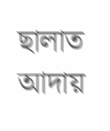ছালাত আদায়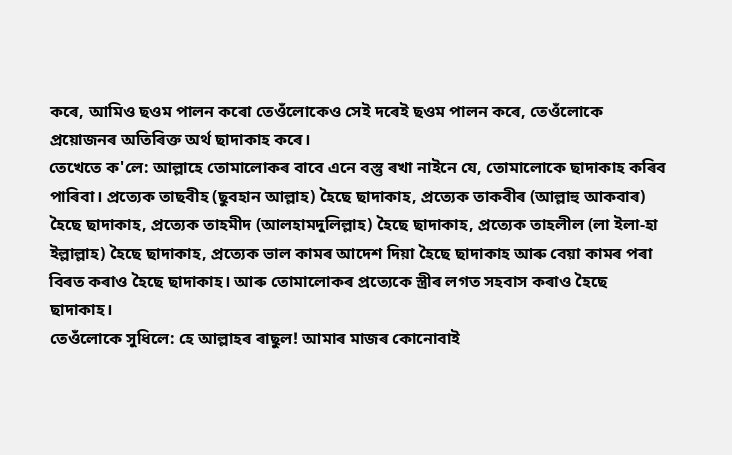কৰে, আমিও ছওম পালন কৰো তেওঁলোকেও সেই দৰেই ছওম পালন কৰে, তেওঁলোকে প্ৰয়োজনৰ অতিৰিক্ত অৰ্থ ছাদাকাহ কৰে।
তেখেতে ক'লে: আল্লাহে তোমালোকৰ বাবে এনে বস্তু ৰখা নাইনে যে, তোমালোকে ছাদাকাহ কৰিব পাৰিবা। প্ৰত্যেক তাছবীহ (ছুবহান আল্লাহ) হৈছে ছাদাকাহ, প্ৰত্যেক তাকবীৰ (আল্লাহু আকবাৰ) হৈছে ছাদাকাহ, প্ৰত্যেক তাহমীদ (আলহামদুলিল্লাহ) হৈছে ছাদাকাহ, প্ৰত্যেক তাহলীল (লা ইলা-হা ইল্লাল্লাহ) হৈছে ছাদাকাহ, প্ৰত্যেক ভাল কামৰ আদেশ দিয়া হৈছে ছাদাকাহ আৰু বেয়া কামৰ পৰা বিৰত কৰাও হৈছে ছাদাকাহ। আৰু তোমালোকৰ প্ৰত্যেকে স্ত্ৰীৰ লগত সহবাস কৰাও হৈছে ছাদাকাহ।
তেওঁলোকে সুধিলে: হে আল্লাহৰ ৰাছুল! আমাৰ মাজৰ কোনোবাই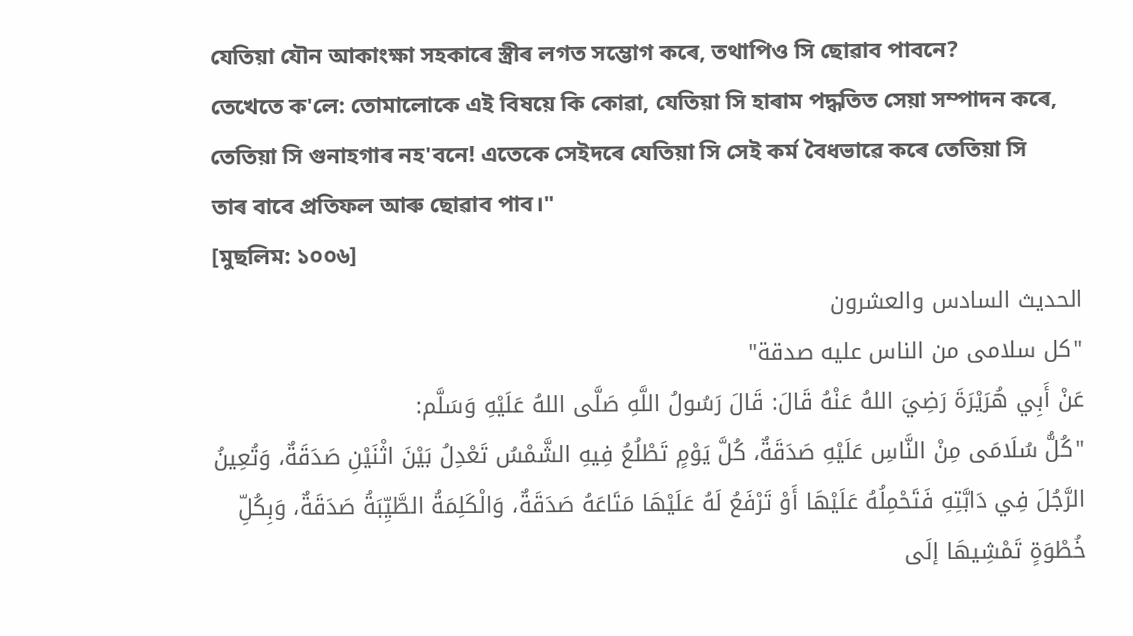যেতিয়া যৌন আকাংক্ষা সহকাৰে স্ত্ৰীৰ লগত সম্ভোগ কৰে, তথাপিও সি ছোৱাব পাবনে?
তেখেতে ক'লে: তোমালোকে এই বিষয়ে কি কোৱা, যেতিয়া সি হাৰাম পদ্ধতিত সেয়া সম্পাদন কৰে, তেতিয়া সি গুনাহগাৰ নহ'বনে! এতেকে সেইদৰে যেতিয়া সি সেই কৰ্ম বৈধভাৱে কৰে তেতিয়া সি তাৰ বাবে প্ৰতিফল আৰু ছোৱাব পাব।"
[মুছলিম: ১০০৬]
الحديث السادس والعشرون
"كل سلامى من الناس عليه صدقة"
عَنْ أَبِي هُرَيْرَةَ رَضِيَ اللهُ عَنْهُ قَالَ: قَالَ رَسُولُ اللَّهِ صَلَّى اللهُ عَلَيْهِ وَسَلَّم:
"كُلُّ سُلَامَى مِنْ النَّاسِ عَلَيْهِ صَدَقَةٌ، كُلَّ يَوْمٍ تَطْلُعُ فِيهِ الشَّمْسُ تَعْدِلُ بَيْنَ اثْنَيْنِ صَدَقَةٌ، وَتُعِينُ الرَّجُلَ فِي دَابَّتِهِ فَتَحْمِلُهُ عَلَيْهَا أَوْ تَرْفَعُ لَهُ عَلَيْهَا مَتَاعَهُ صَدَقَةٌ، وَالْكَلِمَةُ الطَّيِّبَةُ صَدَقَةٌ، وَبِكُلِّ خُطْوَةٍ تَمْشِيهَا إلَى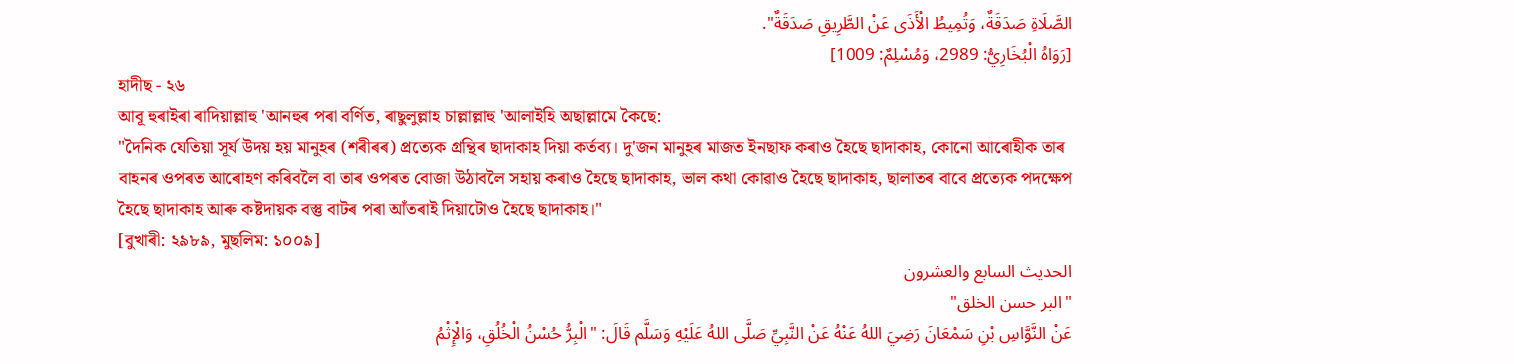الصَّلَاةِ صَدَقَةٌ، وَتُمِيطُ الْأَذَى عَنْ الطَّرِيقِ صَدَقَةٌ".
[رَوَاهُ الْبُخَارِيُّ: 2989، وَمُسْلِمٌ: 1009]
হাদীছ - ২৬
আবূ হুৰাইৰা ৰাদিয়াল্লাহু 'আনহুৰ পৰা বৰ্ণিত, ৰাছুলুল্লাহ চাল্লাল্লাহু 'আলাইহি অছাল্লামে কৈছে:
"দৈনিক যেতিয়া সূৰ্য উদয় হয় মানুহৰ (শৰীৰৰ) প্ৰত্যেক গ্ৰন্থিৰ ছাদাকাহ দিয়া কৰ্তব্য। দু'জন মানুহৰ মাজত ইনছাফ কৰাও হৈছে ছাদাকাহ, কোনো আৰোহীক তাৰ বাহনৰ ওপৰত আৰোহণ কৰিবলৈ বা তাৰ ওপৰত বোজা উঠাবলৈ সহায় কৰাও হৈছে ছাদাকাহ, ভাল কথা কোৱাও হৈছে ছাদাকাহ, ছালাতৰ বাবে প্ৰত্যেক পদক্ষেপ হৈছে ছাদাকাহ আৰু কষ্টদায়ক বস্তু বাটৰ পৰা আঁতৰাই দিয়াটোও হৈছে ছাদাকাহ।"
[বুখাৰী: ২৯৮৯, মুছলিম: ১০০৯]
الحديث السابع والعشرون
"البر حسن الخلق"
عَنْ النَّوَّاسِ بْنِ سَمْعَانَ رَضِيَ اللهُ عَنْهُ عَنْ النَّبِيِّ صَلَّى اللهُ عَلَيْهِ وَسَلَّم قَالَ: "الْبِرُّ حُسْنُ الْخُلُقِ، وَالْإِثْمُ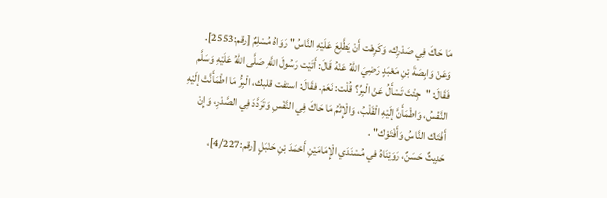مَا حَاكَ فِي صَدْرِك، وَكَرِهْت أَنْ يَطَّلِعَ عَلَيْهِ النَّاسُ" رَوَاهُ مُسْلِمٌ [رقم:2553].
وَعَنْ وَابِصَةَ بْنِ مَعْبَدٍ رَضِيَ اللهُ عَنْهُ قَالَ: أَتَيْت رَسُولَ اللَّهِ صَلَّى اللهُ عَلَيْهِ وَسَلَّم فَقَالَ: "جِئْتَ تَسْأَلُ عَنْ الْبِرِّ؟ قُلْت: نَعَمْ. فقَالَ: استفت قلبك، الْبِرُّ مَا اطْمَأَنَّتْ إلَيْهِ النَّفْسُ، وَاطْمَأَنَّ إلَيْهِ الْقَلْبُ، وَالْإِثْمُ مَا حَاكَ فِي النَّفْسِ وَتَرَدَّدَ فِي الصَّدْرِ، وَإِنْ أَفْتَاك النَّاسُ وَأَفْتَوْك" .
حَدِيثٌ حَسَنٌ، رَوَيْنَاهُ في مُسْنَدَي الْإِمَامَيْنِ أَحْمَدَ بْنِ حَنْبَلٍ [رقم:4/227]،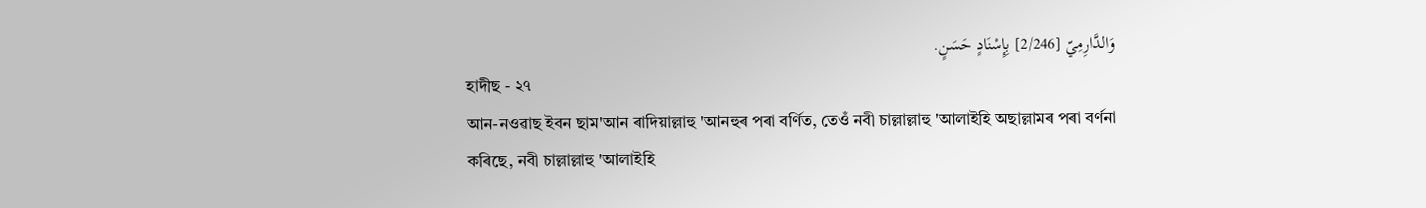وَالدَّارِمِيّ [2/246] بِإِسْنَادٍ حَسَنٍ.
হাদীছ - ২৭
আন-নওৱাছ ইবন ছাম'আন ৰাদিয়াল্লাহু 'আনহুৰ পৰা বৰ্ণিত, তেওঁ নবী চাল্লাল্লাহু 'আলাইহি অছাল্লামৰ পৰা বৰ্ণনা কৰিছে, নবী চাল্লাল্লাহু 'আলাইহি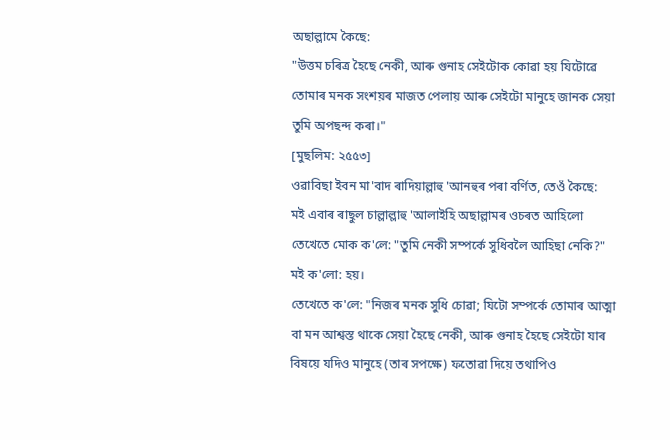অছাল্লামে কৈছে:
"উত্তম চৰিত্ৰ হৈছে নেকী, আৰু গুনাহ সেইটোক কোৱা হয় যিটোৱে তোমাৰ মনক সংশয়ৰ মাজত পেলায় আৰু সেইটো মানুহে জানক সেয়া তুমি অপছন্দ কৰা।"
[মুছলিম: ২৫৫৩]
ওৱাবিছা ইবন মা'বাদ ৰাদিয়াল্লাহু 'আনহুৰ পৰা বৰ্ণিত, তেওঁ কৈছে:
মই এবাৰ ৰাছুল চাল্লাল্লাহু 'আলাইহি অছাল্লামৰ ওচৰত আহিলো তেখেতে মোক ক'লে: "তুমি নেকী সম্পৰ্কে সুধিবলৈ আহিছা নেকি?"
মই ক'লো: হয়।
তেখেতে ক'লে: "নিজৰ মনক সুধি চোৱা; যিটো সম্পৰ্কে তোমাৰ আত্মা বা মন আশ্বস্ত থাকে সেয়া হৈছে নেকী, আৰু গুনাহ হৈছে সেইটো যাৰ বিষয়ে যদিও মানুহে (তাৰ সপক্ষে) ফতোৱা দিয়ে তথাপিও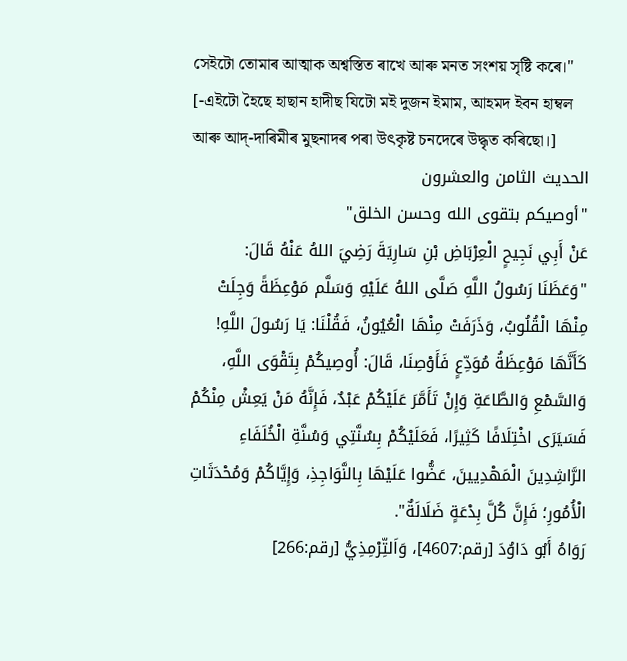সেইটো তোমাৰ আত্মাক অশ্বস্তিত ৰাখে আৰু মনত সংশয় সৃষ্টি কৰে।"
[-এইটো হৈছে হাছান হাদীছ যিটো মই দুজন ইমাম, আহমদ ইবন হাম্বল আৰু আদ্-দাৰিমীৰ মুছনাদৰ পৰা উৎকৃষ্ট চনদেৰে উদ্ধৃত কৰিছো।]
الحديث الثامن والعشرون
"أوصيكم بتقوى الله وحسن الخلق"
عَنْ أَبِي نَجِيحٍ الْعِرْبَاضِ بْنِ سَارِيَةَ رَضِيَ اللهُ عَنْهُ قَالَ: "وَعَظَنَا رَسُولُ اللَّهِ صَلَّى اللهُ عَلَيْهِ وَسَلَّم مَوْعِظَةً وَجِلَتْ مِنْهَا الْقُلُوبُ، وَذَرَفَتْ مِنْهَا الْعُيُونُ، فَقُلْنَا: يَا رَسُولَ اللَّهِ! كَأَنَّهَا مَوْعِظَةُ مُوَدِّعٍ فَأَوْصِنَا، قَالَ: أُوصِيكُمْ بِتَقْوَى اللَّهِ، وَالسَّمْعِ وَالطَّاعَةِ وَإِنْ تَأَمَّرَ عَلَيْكُمْ عَبْدٌ، فَإِنَّهُ مَنْ يَعِشْ مِنْكُمْ فَسَيَرَى اخْتِلَافًا كَثِيرًا، فَعَلَيْكُمْ بِسُنَّتِي وَسُنَّةِ الْخُلَفَاءِ الرَّاشِدِينَ الْمَهْدِيينَ، عَضُّوا عَلَيْهَا بِالنَّوَاجِذِ، وَإِيَّاكُمْ وَمُحْدَثَاتِ الْأُمُورِ؛ فَإِنَّ كُلَّ بِدْعَةٍ ضَلَالَةٌ".
رَوَاهُ أَبُو دَاوُدَ [رقم:4607]، وَاَلتِّرْمِذِيُّ [رقم:266]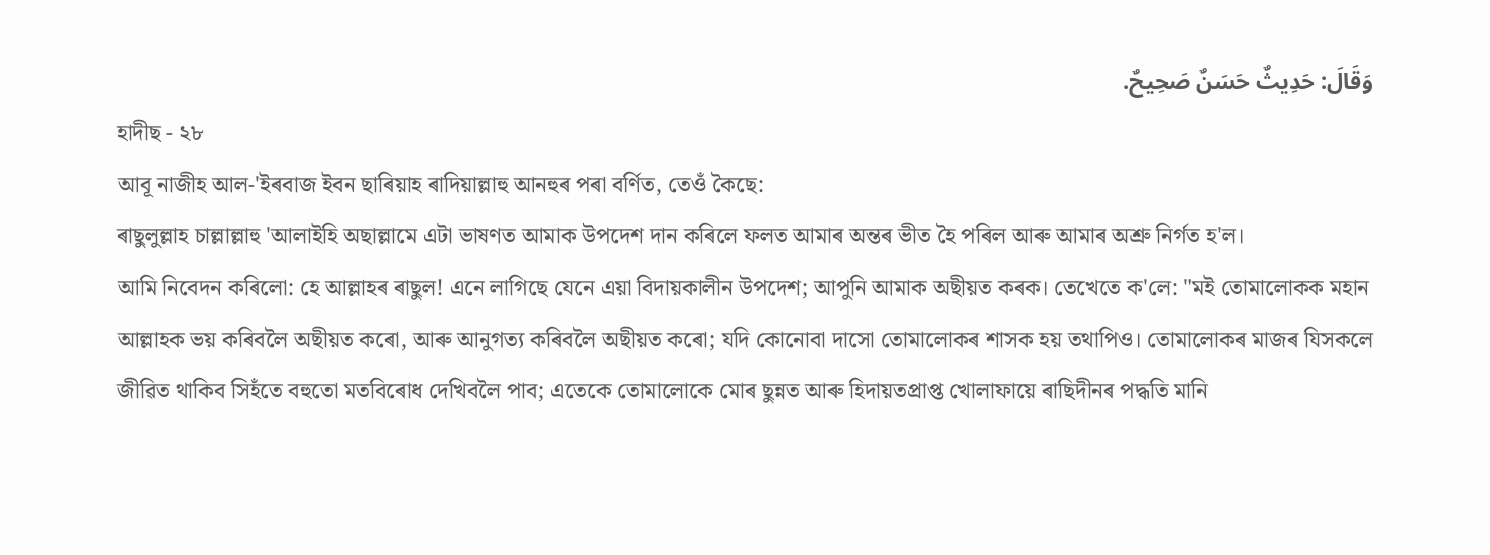وَقَالَ: حَدِيثٌ حَسَنٌ صَحِيحٌ.
হাদীছ - ২৮
আবূ নাজীহ আল-'ইৰবাজ ইবন ছাৰিয়াহ ৰাদিয়াল্লাহু আনহুৰ পৰা বৰ্ণিত, তেওঁ কৈছে:
ৰাছুলুল্লাহ চাল্লাল্লাহু 'আলাইহি অছাল্লামে এটা ভাষণত আমাক উপদেশ দান কৰিলে ফলত আমাৰ অন্তৰ ভীত হৈ পৰিল আৰু আমাৰ অশ্ৰু নিৰ্গত হ'ল।
আমি নিবেদন কৰিলো: হে আল্লাহৰ ৰাছুল! এনে লাগিছে যেনে এয়া বিদায়কালীন উপদেশ; আপুনি আমাক অছীয়ত কৰক। তেখেতে ক'লে: "মই তোমালোকক মহান আল্লাহক ভয় কৰিবলৈ অছীয়ত কৰো, আৰু আনুগত্য কৰিবলৈ অছীয়ত কৰো; যদি কোনোবা দাসো তোমালোকৰ শাসক হয় তথাপিও। তোমালোকৰ মাজৰ যিসকলে জীৱিত থাকিব সিহঁতে বহুতো মতবিৰোধ দেখিবলৈ পাব; এতেকে তোমালোকে মোৰ ছুন্নত আৰু হিদায়তপ্ৰাপ্ত খোলাফায়ে ৰাছিদীনৰ পদ্ধতি মানি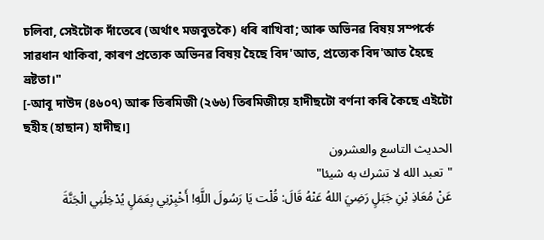চলিবা, সেইটোক দাঁতেৰে (অৰ্থাৎ মজবুতকৈ) ধৰি ৰাখিবা; আৰু অভিনৱ বিষয় সম্পৰ্কে সাৱধান থাকিবা, কাৰণ প্ৰত্যেক অভিনৱ বিষয় হৈছে বিদ'আত, প্ৰত্যেক বিদ'আত হৈছে ভ্ৰষ্টতা।"
[-আবূ দাউদ (৪৬০৭) আৰু তিৰমিজী (২৬৬) তিৰমিজীয়ে হাদীছটো বৰ্ণনা কৰি কৈছে এইটো ছহীহ (হাছান) হাদীছ।]
الحديث التاسع والعشرون
"تعبد الله لا تشرك به شيئا"
عَنْ مُعَاذِ بْنِ جَبَلٍ رَضِيَ اللهُ عَنْهُ قَالَ: قُلْت يَا رَسُولَ اللَّهِ! أَخْبِرْنِي بِعَمَلٍ يُدْخِلُنِي الْجَنَّةَ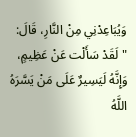وَيُبَاعِدْنِي مِنْ النَّارِ، قَالَ: "لَقَدْ سَأَلْت عَنْ عَظِيمٍ، وَإِنَّهُ لَيَسِيرٌ عَلَى مَنْ يَسَّرَهُ اللَّهُ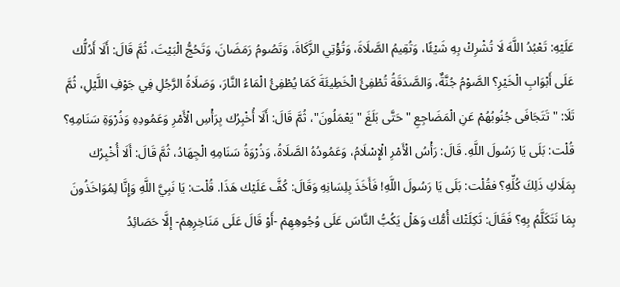عَلَيْهِ: تَعْبُدُ اللَّهَ لَا تُشْرِكْ بِهِ شَيْئًا، وَتُقِيمُ الصَّلَاةَ، وَتُؤْتِي الزَّكَاةَ، وَتَصُومُ رَمَضَانَ، وَتَحُجُّ الْبَيْتَ، ثُمَّ قَالَ: أَلَا أَدُلُّك عَلَى أَبْوَابِ الْخَيْرِ؟ الصَّوْمُ جُنَّةٌ، وَالصَّدَقَةُ تُطْفِئُ الْخَطِيئَةَ كَمَا يُطْفِئُ الْمَاءُ النَّارَ، وَصَلَاةُ الرَّجُلِ فِي جَوْفِ اللَّيْلِ، ثُمَّ تَلَا: " تَتَجَافَى جُنُوبُهُمْ عَنِ الْمَضَاجِعِ " حَتَّى بَلَغَ "يَعْمَلُونَ"، ثُمَّ قَالَ: أَلَا أُخْبِرُك بِرَأْسِ الْأَمْرِ وَعَمُودِهِ وَذُرْوَةِ سَنَامِهِ؟ قُلْت: بَلَى يَا رَسُولَ اللَّهِ. قَالَ: رَأْسُ الْأَمْرِ الْإِسْلَامُ، وَعَمُودُهُ الصَّلَاةُ، وَذُرْوَةُ سَنَامِهِ الْجِهَادُ، ثُمَّ قَالَ: أَلَا أُخْبِرُك بِمَلَاكِ ذَلِكَ كُلِّهِ؟ فقُلْت: بَلَى يَا رَسُولَ اللَّهِ! فَأَخَذَ بِلِسَانِهِ وَقَالَ: كُفَّ عَلَيْك هَذَا. قُلْت: يَا نَبِيَّ اللَّهِ وَإِنَّا لِمُوَاخَذُونَ بِمَا نَتَكَلَّمُ بِهِ؟ فَقَالَ: ثَكِلَتْك أُمُّك وَهَلْ يَكُبُّ النَّاسَ عَلَى وُجُوهِهِمْ -أَوْ قَالَ عَلَى مَنَاخِرِهِمْ- إلَّا حَصَائِدُ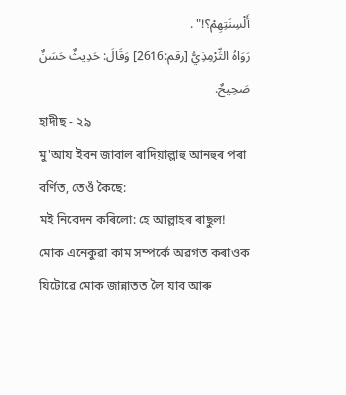أَلْسِنَتِهِمْ؟!" .
رَوَاهُ التِّرْمِذِيُّ [رقم:2616] وَقَالَ: حَدِيثٌ حَسَنٌ صَحِيحٌ.
হাদীছ - ২৯
মু'আয ইবন জাবাল ৰাদিয়াল্লাহু আনহুৰ পৰা বৰ্ণিত, তেওঁ কৈছে:
মই নিবেদন কৰিলো: হে আল্লাহৰ ৰাছুল! মোক এনেকুৱা কাম সম্পৰ্কে অৱগত কৰাওক যিটোৱে মোক জান্নাতত লৈ যাব আৰু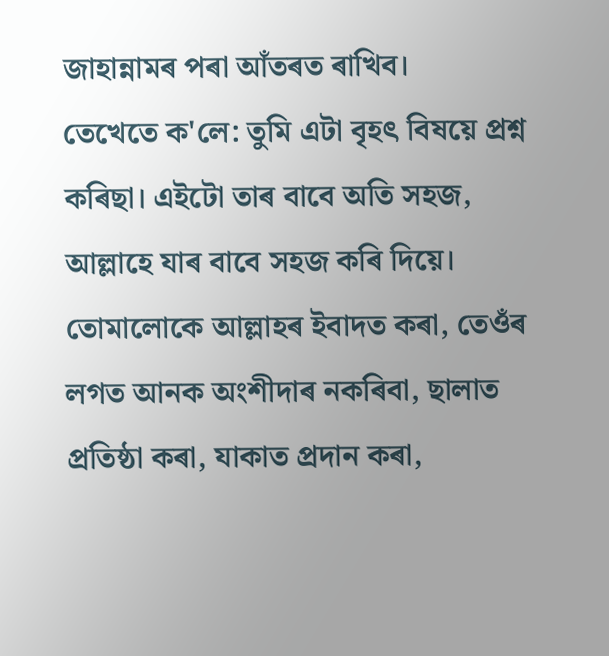জাহান্নামৰ পৰা আঁতৰত ৰাখিব।
তেখেতে ক'লে: তুমি এটা বৃহৎ বিষয়ে প্ৰশ্ন কৰিছা। এইটো তাৰ বাবে অতি সহজ, আল্লাহে যাৰ বাবে সহজ কৰি দিয়ে। তোমালোকে আল্লাহৰ ইবাদত কৰা, তেওঁৰ লগত আনক অংশীদাৰ নকৰিবা, ছালাত প্ৰতিষ্ঠা কৰা, যাকাত প্ৰদান কৰা,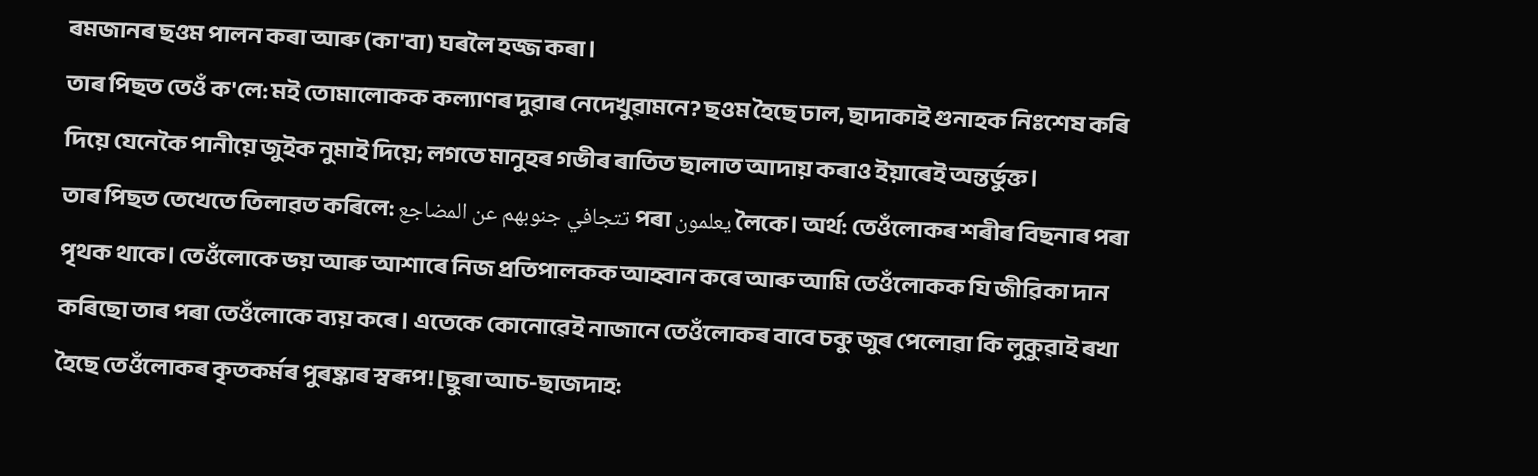ৰমজানৰ ছওম পালন কৰা আৰু (কা'বা) ঘৰলৈ হজ্জ কৰা।
তাৰ পিছত তেওঁ ক'লে: মই তোমালোকক কল্যাণৰ দুৱাৰ নেদেখুৱামনে? ছওম হৈছে ঢাল, ছাদাকাই গুনাহক নিঃশেষ কৰি দিয়ে যেনেকৈ পানীয়ে জুইক নুমাই দিয়ে; লগতে মানুহৰ গভীৰ ৰাতিত ছালাত আদায় কৰাও ইয়াৰেই অন্তৰ্ভুক্ত।
তাৰ পিছত তেখেতে তিলাৱত কৰিলে: تتجافي جنوبهم عن المضاجع পৰা يعلمون লৈকে। অৰ্থ: তেওঁলোকৰ শৰীৰ বিছনাৰ পৰা পৃথক থাকে। তেওঁলোকে ভয় আৰু আশাৰে নিজ প্ৰতিপালকক আহ্বান কৰে আৰু আমি তেওঁলোকক যি জীৱিকা দান কৰিছো তাৰ পৰা তেওঁলোকে ব্যয় কৰে। এতেকে কোনোৱেই নাজানে তেওঁলোকৰ বাবে চকু জুৰ পেলোৱা কি লুকুৱাই ৰখা হৈছে তেওঁলোকৰ কৃতকৰ্মৰ পুৰষ্কাৰ স্বৰূপ! [ছুৰা আচ-ছাজদাহ: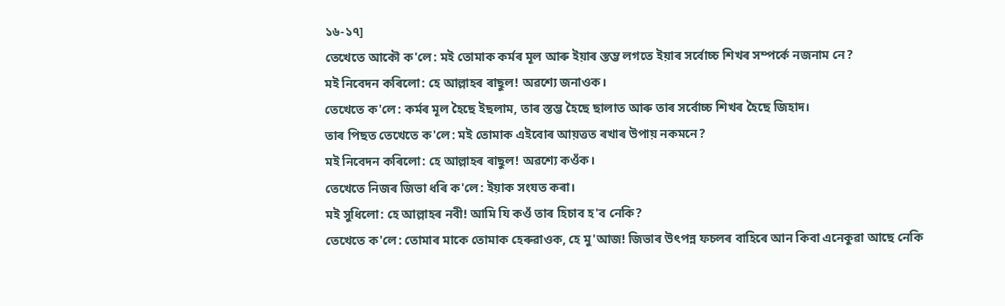১৬-১৭]
তেখেতে আকৌ ক'লে: মই তোমাক কৰ্মৰ মূল আৰু ইয়াৰ স্তম্ভ লগতে ইয়াৰ সৰ্বোচ্চ শিখৰ সম্পৰ্কে নজনাম নে?
মই নিবেদন কৰিলো: হে আল্লাহৰ ৰাছুল! অৱশ্যে জনাওক।
তেখেতে ক'লে: কৰ্মৰ মূল হৈছে ইছলাম, তাৰ স্তম্ভ হৈছে ছালাত আৰু তাৰ সৰ্বোচ্চ শিখৰ হৈছে জিহাদ।
তাৰ পিছত তেখেতে ক'লে: মই তোমাক এইবোৰ আয়ত্তত ৰখাৰ উপায় নকমনে?
মই নিবেদন কৰিলো: হে আল্লাহৰ ৰাছুল! অৱশ্যে কওঁক।
তেখেতে নিজৰ জিভা ধৰি ক'লে: ইয়াক সংযত কৰা।
মই সুধিলো: হে আল্লাহৰ নবী! আমি যি কওঁ তাৰ হিচাব হ'ব নেকি?
তেখেতে ক'লে: তোমাৰ মাকে তোমাক হেৰুৱাওক, হে মু'আজ! জিভাৰ উৎপন্ন ফচলৰ বাহিৰে আন কিবা এনেকুৱা আছে নেকি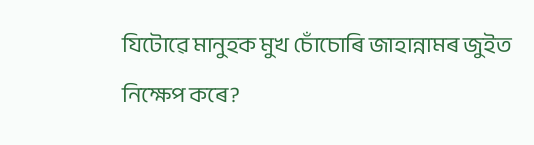যিটোৱে মানুহক মুখ চোঁচোৰি জাহান্নামৰ জুইত নিক্ষেপ কৰে?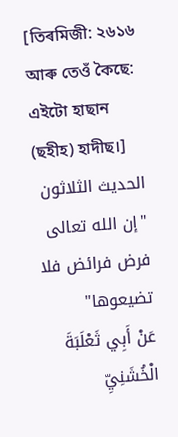[তিৰমিজী: ২৬১৬ আৰু তেওঁ কৈছে: এইটো হাছান (ছহীহ) হাদীছ।]
الحديث الثلاثون
"إن الله تعالى فرض فرائض فلا تضيعوها"
عَنْ أَبِي ثَعْلَبَةَ الْخُشَنِيِّ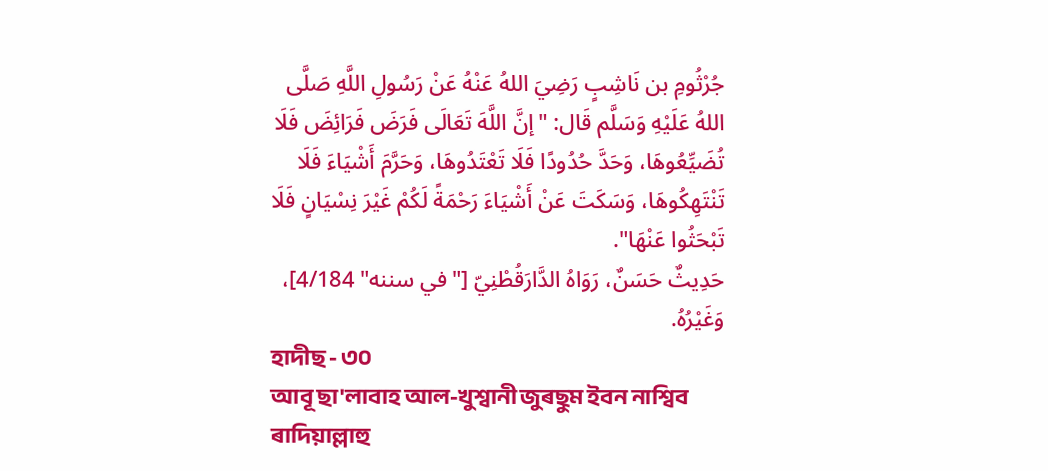جُرْثُومِ بن نَاشِبٍ رَضِيَ اللهُ عَنْهُ عَنْ رَسُولِ اللَّهِ صَلَّى اللهُ عَلَيْهِ وَسَلَّم قَال: "إنَّ اللَّهَ تَعَالَى فَرَضَ فَرَائِضَ فَلَا تُضَيِّعُوهَا، وَحَدَّ حُدُودًا فَلَا تَعْتَدُوهَا، وَحَرَّمَ أَشْيَاءَ فَلَا تَنْتَهِكُوهَا، وَسَكَتَ عَنْ أَشْيَاءَ رَحْمَةً لَكُمْ غَيْرَ نِسْيَانٍ فَلَا تَبْحَثُوا عَنْهَا".
حَدِيثٌ حَسَنٌ، رَوَاهُ الدَّارَقُطْنِيّ ["في سننه" 4/184]، وَغَيْرُهُ.
হাদীছ - ৩০
আবূ ছা'লাবাহ আল-খুশ্বানী জুৰছুম ইবন নাশ্বিব ৰাদিয়াল্লাহু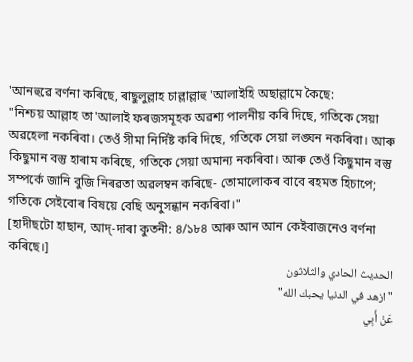'আনহুৱে বৰ্ণনা কৰিছে, ৰাছুলুল্লাহ চাল্লাল্লাহু 'আলাইহি অছাল্লামে কৈছে:
"নিশ্চয় আল্লাহ তা'আলাই ফৰজসমূহক অৱশ্য পালনীয় কৰি দিছে, গতিকে সেয়া অৱহেলা নকৰিবা। তেওঁ সীমা নিৰ্দিষ্ট কৰি দিছে, গতিকে সেয়া লঙ্ঘন নকৰিবা। আৰু কিছুমান বস্তু হাৰাম কৰিছে, গতিকে সেয়া অমান্য নকৰিবা। আৰু তেওঁ কিছুমান বস্তু সম্পৰ্কে জানি বুজি নিৰৱতা অৱলম্বন কৰিছে- তোমালোকৰ বাবে ৰহমত হিচাপে; গতিকে সেইবোৰ বিষয়ে বেছি অনুসন্ধান নকৰিবা।"
[হাদীছটো হাছান, আদ্-দাৰা কুতনী: ৪/১৮৪ আৰু আন আন কেইবাজনেও বৰ্ণনা কৰিছে।]
الحديث الحادي والثلاثون
"ازهد في الدنيا يحبك الله"
عَنْ أَبِي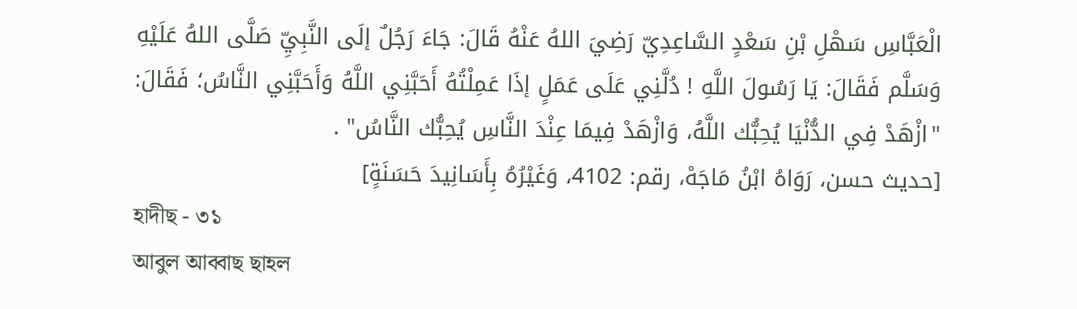الْعَبَّاسِ سَهْلِ بْنِ سَعْدٍ السَّاعِدِيّ رَضِيَ اللهُ عَنْهُ قَالَ: جَاءَ رَجُلٌ إلَى النَّبِيِّ صَلَّى اللهُ عَلَيْهِ وَسَلَّم فَقَالَ: يَا رَسُولَ اللَّهِ ! دُلَّنِي عَلَى عَمَلٍ إذَا عَمِلْتُهُ أَحَبَّنِي اللَّهُ وَأَحَبَّنِي النَّاسُ؛ فَقَالَ: "ازْهَدْ فِي الدُّنْيَا يُحِبُّك اللَّهُ، وَازْهَدْ فِيمَا عِنْدَ النَّاسِ يُحِبُّك النَّاسُ" .
[حديث حسن، رَوَاهُ ابْنُ مَاجَهْ، رقم: 4102، وَغَيْرُهُ بِأَسَانِيدَ حَسَنَةٍ]
হাদীছ - ৩১
আবুল আব্বাছ ছাহল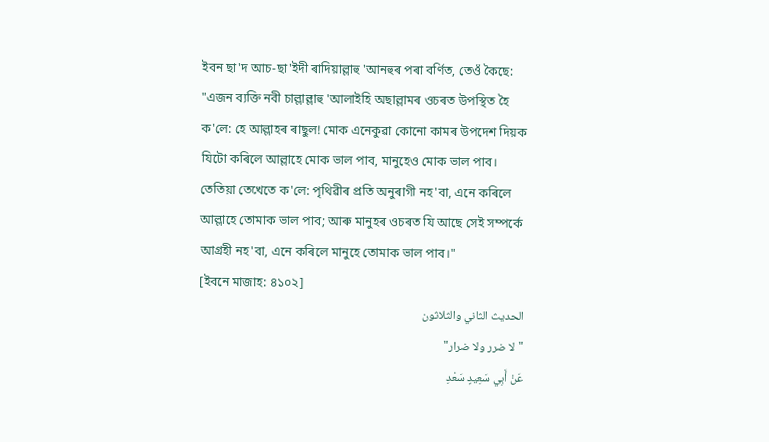ইবন ছা'দ আচ-ছা'ইদী ৰাদিয়াল্লাহু 'আনহুৰ পৰা বৰ্ণিত, তেওঁ কৈছে:
"এজন ব্যক্তি নবী চাল্লাল্লাহু 'আলাইহি অছাল্লামৰ ওচৰত উপস্থিত হৈ ক'লে: হে আল্লাহৰ ৰাছুল! মোক এনেকুৱা কোনো কামৰ উপদেশ দিয়ক যিটো কৰিলে আল্লাহে মোক ভাল পাব, মানুহেও মোক ভাল পাব।
তেতিয়া তেখেতে ক'লে: পৃথিৱীৰ প্ৰতি অনুৰাগী নহ'বা, এনে কৰিলে আল্লাহে তোমাক ভাল পাব; আৰু মানুহৰ ওচৰত যি আছে সেই সম্পৰ্কে আগ্ৰহী নহ'বা, এনে কৰিলে মানুহে তোমাক ভাল পাব।"
[ইবনে মাজাহ: ৪১০২]
الحديث الثاني والثلاثون
"لا ضرر ولا ضرار"
عَنْ أَبِي سَعِيدٍ سَعْدِ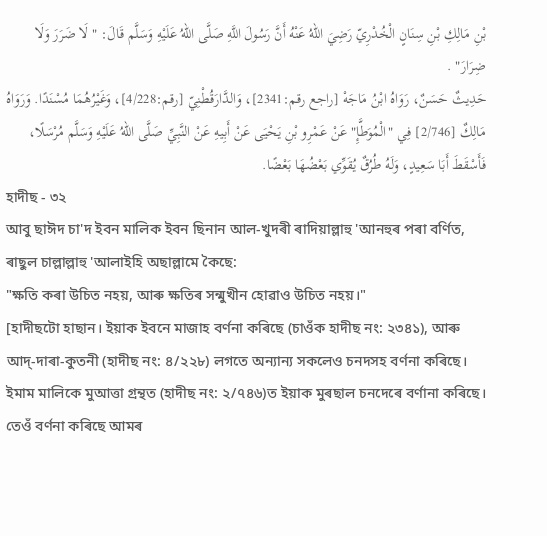بْنِ مَالِكِ بْنِ سِنَانٍ الْخُدْرِيّ رَضِيَ اللهُ عَنْهُ أَنَّ رَسُولَ اللَّهِ صَلَّى اللهُ عَلَيْهِ وَسَلَّم قَالَ: " لَا ضَرَرَ وَلَا ضِرَارَ" .
حَدِيثٌ حَسَنٌ، رَوَاهُ ابْنُ مَاجَهْ [راجع رقم:2341]، وَالدَّارَقُطْنِيّ [رقم:4/228]، وَغَيْرُهُمَا مُسْنَدًا. وَرَوَاهُ مَالِكٌ [2/746] فِي "الْمُوَطَّإِ" عَنْ عَمْرِو بْنِ يَحْيَى عَنْ أَبِيهِ عَنْ النَّبِيِّ صَلَّى اللهُ عَلَيْهِ وَسَلَّم مُرْسَلًا، فَأَسْقَطَ أَبَا سَعِيدٍ، وَلَهُ طُرُقٌ يُقَوِّي بَعْضُهَا بَعْضًا.
হাদীছ - ৩২
আবু ছাঈদ চা'দ ইবন মালিক ইবন ছিনান আল-খুদৰী ৰাদিয়াল্লাহু 'আনহুৰ পৰা বৰ্ণিত, ৰাছুল চাল্লাল্লাহু 'আলাইহি অছাল্লামে কৈছে:
"ক্ষতি কৰা উচিত নহয়, আৰু ক্ষতিৰ সন্মুখীন হোৱাও উচিত নহয়।"
[হাদীছটো হাছান। ইয়াক ইবনে মাজাহ বৰ্ণনা কৰিছে (চাওঁক হাদীছ নং: ২৩৪১), আৰু আদ্-দাৰা-কুতনী (হাদীছ নং: ৪/২২৮) লগতে অন্যান্য সকলেও চনদসহ বৰ্ণনা কৰিছে। ইমাম মালিকে মুআত্তা গ্ৰন্থত (হাদীছ নং: ২/৭৪৬)ত ইয়াক মুৰছাল চনদেৰে বৰ্ণানা কৰিছে। তেওঁ বৰ্ণনা কৰিছে আমৰ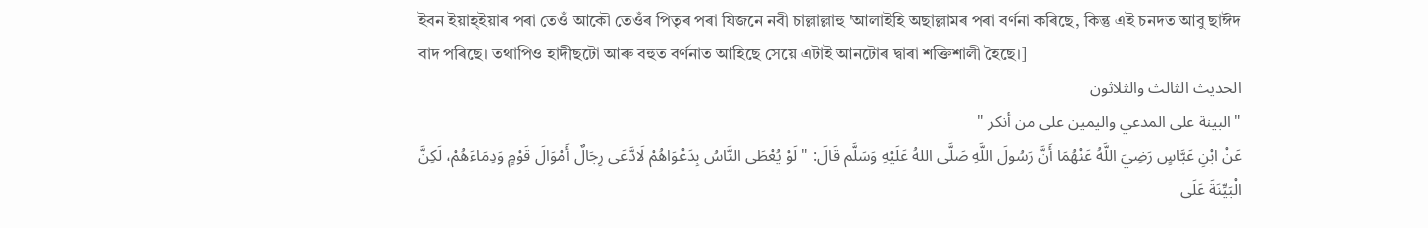ইবন ইয়াহ্ইয়াৰ পৰা তেওঁ আকৌ তেওঁৰ পিতৃৰ পৰা যিজনে নবী চাল্লাল্লাহু 'আলাইহি অছাল্লামৰ পৰা বৰ্ণনা কৰিছে, কিন্তু এই চনদত আবু ছাঈদ বাদ পৰিছে। তথাপিও হাদীছটো আৰু বহুত বৰ্ণনাত আহিছে সেয়ে এটাই আনটোৰ দ্বাৰা শক্তিশালী হৈছে।]
الحديث الثالث والثلاثون
"البينة على المدعي واليمين على من أنكر "
عَنْ ابْنِ عَبَّاسٍ رَضِيَ اللَّهُ عَنْهُمَا أَنَّ رَسُولَ اللَّهِ صَلَّى اللهُ عَلَيْهِ وَسَلَّم قَالَ: "لَوْ يُعْطَى النَّاسُ بِدَعْوَاهُمْ لَادَّعَى رِجَالٌ أَمْوَالَ قَوْمٍ وَدِمَاءَهُمْ، لَكِنَّ الْبَيِّنَةَ عَلَى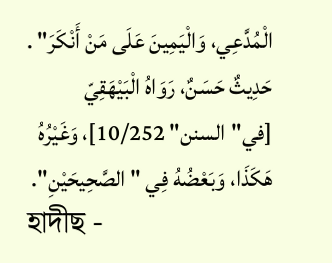الْمُدَّعِي، وَالْيَمِينَ عَلَى مَنْ أَنْكَرَ" .
حَدِيثٌ حَسَنٌ، رَوَاهُ الْبَيْهَقِيّ [في"السنن" 10/252]، وَغَيْرُهُ هَكَذَا، وَبَعْضُهُ فِي "الصَّحِيحَيْنِ".
হাদীছ -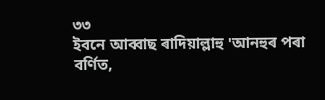৩৩
ইবনে আব্বাছ ৰাদিয়াল্লাহু 'আনহুৰ পৰা বৰ্ণিত,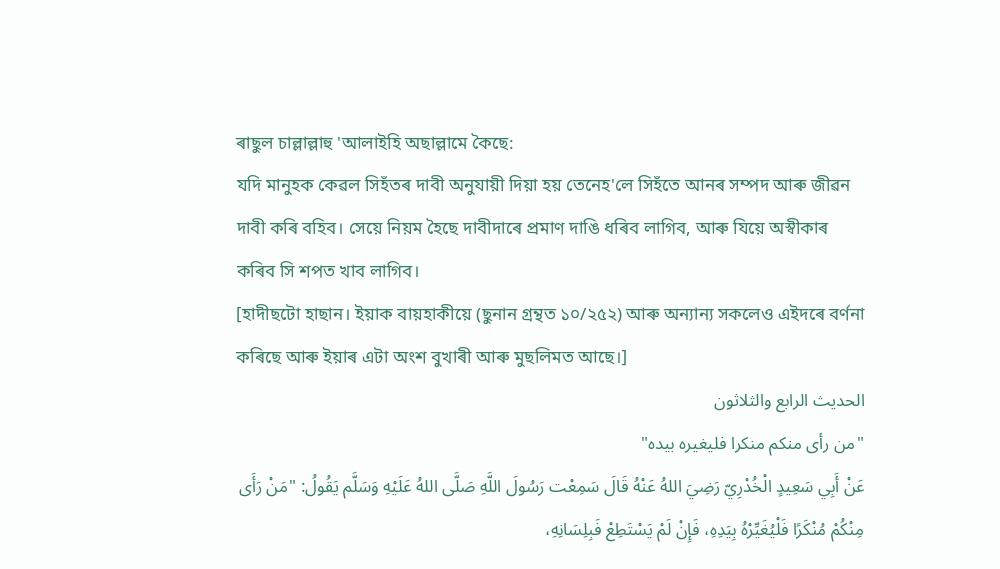ৰাছুল চাল্লাল্লাহু 'আলাইহি অছাল্লামে কৈছে:
যদি মানুহক কেৱল সিহঁতৰ দাবী অনুযায়ী দিয়া হয় তেনেহ'লে সিহঁতে আনৰ সম্পদ আৰু জীৱন দাবী কৰি বহিব। সেয়ে নিয়ম হৈছে দাবীদাৰে প্ৰমাণ দাঙি ধৰিব লাগিব, আৰু যিয়ে অস্বীকাৰ কৰিব সি শপত খাব লাগিব।
[হাদীছটো হাছান। ইয়াক বায়হাকীয়ে (ছুনান গ্ৰন্থত ১০/২৫২) আৰু অন্যান্য সকলেও এইদৰে বৰ্ণনা কৰিছে আৰু ইয়াৰ এটা অংশ বুখাৰী আৰু মুছলিমত আছে।]
الحديث الرابع والثلاثون
"من رأى منكم منكرا فليغيره بيده"
عَنْ أَبِي سَعِيدٍ الْخُدْرِيّ رَضِيَ اللهُ عَنْهُ قَالَ سَمِعْت رَسُولَ اللَّهِ صَلَّى اللهُ عَلَيْهِ وَسَلَّم يَقُولُ: "مَنْ رَأَى مِنْكُمْ مُنْكَرًا فَلْيُغَيِّرْهُ بِيَدِهِ، فَإِنْ لَمْ يَسْتَطِعْ فَبِلِسَانِهِ،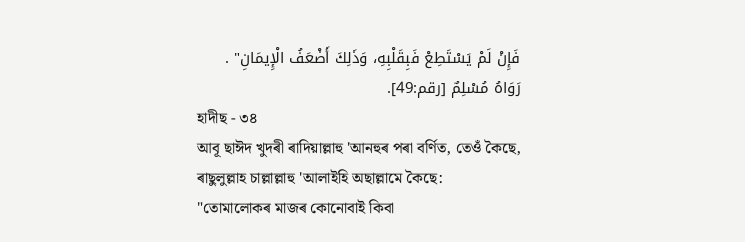فَإِنْ لَمْ يَسْتَطِعْ فَبِقَلْبِهِ، وَذَلِكَ أَضْعَفُ الْإِيمَانِ" .
رَوَاهُ مُسْلِمٌ [رقم:49].
হাদীছ - ৩৪
আবূ ছাঈদ খুদৰী ৰাদিয়াল্লাহু 'আনহুৰ পৰা বৰ্ণিত, তেওঁ কৈছে, ৰাছুলুল্লাহ চাল্লাল্লাহু 'আলাইহি অছাল্লামে কৈছে:
"তোমালোকৰ মাজৰ কোনোবাই কিবা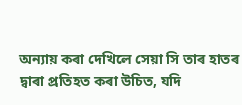অন্যায় কৰা দেখিলে সেয়া সি তাৰ হাতৰ দ্বাৰা প্ৰতিহত কৰা উচিত, যদি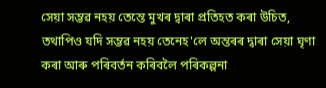সেয়া সম্ভৱ নহয় তেন্তে মুখৰ দ্বাৰা প্ৰতিহত কৰা উচিত, তথাপিও যদি সম্ভৱ নহয় তেনেহ'লে অন্তৰৰ দ্বাৰা সেয়া ঘৃণা কৰা আৰু পৰিবৰ্তন কৰিবলৈ পৰিকল্পনা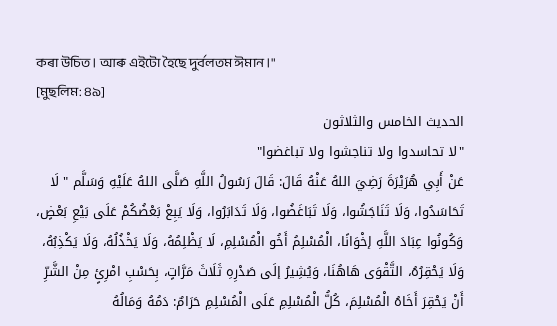কৰা উচিত। আৰু এইটো হৈছে দুৰ্বলতম ঈমান।"
[মুছলিম: ৪৯]
الحديث الخامس والثلاثون
"لا تحاسدوا ولا تناجشوا ولا تباغضوا"
عَنْ أَبِي هُرَيْرَةَ رَضِيَ اللهُ عَنْهُ قَالَ: قَالَ رَسُولُ اللَّهِ صَلَّى اللهُ عَلَيْهِ وَسَلَّم " لَا تَحَاسَدُوا، وَلَا تَنَاجَشُوا، وَلَا تَبَاغَضُوا، وَلَا تَدَابَرُوا، وَلَا يَبِعْ بَعْضُكُمْ عَلَى بَيْعِ بَعْضٍ، وَكُونُوا عِبَادَ اللَّهِ إخْوَانًا، الْمُسْلِمُ أَخُو الْمُسْلِمِ، لَا يَظْلِمُهُ، وَلَا يَخْذُلُهُ، وَلَا يَكْذِبُهُ، وَلَا يَحْقِرُهُ، التَّقْوَى هَاهُنَا، وَيُشِيرُ إلَى صَدْرِهِ ثَلَاثَ مَرَّاتٍ، بِحَسْبِ امْرِئٍ مِنْ الشَّرِّ أَنْ يَحْقِرَ أَخَاهُ الْمُسْلِمَ، كُلُّ الْمُسْلِمِ عَلَى الْمُسْلِمِ حَرَامٌ: دَمُهُ وَمَالُهُ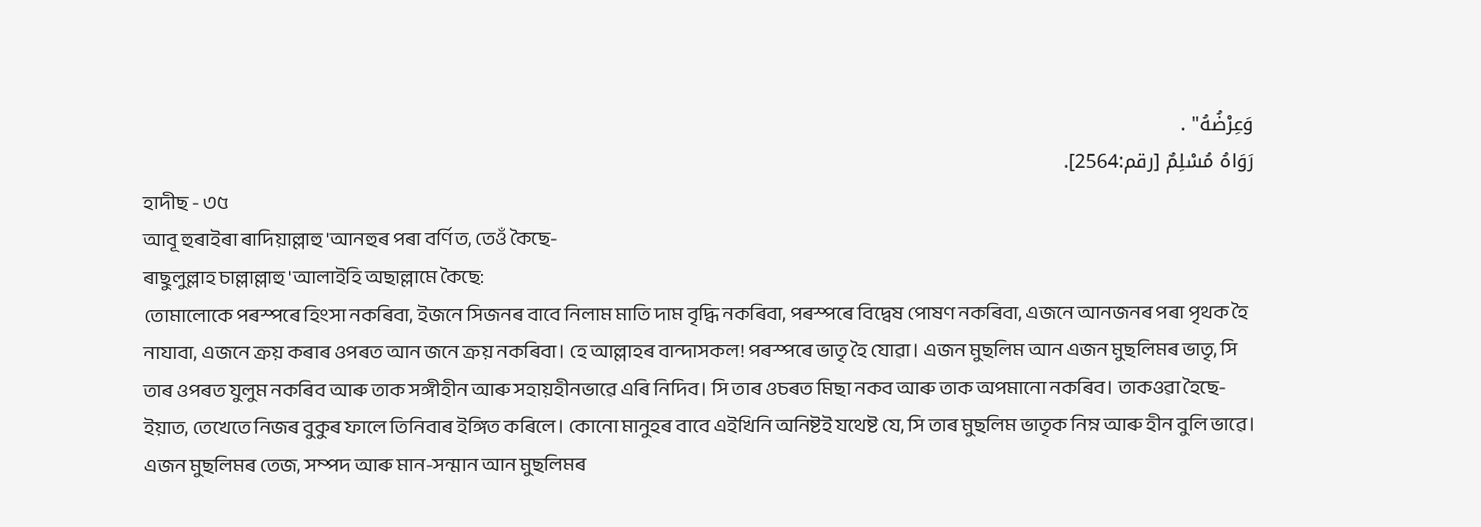وَعِرْضُهُ" .
رَوَاهُ مُسْلِمٌ [رقم:2564].
হাদীছ - ৩৫
আবূ হুৰাইৰা ৰাদিয়াল্লাহু 'আনহুৰ পৰা বৰ্ণিত, তেওঁ কৈছে-
ৰাছুলুল্লাহ চাল্লাল্লাহু 'আলাইহি অছাল্লামে কৈছে:
তোমালোকে পৰস্পৰে হিংসা নকৰিবা, ইজনে সিজনৰ বাবে নিলাম মাতি দাম বৃদ্ধি নকৰিবা, পৰস্পৰে বিদ্বেষ পোষণ নকৰিবা, এজনে আনজনৰ পৰা পৃথক হৈ নাযাবা, এজনে ক্ৰয় কৰাৰ ওপৰত আন জনে ক্ৰয় নকৰিবা। হে আল্লাহৰ বান্দাসকল! পৰস্পৰে ভাতৃ হৈ যোৱা। এজন মুছলিম আন এজন মুছলিমৰ ভাতৃ, সি তাৰ ওপৰত যুলুম নকৰিব আৰু তাক সঙ্গীহীন আৰু সহায়হীনভাৱে এৰি নিদিব। সি তাৰ ওচৰত মিছা নকব আৰু তাক অপমানো নকৰিব। তাকওৱা হৈছে- ইয়াত, তেখেতে নিজৰ বুকুৰ ফালে তিনিবাৰ ইঙ্গিত কৰিলে। কোনো মানুহৰ বাবে এইখিনি অনিষ্টই যথেষ্ট যে, সি তাৰ মুছলিম ভাতৃক নিম্ন আৰু হীন বুলি ভাৱে। এজন মুছলিমৰ তেজ, সম্পদ আৰু মান-সন্মান আন মুছলিমৰ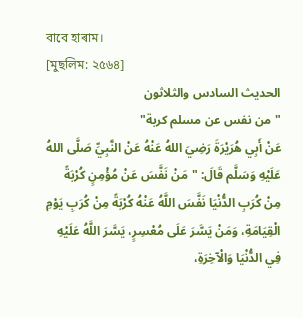বাবে হাৰাম।
[মুছলিম: ২৫৬৪]
الحديث السادس والثلاثون
"من نفس عن مسلم كربة"
عَنْ أَبِي هُرَيْرَةَ رَضِيَ اللهُ عَنْهُ عَنْ النَّبِيِّ صَلَّى اللهُ عَلَيْهِ وَسَلَّم قَالَ: "مَنْ نَفَّسَ عَنْ مُؤْمِنٍ كُرْبَةً مِنْ كُرَبِ الدُّنْيَا نَفَّسَ اللَّهُ عَنْهُ كُرْبَةً مِنْ كُرَبِ يَوْمِ الْقِيَامَةِ، وَمَنْ يَسَّرَ عَلَى مُعْسِرٍ، يَسَّرَ اللَّهُ عَلَيْهِ فِي الدُّنْيَا وَالْآخِرَةِ،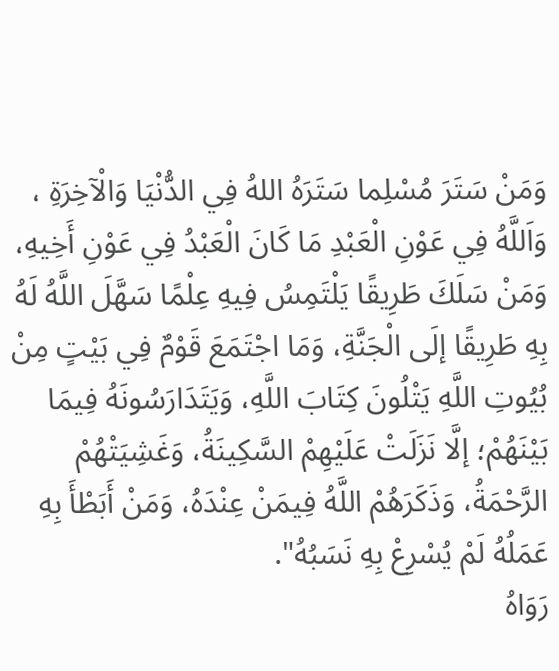وَمَنْ سَتَرَ مُسْلِما سَتَرَهُ اللهُ فِي الدُّنْيَا وَالْآخِرَةِ ، وَاَللَّهُ فِي عَوْنِ الْعَبْدِ مَا كَانَ الْعَبْدُ فِي عَوْنِ أَخِيهِ، وَمَنْ سَلَكَ طَرِيقًا يَلْتَمِسُ فِيهِ عِلْمًا سَهَّلَ اللَّهُ لَهُ بِهِ طَرِيقًا إلَى الْجَنَّةِ، وَمَا اجْتَمَعَ قَوْمٌ فِي بَيْتٍ مِنْ بُيُوتِ اللَّهِ يَتْلُونَ كِتَابَ اللَّهِ، وَيَتَدَارَسُونَهُ فِيمَا بَيْنَهُمْ؛ إلَّا نَزَلَتْ عَلَيْهِمْ السَّكِينَةُ، وَغَشِيَتْهُمْ الرَّحْمَةُ، وَذَكَرَهُمْ اللَّهُ فِيمَنْ عِنْدَهُ، وَمَنْ أَبَطْأَ بِهِ عَمَلُهُ لَمْ يُسْرِعْ بِهِ نَسَبُهُ".
رَوَاهُ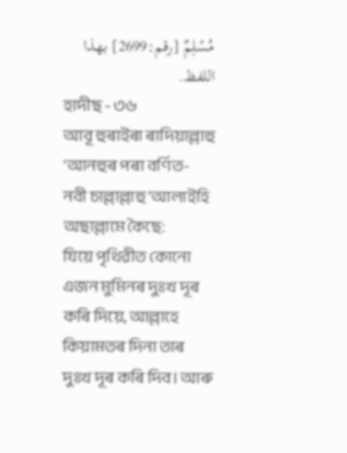مُسْلِمٌ [رقم:2699] بهذا اللفظ.
হাদীছ - ৩৬
আবূ হুৰাইৰা ৰাদিয়াল্লাহু 'আনহুৰ পৰা বৰ্ণিত- নবী চাল্লাল্লাহু 'আলাইহি অছাল্লামে কৈছে:
যিয়ে পৃথিৱীত কোনো এজন মুমিনৰ দুঃখ দূৰ কৰি দিয়ে, আল্লাহে কিয়ামতৰ দিনা তাৰ দুঃখ দূৰ কৰি দিব। আৰু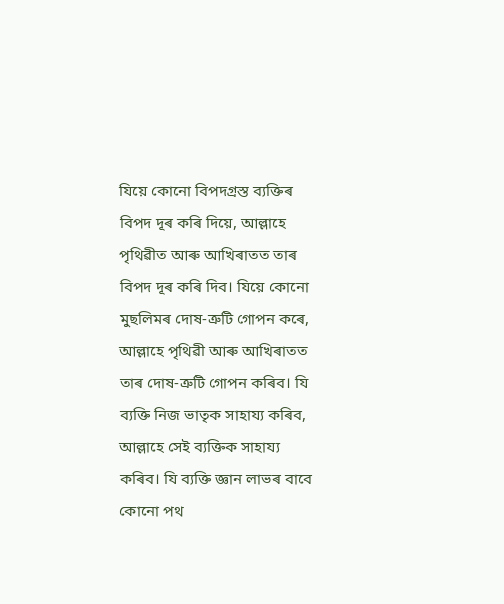যিয়ে কোনো বিপদগ্ৰস্ত ব্যক্তিৰ বিপদ দূৰ কৰি দিয়ে, আল্লাহে পৃথিৱীত আৰু আখিৰাতত তাৰ বিপদ দূৰ কৰি দিব। যিয়ে কোনো মুছলিমৰ দোষ-ত্ৰুটি গোপন কৰে, আল্লাহে পৃথিৱী আৰু আখিৰাতত তাৰ দোষ-ত্ৰুটি গোপন কৰিব। যি ব্যক্তি নিজ ভাতৃক সাহায্য কৰিব, আল্লাহে সেই ব্যক্তিক সাহায্য কৰিব। যি ব্যক্তি জ্ঞান লাভৰ বাবে কোনো পথ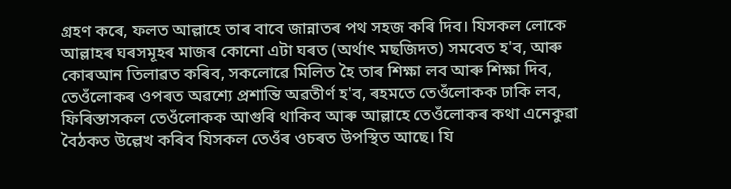গ্ৰহণ কৰে, ফলত আল্লাহে তাৰ বাবে জান্নাতৰ পথ সহজ কৰি দিব। যিসকল লোকে আল্লাহৰ ঘৰসমূহৰ মাজৰ কোনো এটা ঘৰত (অৰ্থাৎ মছজিদত) সমবেত হ'ব, আৰু কোৰআন তিলাৱত কৰিব, সকলোৱে মিলিত হৈ তাৰ শিক্ষা লব আৰু শিক্ষা দিব, তেওঁলোকৰ ওপৰত অৱশ্যে প্ৰশান্তি অৱতীৰ্ণ হ'ব, ৰহমতে তেওঁলোকক ঢাকি লব, ফিৰিস্তাসকল তেওঁলোকক আগুৰি থাকিব আৰু আল্লাহে তেওঁলোকৰ কথা এনেকুৱা বৈঠকত উল্লেখ কৰিব যিসকল তেওঁৰ ওচৰত উপস্থিত আছে। যি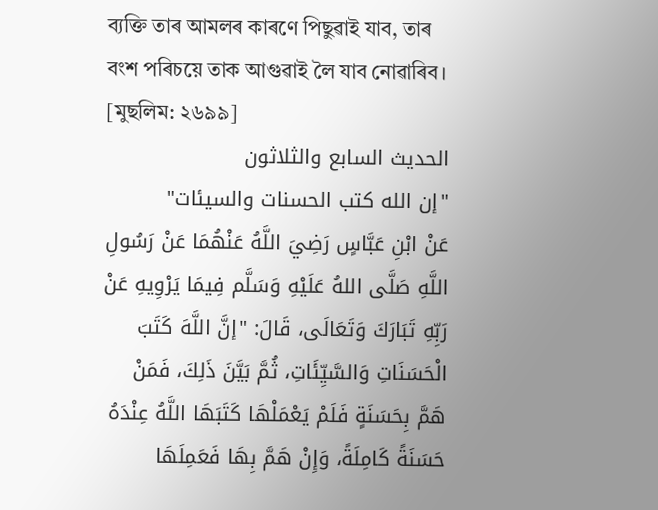ব্যক্তি তাৰ আমলৰ কাৰণে পিছুৱাই যাব, তাৰ বংশ পৰিচয়ে তাক আগুৱাই লৈ যাব নোৱাৰিব।
[মুছলিম: ২৬৯৯]
الحديث السابع والثلاثون
"إن الله كتب الحسنات والسيئات"
عَنْ ابْنِ عَبَّاسٍ رَضِيَ اللَّهُ عَنْهُمَا عَنْ رَسُولِ اللَّهِ صَلَّى اللهُ عَلَيْهِ وَسَلَّم فِيمَا يَرْوِيهِ عَنْ رَبِّهِ تَبَارَكَ وَتَعَالَى، قَالَ: "إنَّ اللَّهَ كَتَبَ الْحَسَنَاتِ وَالسَّيِّئَاتِ، ثُمَّ بَيَّنَ ذَلِكَ، فَمَنْ هَمَّ بِحَسَنَةٍ فَلَمْ يَعْمَلْهَا كَتَبَهَا اللَّهُ عِنْدَهُ حَسَنَةً كَامِلَةً، وَإِنْ هَمَّ بِهَا فَعَمِلَهَا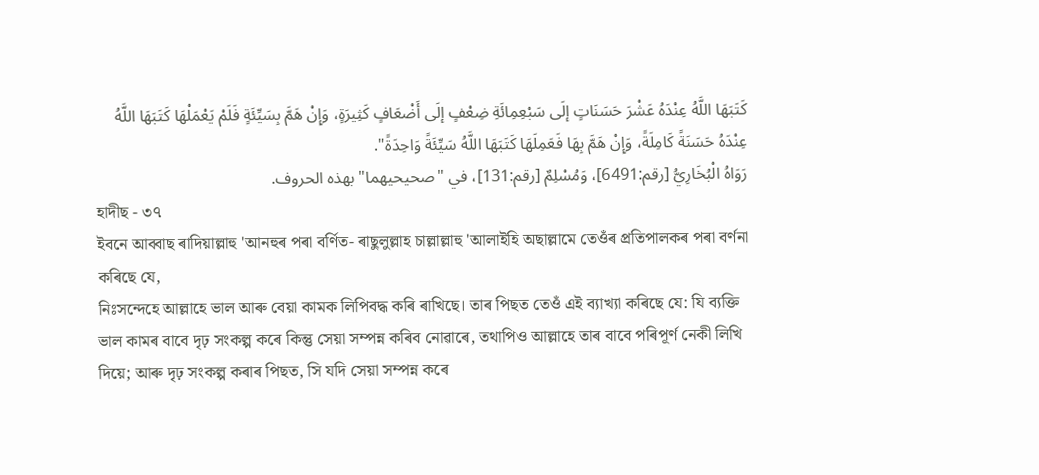كَتَبَهَا اللَّهُ عِنْدَهُ عَشْرَ حَسَنَاتٍ إلَى سَبْعِمِائَةِ ضِعْفٍ إلَى أَضْعَافٍ كَثِيرَةٍ، وَإِنْ هَمَّ بِسَيِّئَةٍ فَلَمْ يَعْمَلْهَا كَتَبَهَا اللَّهُ عِنْدَهُ حَسَنَةً كَامِلَةً، وَإِنْ هَمَّ بِهَا فَعَمِلَهَا كَتَبَهَا اللَّهُ سَيِّئَةً وَاحِدَةً".
رَوَاهُ الْبُخَارِيُّ [رقم:6491]، وَمُسْلِمٌ [رقم:131]، في "صحيحيهما" بهذه الحروف.
হাদীছ - ৩৭
ইবনে আব্বাছ ৰাদিয়াল্লাহু 'আনহুৰ পৰা বৰ্ণিত- ৰাছুলুল্লাহ চাল্লাল্লাহু 'আলাইহি অছাল্লামে তেওঁৰ প্ৰতিপালকৰ পৰা বৰ্ণনা কৰিছে যে,
নিঃসন্দেহে আল্লাহে ভাল আৰু বেয়া কামক লিপিবদ্ধ কৰি ৰাখিছে। তাৰ পিছত তেওঁ এই ব্যাখ্যা কৰিছে যে: যি ব্যক্তি ভাল কামৰ বাবে দৃঢ় সংকল্প কৰে কিন্তু সেয়া সম্পন্ন কৰিব নোৱাৰে, তথাপিও আল্লাহে তাৰ বাবে পৰিপূৰ্ণ নেকী লিখি দিয়ে; আৰু দৃঢ় সংকল্প কৰাৰ পিছত, সি যদি সেয়া সম্পন্ন কৰে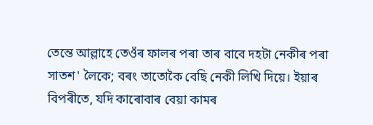তেন্তে আল্লাহে তেওঁৰ ফালৰ পৰা তাৰ বাবে দহটা নেকীৰ পৰা সাতশ' লৈকে; বৰং তাতোকৈ বেছি নেকী লিখি দিয়ে। ইয়াৰ বিপৰীতে, যদি কাৰোবাৰ বেয়া কামৰ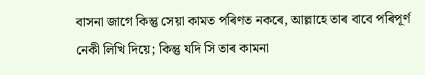বাসনা জাগে কিন্তু সেয়া কামত পৰিণত নকৰে, আল্লাহে তাৰ বাবে পৰিপূৰ্ণ নেকী লিখি দিয়ে; কিন্তু যদি সি তাৰ কামনা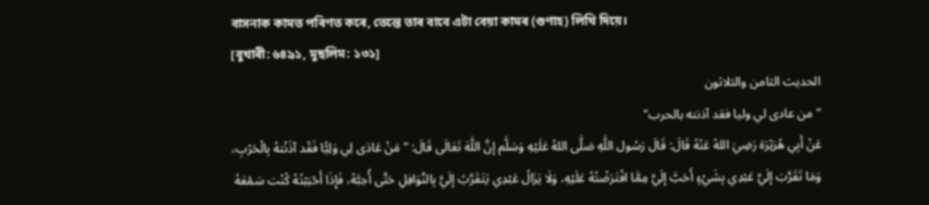বাসনাক কামত পৰিণত কৰে, তেন্তে তাৰ বাবে এটা বেয়া কামৰ (গুণাহ) লিখি দিয়ে।
[বুখাৰী: ৬৪৯১, মুছলিম: ১৩১]
الحديث الثامن والثلاثون
"من عادى لي وليا فقد آذنته بالحرب"
عَنْ أَبِي هُرَيْرَة رَضِيَ اللهُ عَنْهُ قَالَ: قَالَ رَسُول اللَّهِ صَلَّى اللهُ عَلَيْهِ وَسَلَّم إنَّ اللَّهَ تَعَالَى قَالَ: "مَنْ عَادَى لِي وَلِيًّا فَقْد آذَنْتهُ بِالْحَرْبِ، وَمَا تَقَرَّبَ إلَيَّ عَبْدِي بِشَيْءٍ أَحَبَّ إلَيَّ مِمَّا افْتَرَضْتُهُ عَلَيْهِ، وَلَا يَزَالُ عَبْدِي يَتَقَرَّبُ إلَيَّ بِالنَّوَافِلِ حَتَّى أُحِبَّهُ، فَإِذَا أَحْبَبْتُهُ كُنْت سَمْعَهُ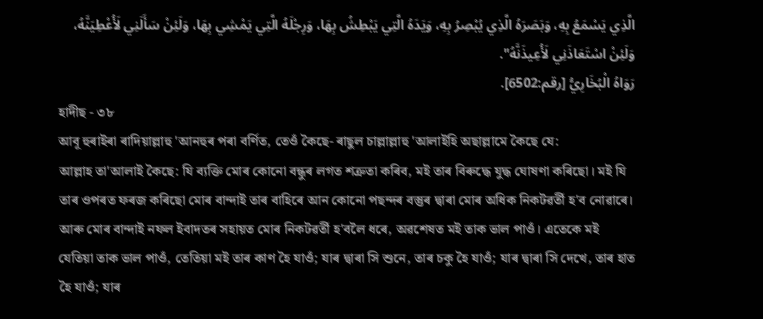الَّذِي يَسْمَعُ بِهِ، وَبَصَرَهُ الَّذِي يُبْصِرُ بِهِ، وَيَدَهُ الَّتِي يَبْطِشُ بِهَا، وَرِجْلَهُ الَّتِي يَمْشِي بِهَا، وَلَئِنْ سَأَلَنِي لَأُعْطِيَنَّهُ، وَلَئِنْ اسْتَعَاذَنِي لَأُعِيذَنَّهُ".
رَوَاهُ الْبُخَارِيُّ [رقم:6502].
হাদীছ - ৩৮
আবূ হুৰাইৰা ৰাদিয়াল্লাহু 'আনহুৰ পৰা বৰ্ণিত, তেওঁ কৈছে- ৰাছুল চাল্লাল্লাহু 'আলাইহি অছাল্লামে কৈছে যে:
আল্লাহ তা'আলাই কৈছে: যি ব্যক্তি মোৰ কোনো বন্ধুৰ লগত শত্ৰুতা কৰিব, মই তাৰ বিৰুদ্ধে যুদ্ধ ঘোষণা কৰিছো। মই যি তাৰ ওপৰত ফৰজ কৰিছো মোৰ বান্দাই তাৰ বাহিৰে আন কোনো পছন্দৰ বস্তুৰ দ্বাৰা মোৰ অধিক নিকটৱৰ্তী হ'ব নোৱাৰে। আৰু মোৰ বান্দাই নফল ইবাদতৰ সহায়ত মোৰ নিকটৱৰ্তী হ'বলৈ ধৰে, অৱশেষত মই তাক ভাল পাওঁ। এতেকে মই যেতিয়া তাক ভাল পাওঁ, তেতিয়া মই তাৰ কাণ হৈ যাওঁ; যাৰ দ্বাৰা সি শুনে, তাৰ চকু হৈ যাওঁ; যাৰ দ্বাৰা সি দেখে, তাৰ হাত হৈ যাওঁ; যাৰ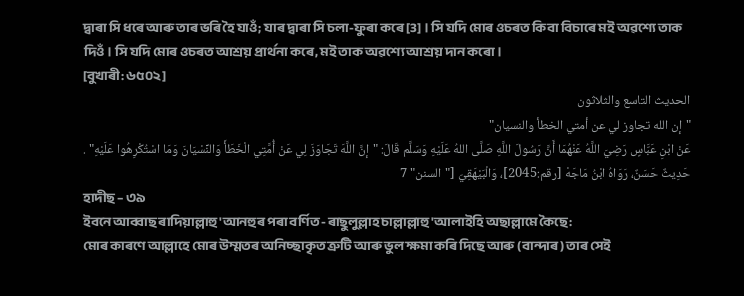দ্বাৰা সি ধৰে আৰু তাৰ ভৰি হৈ যাওঁ; যাৰ দ্বাৰা সি চলা-ফুৰা কৰে[3]। সি যদি মোৰ ওচৰত কিবা বিচাৰে মই অৱশ্যে তাক দিওঁ। সি যদি মোৰ ওচৰত আশ্ৰয় প্ৰাৰ্থনা কৰে, মই তাক অৱশ্যে আশ্ৰয় দান কৰো।
[বুখাৰী: ৬৫০২]
الحديث التاسع والثلاثون
"إن الله تجاوز لي عن أمتي الخطأ والنسيان"
عَنْ ابْنِ عَبَّاسٍ رَضِيَ اللَّهُ عَنْهُمَا أَنَّ رَسُولَ اللَّهِ صَلَّى اللهُ عَلَيْهِ وَسَلَّم قَالَ: "إنَّ اللَّهَ تَجَاوَزَ لِي عَنْ أُمَّتِي الْخَطَأَ وَالنِّسْيَانَ وَمَا اسْتُكْرِهُوا عَلَيْهِ" .
حَدِيثٌ حَسَنٌ، رَوَاهُ ابْنُ مَاجَهْ [رقم:2045]، وَالْبَيْهَقِيّ ["السنن" 7
হাদীছ – ৩৯
ইবনে আব্বাছ ৰাদিয়াল্লাহু 'আনহুৰ পৰা বৰ্ণিত- ৰাছুলুল্লাহ চাল্লাল্লাহু 'আলাইহি অছাল্লামে কৈছে:
মোৰ কাৰণে আল্লাহে মোৰ উম্মতৰ অনিচ্ছাকৃত ত্ৰুটি আৰু ভুল ক্ষমা কৰি দিছে আৰু (বান্দাৰ) তাৰ সেই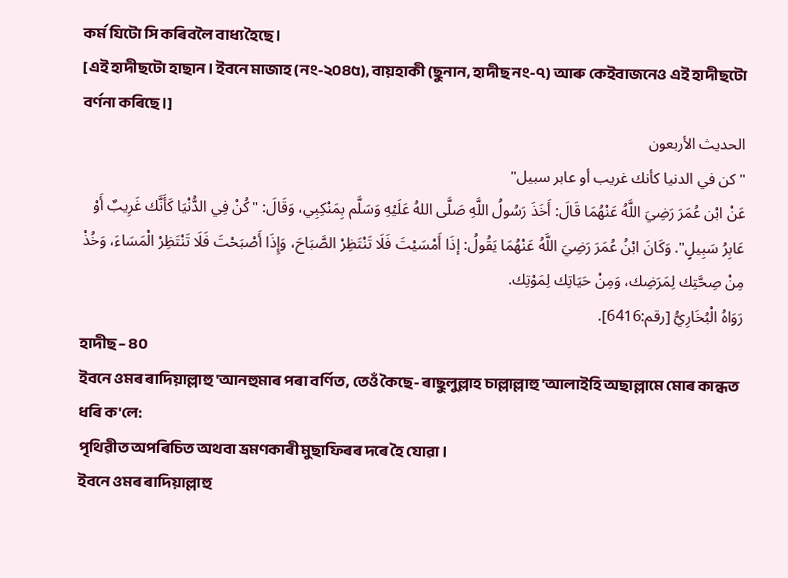কৰ্ম যিটো সি কৰিবলৈ বাধ্য হৈছে।
[এই হাদীছটো হাছান। ইবনে মাজাহ (নং-২০৪৫), বায়হাকী (ছুনান, হাদীছ নং-৭) আৰু কেইবাজনেও এই হাদীছটো বৰ্ণনা কৰিছে।]
الحديث الأربعون
"كن في الدنيا كأنك غريب أو عابر سبيل"
عَنْ ابْن عُمَرَ رَضِيَ اللَّهُ عَنْهُمَا قَالَ: أَخَذَ رَسُولُ اللَّهِ صَلَّى اللهُ عَلَيْهِ وَسَلَّم بِمَنْكِبِي، وَقَالَ: "كُنْ فِي الدُّنْيَا كَأَنَّك غَرِيبٌ أَوْ عَابِرُ سَبِيلٍ". وَكَانَ ابْنُ عُمَرَ رَضِيَ اللَّهُ عَنْهُمَا يَقُولُ: إذَا أَمْسَيْتَ فَلَا تَنْتَظِرْ الصَّبَاحَ، وَإِذَا أَصْبَحْتَ فَلَا تَنْتَظِرْ الْمَسَاءَ، وَخُذْ مِنْ صِحَّتِك لِمَرَضِك، وَمِنْ حَيَاتِك لِمَوْتِك.
رَوَاهُ الْبُخَارِيُّ [رقم:6416].
হাদীছ – ৪০
ইবনে ওমৰ ৰাদিয়াল্লাহু 'আনহুমাৰ পৰা বৰ্ণিত, তেওঁ কৈছে- ৰাছুলুল্লাহ চাল্লাল্লাহু 'আলাইহি অছাল্লামে মোৰ কান্ধত ধৰি ক'লে:
পৃথিৱীত অপৰিচিত অথবা ভ্ৰমণকাৰী মুছাফিৰৰ দৰে হৈ যোৱা।
ইবনে ওমৰ ৰাদিয়াল্লাহু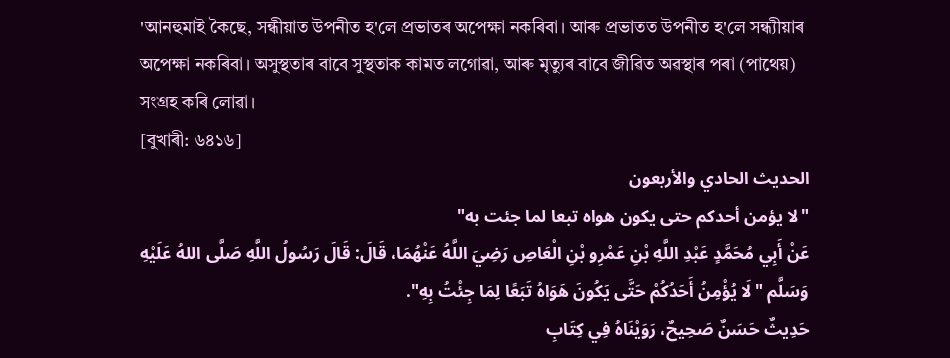'আনহুমাই কৈছে, সন্ধীয়াত উপনীত হ'লে প্ৰভাতৰ অপেক্ষা নকৰিবা। আৰু প্ৰভাতত উপনীত হ'লে সন্ধ্যীয়াৰ অপেক্ষা নকৰিবা। অসুস্থতাৰ বাবে সুস্থতাক কামত লগোৱা, আৰু মৃত্যুৰ বাবে জীৱিত অৱস্থাৰ পৰা (পাথেয়) সংগ্ৰহ কৰি লোৱা।
[বুখাৰী: ৬৪১৬]
الحديث الحادي والأربعون
"لا يؤمن أحدكم حتى يكون هواه تبعا لما جئت به"
عَنْ أَبِي مُحَمَّدٍ عَبْدِ اللَّهِ بْنِ عَمْرِو بْنِ الْعَاصِ رَضِيَ اللَّهُ عَنْهُمَا، قَالَ: قَالَ رَسُولُ اللَّهِ صَلَّى اللهُ عَلَيْهِ وَسَلَّم "لَا يُؤْمِنُ أَحَدُكُمْ حَتَّى يَكُونَ هَوَاهُ تَبَعًا لِمَا جِئْتُ بِهِ".
حَدِيثٌ حَسَنٌ صَحِيحٌ، رَوَيْنَاهُ فِي كِتَابِ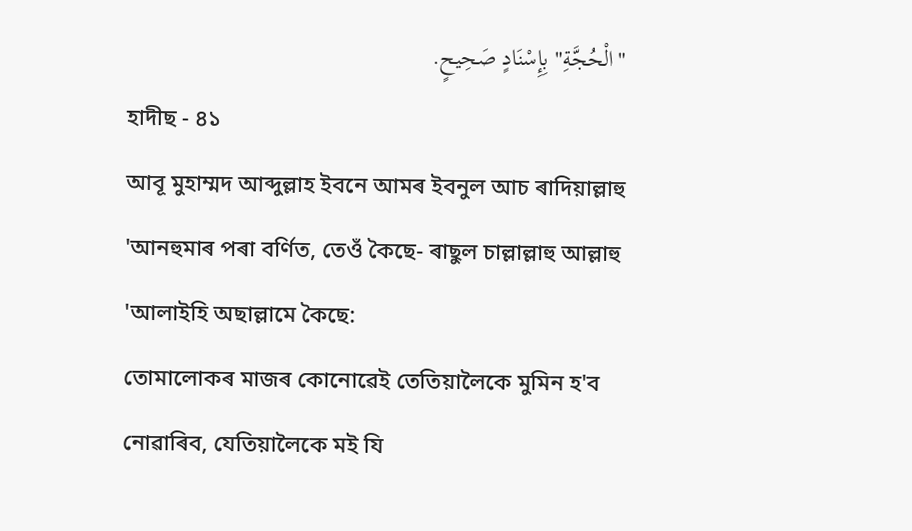"الْحُجَّةِ" بِإِسْنَادٍ صَحِيحٍ.
হাদীছ - ৪১
আবূ মুহাম্মদ আব্দুল্লাহ ইবনে আমৰ ইবনুল আচ ৰাদিয়াল্লাহু 'আনহুমাৰ পৰা বৰ্ণিত, তেওঁ কৈছে- ৰাছুল চাল্লাল্লাহু আল্লাহু 'আলাইহি অছাল্লামে কৈছে:
তোমালোকৰ মাজৰ কোনোৱেই তেতিয়ালৈকে মুমিন হ'ব নোৱাৰিব, যেতিয়ালৈকে মই যি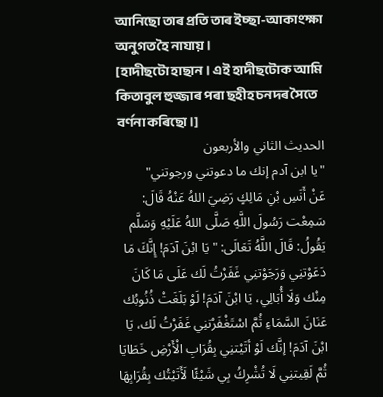আনিছো তাৰ প্ৰতি তাৰ ইচ্ছা-আকাংক্ষা অনুগত হৈ নাযায়।
[হাদীছটো হাছান। এই হাদীছটোক আমি কিতাবুল হুজ্জাৰ পৰা ছহীহ চনদৰ সৈতে বৰ্ণনা কৰিছো।]
الحديث الثاني والأربعون
"يا ابن آدم إنك ما دعوتني ورجوتني"
عَنْ أَنَسِ بْنِ مَالِكٍ رَضِيَ اللهُ عَنْهُ قَالَ: سَمِعْت رَسُولَ اللَّهِ صَلَّى اللهُ عَلَيْهِ وَسَلَّم يَقُولُ: قَالَ اللَّهُ تَعَالَى: "يَا ابْنَ آدَمَ! إِنَّكَ مَا دَعَوْتنِي وَرَجَوْتنِي غَفَرْتُ لَك عَلَى مَا كَانَ مِنْك وَلَا أُبَالِي، يَا ابْنَ آدَمَ! لَوْ بَلَغَتْ ذُنُوبُك عَنَانَ السَّمَاءِ ثُمَّ اسْتَغْفَرْتنِي غَفَرْتُ لَك، يَا ابْنَ آدَمَ! إنَّك لَوْ أتَيْتنِي بِقُرَابِ الْأَرْضِ خَطَايَا ثُمَّ لَقِيتنِي لَا تُشْرِكُ بِي شَيْئًا لَأَتَيْتُك بِقُرَابِهَا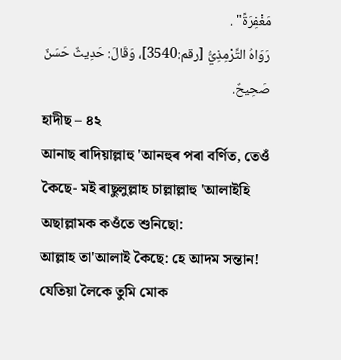مَغْفِرَةً" .
رَوَاهُ التِّرْمِذِيُّ [رقم:3540]، وَقَالَ: حَدِيثٌ حَسَنٌ صَحِيحٌ.
হাদীছ – ৪২
আনাছ ৰাদিয়াল্লাহু 'আনহুৰ পৰা বৰ্ণিত, তেওঁ কৈছে- মই ৰাছুলুল্লাহ চাল্লাল্লাহু 'আলাইহি অছাল্লামক কওঁতে শুনিছো:
আল্লাহ তা'আলাই কৈছে: হে আদম সন্তান! যেতিয়া লৈকে তুমি মোক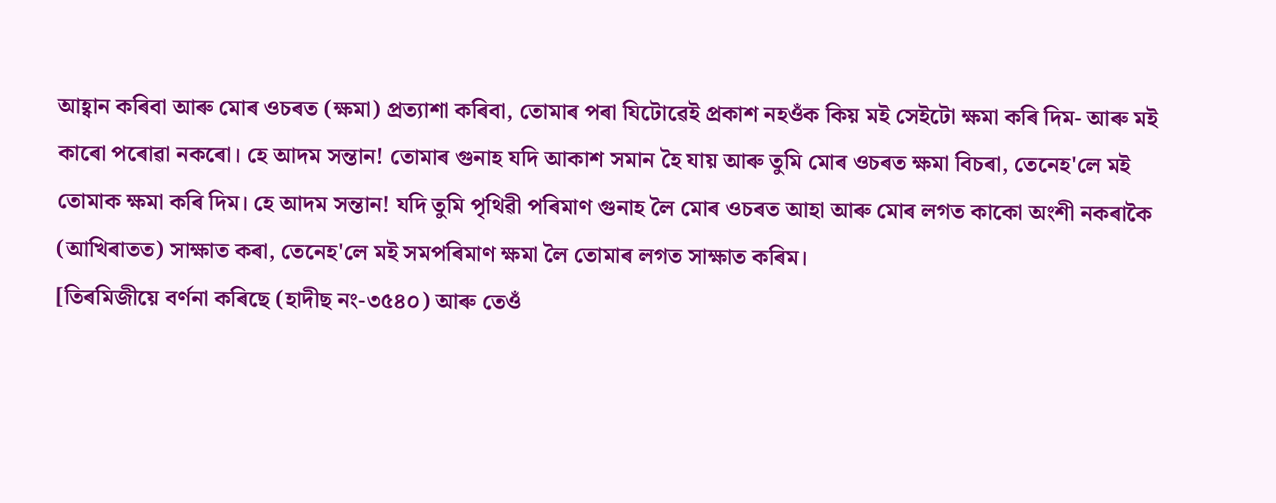আহ্বান কৰিবা আৰু মোৰ ওচৰত (ক্ষমা) প্ৰত্যাশা কৰিবা, তোমাৰ পৰা যিটোৱেই প্ৰকাশ নহওঁক কিয় মই সেইটো ক্ষমা কৰি দিম- আৰু মই কাৰো পৰোৱা নকৰো। হে আদম সন্তান! তোমাৰ গুনাহ যদি আকাশ সমান হৈ যায় আৰু তুমি মোৰ ওচৰত ক্ষমা বিচৰা, তেনেহ'লে মই তোমাক ক্ষমা কৰি দিম। হে আদম সন্তান! যদি তুমি পৃথিৱী পৰিমাণ গুনাহ লৈ মোৰ ওচৰত আহা আৰু মোৰ লগত কাকো অংশী নকৰাকৈ (আখিৰাতত) সাক্ষাত কৰা, তেনেহ'লে মই সমপৰিমাণ ক্ষমা লৈ তোমাৰ লগত সাক্ষাত কৰিম।
[তিৰমিজীয়ে বৰ্ণনা কৰিছে (হাদীছ নং-৩৫৪০) আৰু তেওঁ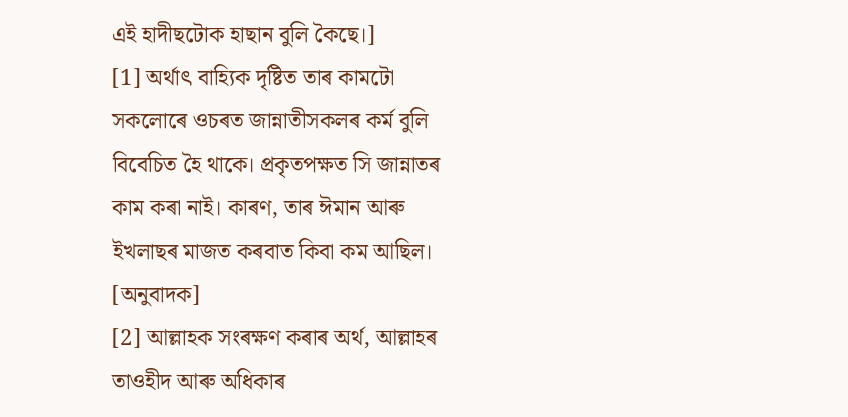এই হাদীছটোক হাছান বুলি কৈছে।]
[1] অৰ্থাৎ বাহ্যিক দৃষ্টিত তাৰ কামটো সকলোৰে ওচৰত জান্নাতীসকলৰ কৰ্ম বুলি বিবেচিত হৈ থাকে। প্ৰকৃতপক্ষত সি জান্নাতৰ কাম কৰা নাই। কাৰণ, তাৰ ঈমান আৰু ইখলাছৰ মাজত কৰবাত কিবা কম আছিল। [অনুবাদক]
[2] আল্লাহক সংৰক্ষণ কৰাৰ অৰ্থ, আল্লাহৰ তাওহীদ আৰু অধিকাৰ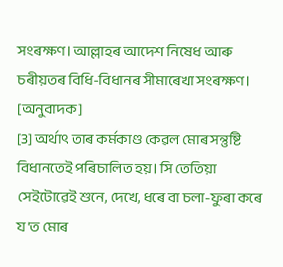সংৰক্ষণ। আল্লাহৰ আদেশ নিষেধ আৰু চৰীয়তৰ বিধি-বিধানৰ সীমাৰেখা সংৰক্ষণ। [অনুবাদক]
[3] অৰ্থাৎ তাৰ কৰ্মকাণ্ড কেৱল মোৰ সন্তুষ্টি বিধানতেই পৰিচালিত হয়। সি তেতিয়া সেইটোৱেই শুনে, দেখে, ধৰে বা চলা-ফুৰা কৰে য'ত মোৰ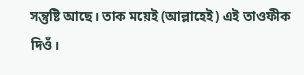সন্তুষ্টি আছে। তাক ময়েই (আল্লাহেই) এই তাওফীক দিওঁ।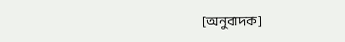[অনুবাদক]